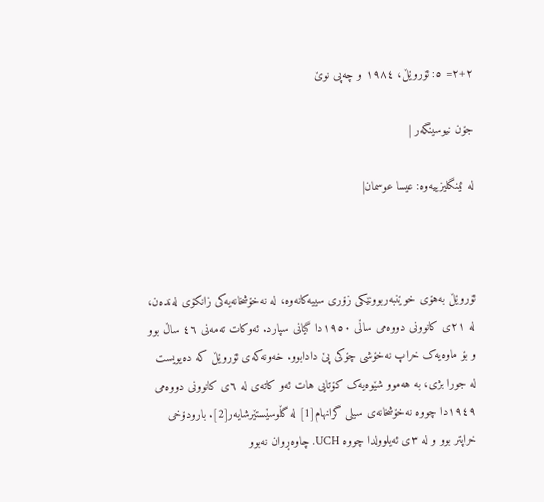٢+٢= ٥: ئۆروێڵ، ١٩٨٤ و چەپی نوێ

جۆن نیوسینگەر |

لە ئینگلیزییەوە: عیسا عوسمان|



ئۆروێڵ بەهۆی خوێنبەربوونێکی زۆری سییەکانەوە، لە نەخۆشخانەیەکی زانکۆی لەندەن، لە ٢١ی کانوونی دووەمی ساڵی ١٩٥٠دا گیانی سپارد. ئەوکات تەمەنی ٤٦ ساڵ بوو و بۆ ماوەیەک خراپ نەخۆشی چۆکی پێ دادابوو. خەونەکەی ئۆروێڵ کە دەیویست لە جورا بژی، بە هەموو شێوەیەک کۆتایی هات ئەو کاتەی لە ٦ی کانوونی دووەمی ١٩٤٩دا چووە نەخۆشخانەی سیلی گرانهام[1] لە گڵوسێستێرشایەر[2]. بارودۆخی خراپتر بوو و لە ٣ی ئەیلوولدا چووە UCH. چاوەڕوان نەبوو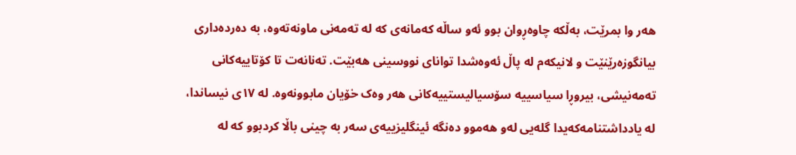هەر وا بمرێت، بەڵکە چاوەڕوان بوو ئەو ساڵە کەمانەی کە لە تەمەنی ماونەتەوە، بە دەردەداری بیانگوزەرێنێت و لانیکەم لە پاڵ ئەوەشدا توانای نووسینی هەبێت. تەنانەت تا کۆتاییەکانی تەمەنیشی، بیروڕا سیاسییە سۆسیالیستییەکانی هەر وەک خۆیان مابوونەوە. لە ١٧ی نیساندا، لە یادداشتنامەکەیدا گلەیی لەو هەموو دەنگە ئینگلیزییەی سەر بە چینی باڵا کردبوو کە لە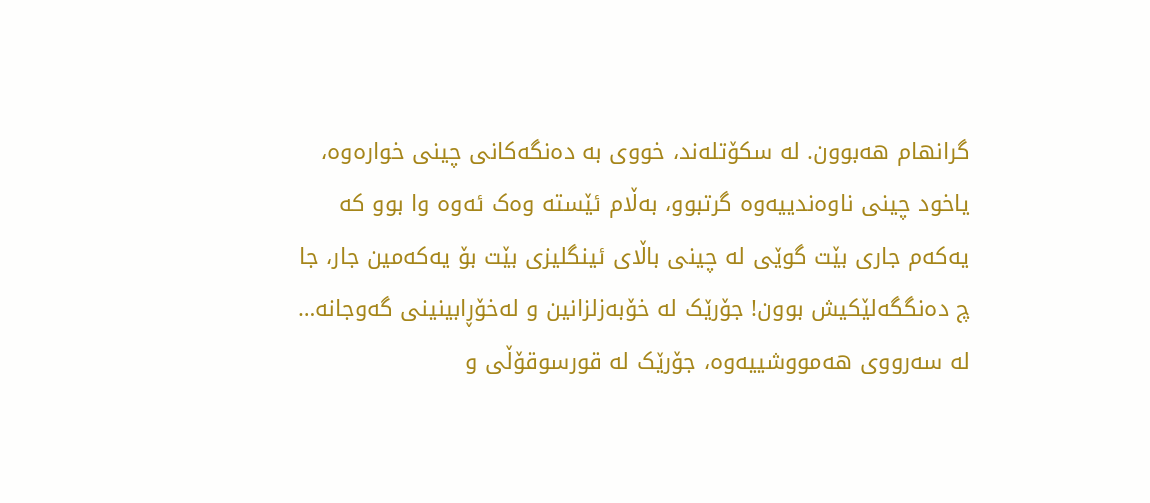گرانهام هەبوون. لە سکۆتلەند، خووی بە دەنگەکانی چینی خوارەوە، یاخود چینی ناوەندییەوە گرتبوو، بەڵام ئێستە وەک ئەوە وا بوو کە یەکەم جاری بێت گوێی لە چینی باڵای ئینگلیزی بێت بۆ یەکەمین جار، جا چ دەنگگەلێکیش بوون! جۆرێک لە خۆبەزلزانین و لەخۆڕابینینى گەوجانە… لە سەرووى هەمووشییەوە، جۆرێک لە قورسوقۆڵی و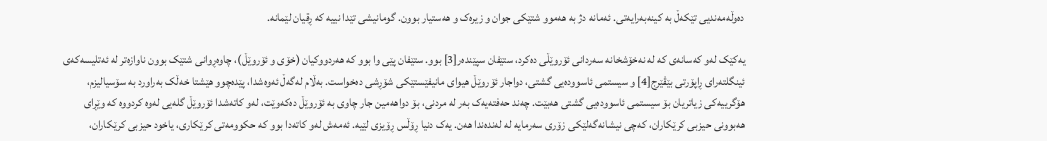دەوڵەمەندیی تێکەڵ بە کینەبەرایەتی. ئەمانە دژ بە هەموو شتێکی جوان و زیرەک و هەستیار بوون. گومانیشی تێدا نییە کە ڕقیان لێمانە.

یەکێک لەو کەسانەی کە لە نەخۆشخانە سەردانی ئۆروێڵی دەکرد، ستێفان سپێندەر[3] بوو. ستێفان پێی وا بوو کە هەردووکیان (خۆی و ئۆروێڵ)، چاوەڕوانی شتێک بوون ناوازەتر لە ئەتلیسەکەی ئینگلتەرای ڕاپۆرتی بێڤێرج[4] و سیستمی ئاسوودەیی گشتی، دواجار ئۆروێڵ هیوای مانیفێستێکی شۆڕشی دەخواست. بەڵام لەگەڵ ئەوەشدا، پێدەچوو هێشتا خەڵک بەراورد بە سۆسیالیزم، هۆگرییەکی زیاتریان بۆ سیستمی ئاسوودەیی گشتی هەبێت. چەند حەفتەیەک بەر لە مردنی، بۆ دواهەمین جار چاوی بە ئۆروێڵ دەکەوێت، لەو کاتەشدا ئۆروێڵ گلەیی لەوە کردووە کە وێڕای هەبوونی حیزبی کرێکاران، کەچی نیشانەگەلێکی زۆری سەرمایە لە لەندەندا هەن. یەک دنیا ڕۆڵس ڕۆیزی لێیە. ئەمەش لەو کاتەدا بوو کە حکوومەتی کرێکاری، یاخود حیزبی کرێکاران،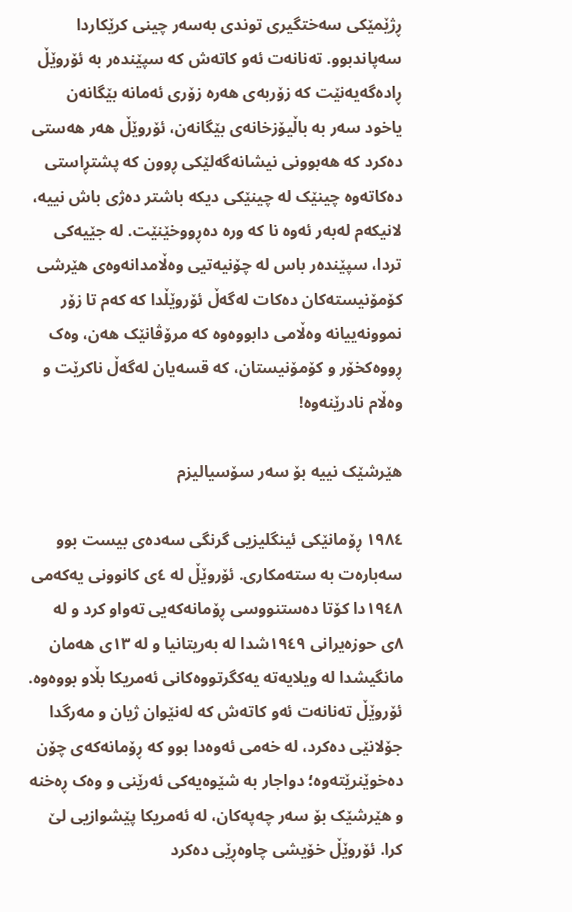ڕژێمێکی سەختگیری توندی بەسەر چینی کرێکاردا سەپاندبوو. تەنانەت ئەو کاتەش کە سپێندەر بە ئۆروێڵ ڕادەگەیەنێت کە زۆربەی هەرە زۆری ئەمانە بێگانەن یاخود سەر بە باڵیۆزخانەی بێگانەن، ئۆروێڵ هەر هەستی دەکرد کە هەبوونی نیشانەگەلێکی ڕوون کە پشتڕاستی دەکاتەوە چینێک لە چینێکی دیکە باشتر دەژی باش نییە، لانیکەم لەبەر ئەوە نا کە ورە دەڕووخێنێت. لە جێیەکی تردا، سپێندەر باس لە چۆنیەتیی وەڵامدانەوەی هێرشی کۆمۆنیستەکان دەکات لەگەڵ ئۆروێڵدا کە کەم تا زۆر نموونەییانە وەڵامی دابووەوە کە مرۆڤانێک هەن، وەک ڕووەکخۆر و کۆمۆنیستان، کە قسەیان لەگەڵ ناکرێت و وەڵام نادرێنەوە!

هێرشێک نییە بۆ سەر سۆسیالیزم

١٩٨٤ ڕۆمانێکی ئینگلیزیی گرنگی سەدەی بیست بوو سەبارەت بە ستەمکاری. ئۆروێڵ لە ٤ی کانوونی یەکەمی ١٩٤٨دا کۆتا دەستنووسی ڕۆمانەکەیی تەواو کرد و لە ٨ی حوزەیرانی ١٩٤٩شدا لە بەریتانیا و لە ١٣ی هەمان مانگیشدا لە ویلایەتە یەکگرتووەکانی ئەمریکا بڵاو بووەوە. ئۆروێڵ تەنانەت ئەو کاتەش کە لەنێوان ژیان و مەرگدا جۆلانێی دەکرد، لە خەمی ئەوەدا بوو کە ڕۆمانەکەی چۆن دەخوێنرێتەوە؛ دواجار بە شێوەیەکی ئەرێنی و وەک ڕەخنە و هێرشێک بۆ سەر چەپەکان، لە ئەمریکا پێشوازیی لێ کرا. ئۆروێڵ خۆیشی چاوەڕێی دەکرد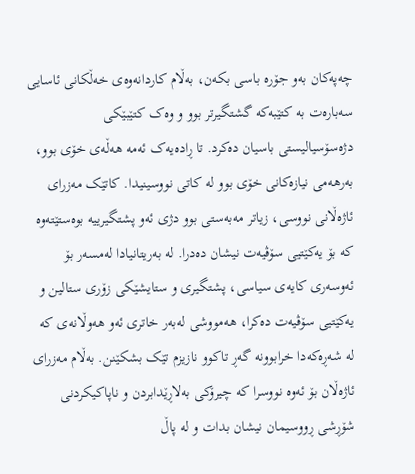چەپەکان بەو جۆرە باسی بکەن، بەڵام کاردانەوەی خەڵکانی ئاسایی سەبارەت بە کتێبەکە گشتگیرتر بوو و وەک کتێبێکی دژەسۆسیالیستی باسیان دەکرد. تا ڕادەیەک ئەمە هەڵەی خۆی بوو، بەرهەمی نیازەکانی خۆی بوو لە کاتی نووسینیدا. کاتێک مەزرای ئاژەڵانی نووسی، زیاتر مەبەستی بوو دژی ئەو پشتگیرییە بوەستێتەوە کە بۆ یەکێتیی سۆڤیەت نیشان دەدرا. لە بەریتانیادا لەمسەر بۆ ئەوسەری کایەی سیاسی، پشتگیری و ستایشێکی زۆری ستالین و یەکێتیی سۆڤیەت دەکرا، هەمووشی لەبەر خاتری ئەو هەوڵانەی کە لە شەڕەکەدا خرابوونە گەڕ تاکوو نازیزم تێک بشکێنن. بەڵام مەزرای ئاژەڵان بۆ ئەوە نووسرا کە چیرۆکی بەلاڕێدابردن و ناپاکیکردنی شۆڕشی ڕووسیمان نیشان بدات و لە پاڵ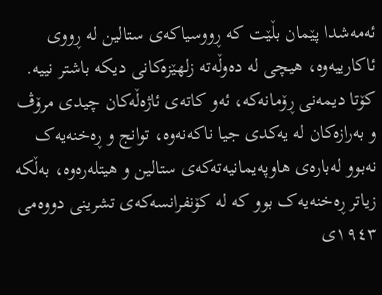ئەمەشدا پێمان بڵێت کە ڕووسیاکەی ستالین لە ڕووی ئاکارییەوە، هیچی لە دەوڵەتە زلهێزەکانی دیکە باشتر نییە. کۆتا دیمەنی ڕۆمانەکە، ئەو کاتەی ئاژەڵەکان چیدی مرۆڤ و بەرازەکان لە یەکدی جیا ناکەنەوە، توانج و ڕەخنەیەک نەبوو لەبارەی هاوپەیمانیەتەکەی ستالین و هیتلەرەوە، بەڵکە زیاتر ڕەخنەیەک بوو کە لە کۆنفرانسەکەی تشرینی دووەمی ١٩٤٣ی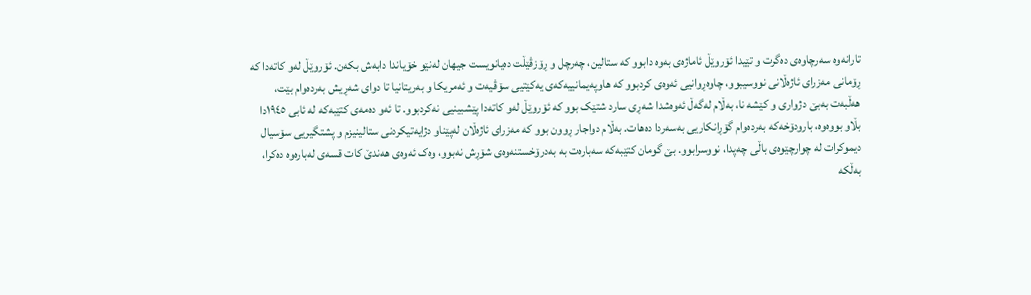تارانەوە سەرچاوەی دەگرت و تێیدا ئۆروێڵ ئاماژەی بەوە دابوو کە ستالین، چەرچل و ڕۆزڤێڵت دەیانویست جیهان لەنێو خۆیاندا دابەش بکەن. ئۆروێڵ لەو کاتەدا کە ڕۆمانی مەزرای ئاژەڵانی نووسیبوو، چاوەڕوانیی ئەوەی کردبوو کە هاوپەیمانییەکەی یەکێتیی سۆڤیەت و ئەمریکا و بەریتانیا تا دوای شەڕیش بەردەوام بێت، هەڵبەت بەبێ دژواری و کێشە نا، بەڵام لەگەڵ ئەوەشدا شەڕی سارد شتێک بوو کە ئۆروێڵ لەو کاتەدا پێشبینیی نەکردبوو. تا ئەو دەمەی کتێبەکە لە ئابی ١٩٤٥دا بڵاو بووەوە، بارودۆخەکە بەردەوام گۆڕانکاریی بەسەردا دەهات. بەڵام دواجار ڕوون بوو کە مەزرای ئاژەڵان لەپێناو دژایەتیکردنی ستالینیزم و پشتگیریی سۆسیال دیموکرات لە چوارچێوەی باڵی چەپدا، نووسرابوو. بێ گومان کتێبەکە سەبارەت بە بەدرۆخستنەوەی شۆڕش نەبوو، وەک ئەوەی هەندێ کات قسەی لەبارەوە دەکرا، بەڵکە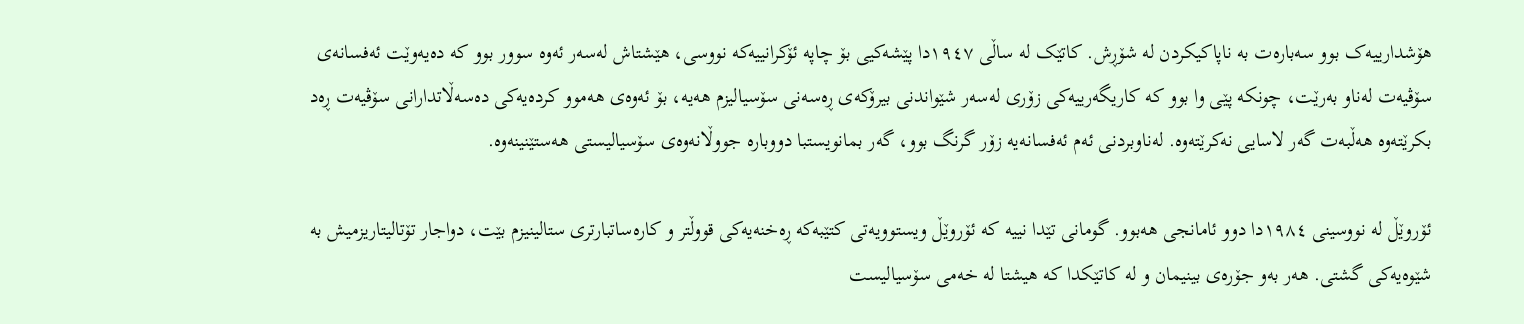هۆشدارییەک بوو سەبارەت بە ناپاکیکردن لە شۆڕش. کاتێک لە ساڵی ١٩٤٧دا پێشەکیی بۆ چاپە ئۆکرانییەکە نووسی، هێشتاش لەسەر ئەوە سوور بوو کە دەیەوێت ئەفسانەی سۆڤیەت لەناو بەرێت، چونکە پێی وا بوو کە کاریگەرییەکی زۆری لەسەر شێواندنی بیرۆکەی ڕەسەنی سۆسیالیزم هەیە، بۆ ئەوەی هەموو کردەیەکی دەسەڵاتدارانی سۆڤیەت ڕەد بکرێتەوە هەڵبەت گەر لاسایی نەکرێتەوە. لەناوبردنی ئەم ئەفسانەیە زۆر گرنگ بوو، گەر بمانویستبا دووبارە جووڵانەوەی سۆسیالیستی هەستێنینەوە.

ئۆروێڵ لە نووسینی ١٩٨٤دا دوو ئامانجی هەبوو. گومانی تێدا نییە کە ئۆروێڵ ویستوویەتی کتێبەکە ڕەخنەیەکی قووڵتر و کارەساتبارتری ستالینیزم بێت، دواجار تۆتالیتاریزمیش بە شێوەیەکی گشتی. هەر بەو جۆرەی بینیمان و لە کاتێکدا کە هیشتا لە خەمی سۆسیالیست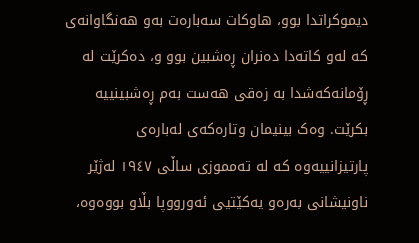دیموکراتدا بوو، هاوکات سەبارەت بەو هەنگاوانەی کە لەو کاتەدا دەنران ڕەشبین بوو و، دەکرێت لە ڕۆمانەکەشدا بە زەقی هەست بەم ڕەشبینییە بکرێت. وەک بینیمان وتارەکەی لەبارەی پارتیزانییەوە کە لە تەمموزی ساڵی ١٩٤٧ لەژێر ناونیشانی بەرەو یەکێتیی ئەورووپا بڵاو بووەوە،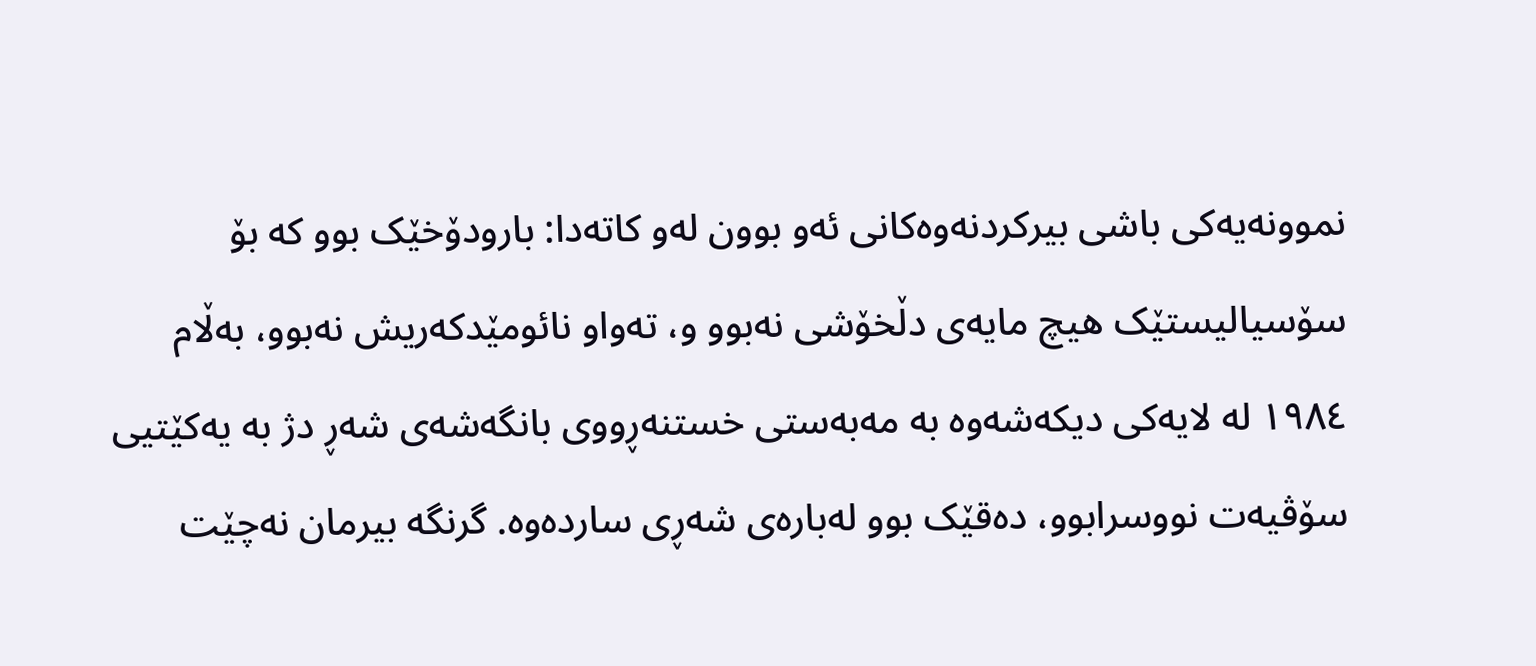نموونەیەکی باشی بیرکردنەوەکانی ئەو بوون لەو کاتەدا: بارودۆخێک بوو کە بۆ سۆسیالیستێک هیچ مایەی دڵخۆشی نەبوو و، تەواو نائومێدکەریش نەبوو، بەڵام ١٩٨٤ لە لایەکی دیکەشەوە بە مەبەستی خستنەڕووی بانگەشەی شەڕ دژ بە یەکێتیی سۆڤیەت نووسرابوو، دەقێک بوو لەبارەی شەڕی ساردەوە. گرنگە بیرمان نەچێت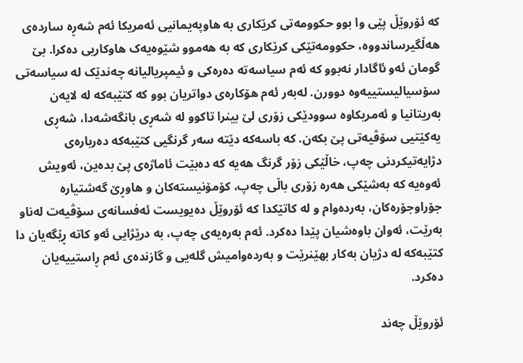کە ئۆروێڵ پێی وا بوو حکوومەتی کرێکاری بە هاوپەیمانیی ئەمریکا ئەم شەڕە ساردەی هەڵگیرساندووە، حکوومەتێکی کرێکاری کە بە هەموو شێوەیەک هاوکاریی دەکرا. بێ گومان ئەو ئاگادار نەبوو کە ئەم سیاسەتە دەرەکی و ئیمپریالیانە چەندێک لە سیاسەتی سۆسیالیستییەوە دوورن. لەبەر ئەم هۆکارەی دواتریان بوو کە کتێبەکە لە لایەن بەریتانیا و ئەمریکاوە سوودێکی زۆری لێ بینرا تاکوو لە شەڕی بانگەشەدا، شەڕی یەکێتیی سۆڤیەتی پێ بکەن. کە باسەکە دێتە سەر گرنگیی کتێبەکە دەربارەى دژایەتیکردنی چەپ، خاڵێکی زۆر گرنگ هەیە کە دەبێت ئاماژەی پێ بدەین، ئەویش ئەوەیە کە بەشێکی هەرە زۆری باڵی چەپ، کۆمۆنیستەکان و هاوڕێ گەشتیارە جۆراوجۆرەکان، بەردەوام و لە کاتێکدا کە ئۆروێڵ دەیویست ئەفسانەی سۆڤیەت لەناو بەرێت، ئەوان باوەشیان پێدا دەکرد. ئەم بەرەیەی چەپ، بە درێژایی ئەو کاتە ڕێگەیان دا کتێبەکە لە دژیان بەکار بهێنرێت و بەردەوامیش گلەیی و گازندەی ئەم ڕاستییەیان دەکرد.

ئۆروێڵ چەند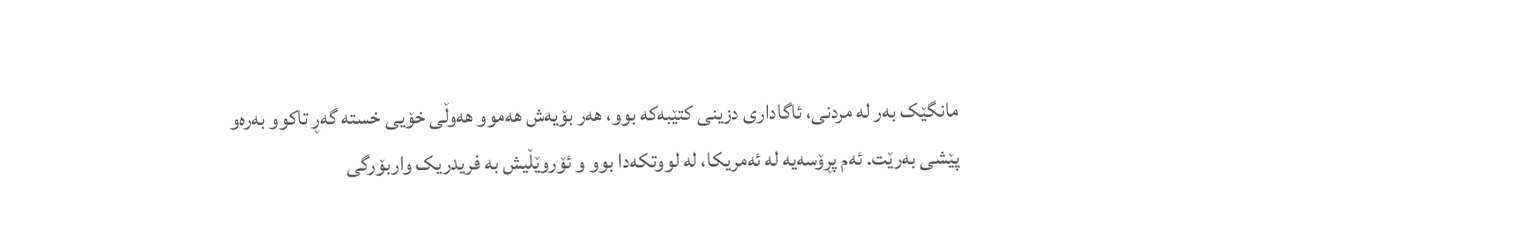مانگێک بەر لە مردنی، ئاگاداری دزینی کتێبەکە بوو، هەر بۆیەش هەموو هەوڵی خۆیی خستە گەڕ تاکوو بەرەو پێشی بەرێت. ئەم پڕۆسەیە لە ئەمریکا، لە لووتکەدا بوو و ئۆروێڵیش بە فریدریک واربۆرگی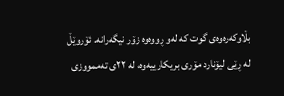بڵاوکەرەوەی گوت کە لەو ڕووەوە زۆر نیگەرانە. ئۆروێڵ لە ڕێی لیۆنارد مۆری بریکارییەوە، لە ٢٢ی تەممووزی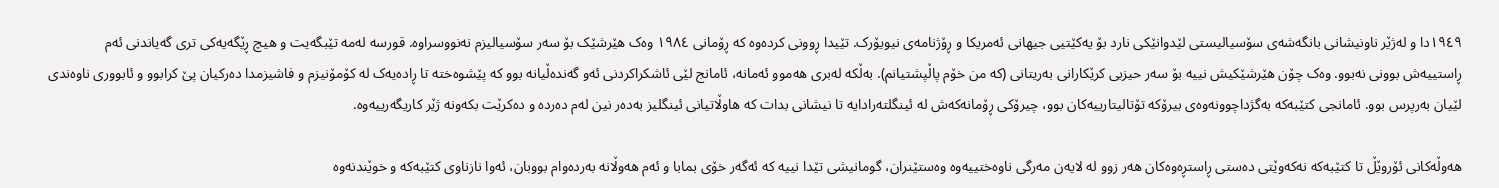١٩٤٩دا و لەژێر ناونیشانی بانگەشەی سۆسیالیستی لێدوانێکی نارد بۆ یەکێتیی جیهانی ئەمریکا و ڕۆژنامەی نیویۆرک. تێیدا ڕوونی کردەوە کە ڕۆمانی ١٩٨٤ وەک هێرشێک بۆ سەر سۆسیالیزم نەنووسراوە. قورسە لەمە تێبگەیت و هیچ ڕێگەیەکی تری گەیاندنی ئەم ڕاستییەش بوونی نەبوو. وەک چۆن هێرشێکیش نییە بۆ سەر حیزبی کرێکارانی بەریتانی (کە من خۆم پاڵپشتیانم). بەڵکە لەبری هەموو ئەمانە، ئامانج لێی ئاشکراکردنی ئەو گەندەڵیانە بوو کە پێشوەختە تا ڕادەیەک لە کۆمۆنیزم و فاشیزمدا دەرکیان پێ کرابوو و ئابووری ناوەندی لێیان بەرپرس بوو. ئامانجی کتێبەکە بەگژداچوونەوەی بیرۆکە تۆتالیتارییەکان بوو، چیرۆکی ڕۆمانەکەش لە ئینگلتەرادایە تا نیشانی بدات کە هاوڵاتیانی ئینگلیز بەدەر نین لەم دەردە و دەکرێت بکەونە ژێر کاریگەرییەوە.

هەوڵەکانی ئۆروێڵ تا کتێبەکە نەکەوێتی دەستی ڕاستڕەوەکان هەر زوو لە لایەن مەرگی ناوەختییەوە وەستێنران، گومانیشی تێدا نییە کە ئەگەر خۆی بمابا و ئەم هەوڵانە بەردەوام بووبان، ئەوا نازناوی کتێبەکە و خوێندنەوە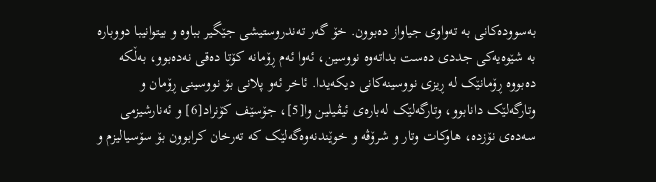بەسوودەکانی بە تەواوی جیاواز دەبوون. خۆ گەر تەندروستیشی جێگیر بباوە و بیتوانیبا دووبارە بە شێوەیەکی جددی دەست بداتەوە نووسین، ئەوا ئەم ڕۆمانە کۆتا دەقی نەدەبوو، بەڵکە دەبووە ڕۆمانێک لە ڕیزی نووسینەکانی دیکەیدا. ئاخر ئەو پلانی بۆ نووسینی ڕۆمان و وتارگەلێک دانابوو، وتارگەلێک لەبارەی ئیڤیلین وا[5]، جۆسێف کۆنراد[6] و ئەنارشیزمی سەدەی نۆزدە، هاوکات وتار و شرۆڤە و خوێندنەوەگەلێک کە تەرخان کرابوون بۆ سۆسیالیزم و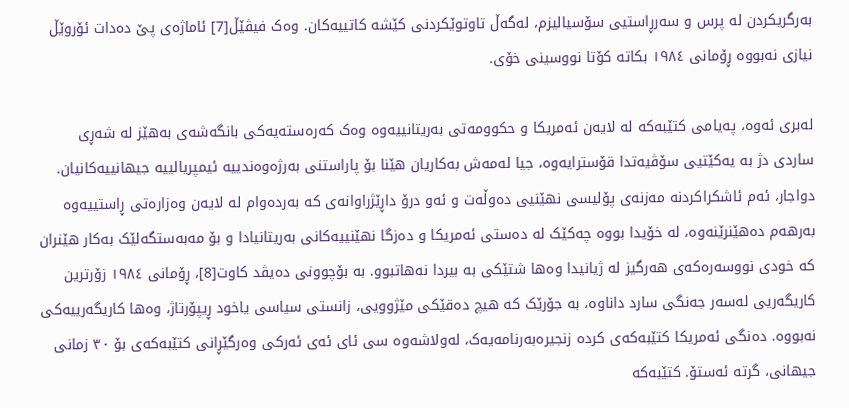بەرگریکردن لە پرس و سەرڕاستیی سۆسیالیزم، لەگەڵ تاوتوێکردنی کێشە کاتییەکان. وەک فیڤێڵ[7] ئاماژەی پێ دەدات ئۆروێڵ نیازی نەبووە ڕۆمانی ١٩٨٤ بکاتە کۆتا نووسینی خۆی.

لەبری ئەوە، پەیامی کتێبەکە لە لایەن ئەمریکا و حکوومەتی بەریتانییەوە وەک کەرەستەیەکی بانگەشەی بەهێز لە شەڕی ساردی دژ بە یەکێتیی سۆڤیەتدا قۆسترایەوە، جیا لەمەش بەکاریان هێنا بۆ پاراستنی بەرژەوەندییە ئیمپریالییە جیهانییەکانیان. دواجار، ئەم ئاشکراکردنە مەزنەی پۆلیسی نهێنیی دەوڵەت و ئەو درۆ داڕێژراوانەی کە بەردەوام لە لایەن وەزارەتی ڕاستییەوە بەرهەم دەهێنرێنەوە، لە خۆیدا بووە چەکێک لە دەستی ئەمریکا و دەزگا نهێنییەکانی بەریتانیادا و بۆ مەبەستگەلێک بەکار هێنران کە خودی نووسەرەکەی هەرگیز لە ژیانیدا وەها شتێکی بە بیردا نەهاتبوو. بە بۆچوونی دەیڤد کاوت[8]، ڕۆمانی ١٩٨٤ زۆرترین کاریگەریی لەسەر جەنگی سارد داناوە، بە جۆرێک کە هیچ دەقێکی مێژوویی، زانستی سیاسی یاخود ڕیپۆرتاژ، وەها کاریگەرییەکی نەبووە. دەنگی ئەمریکا کتێبەکەی کردە زنجیرەبەرنامەیەک، لەولاشەوە سی ئای ئەی ئەرکی وەرگێڕانی کتێبەکەی بۆ ٣٠ زمانی جیهانی، گرتە ئەستۆ. کتێبەکە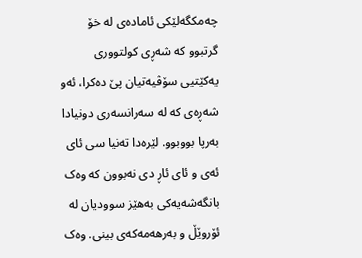چەمکگەلێکی ئامادەی لە خۆ گرتبوو کە شەڕی کولتووری یەکێتیی سۆڤیەتیان پێ دەکرا، ئەو شەڕەی کە لە سەرانسەری دونیادا بەرپا بووبوو. لێرەدا تەنیا سی ئای ئەی و ئای ئاڕ دی نەبوون کە وەک بانگەشەیەکی بەهێز سوودیان لە ئۆروێڵ و بەرهەمەکەی بینی. وەک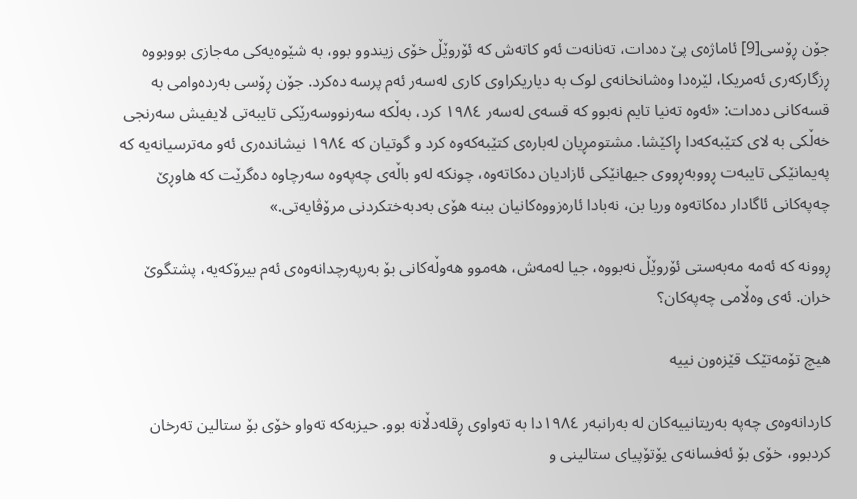جۆن ڕۆسی[9] ئاماژەی پێ دەدات، تەنانەت ئەو کاتەش کە ئۆروێڵ خۆی زیندوو بوو، بە شێوەیەکی مەجازی بووبووە ڕزگارکەری ئەمریکا، لێرەدا وەشانخانەی لوک بە دیاریکراوی کاری لەسەر ئەم پرسە دەکرد. جۆن ڕۆسی بەردەوامی بە قسەکانی دەدات: «ئەوە تەنیا تایم نەبوو کە قسەی لەسەر ١٩٨٤ کرد، بەڵکە سەرنووسەرێکی تایبەتی لایفیش سەرنجی خەڵکی بە لای کتێبەکەدا ڕاکێشا. مشتومڕیان لەبارەی کتێبەکەوە کرد و گوتیان کە ١٩٨٤ نیشاندەری ئەو مەترسیانەیە کە پەیمانێکی تایبەت ڕووبەڕووی جیهانێکی ئازادیان دەکاتەوە، چونکە لەو باڵەی چەپەوە سەرچاوە دەگرێت کە هاوڕێ چەپەکانی ئاگادار دەکاتەوە وریا بن، نەبادا ئارەزووەکانیان ببنە هۆی بەدبەختکردنی مرۆڤایەتی.»

ڕوونە کە ئەمە مەبەستی ئۆروێڵ نەبووە، جیا لەمەش، هەموو هەوڵەکانی بۆ بەرپەرچدانەوەی ئەم بیرۆکەیە، پشتگوێ خران. ئەی وەڵامی چەپەکان؟

هیچ تۆمەتێک قێزەون نییە

کاردانەوەی چەپە بەریتانییەکان لە بەرانبەر ١٩٨٤دا بە تەواوی ڕقلەدڵانە بوو. حیزبەکە تەواو خۆی بۆ ستالین تەرخان کردبوو، خۆی بۆ ئەفسانەی یۆتۆپیای ستالینی و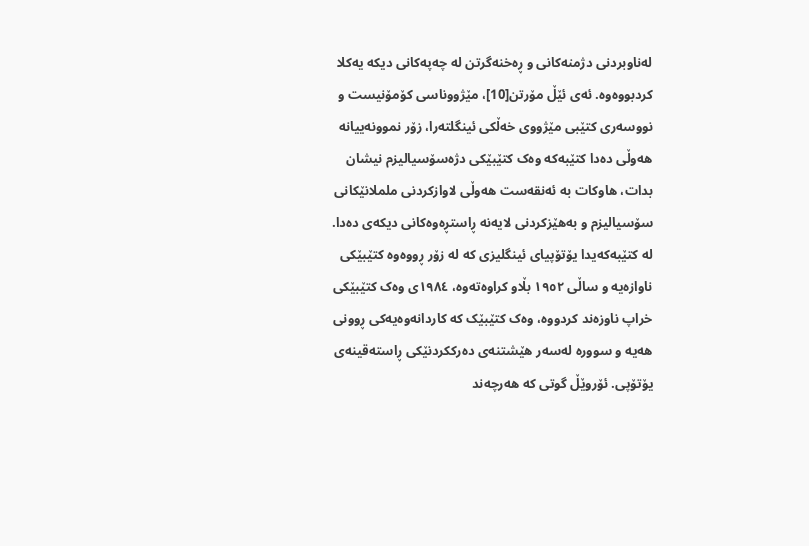لەناوبردنی دژمنەکانی و ڕەخنەگرتن لە چەپەکانی دیکە یەکلا کردبووەوە. ئەی ئێڵ مۆرتن[10]، مێژووناسی کۆمۆنیست و نووسەری کتێبی مێژووی خەڵکی ئینگلتەرا، زۆر نموونەییانە هەوڵی دەدا کتێبەکە وەک کتێبێکی دژەسۆسیالیزم نیشان بدات، هاوکات بە ئەنقەست هەوڵی لاوازکردنی ململانێکانی سۆسیالیزم و بەهێزکردنی لایەنە ڕاستڕەوەکانی دیکەی دەدا. لە کتێبەکەیدا یۆتۆپیای ئینگلیزی کە لە زۆر ڕووەوە کتێبێکی ناوازەیە و ساڵی ١٩٥٢ بڵاو کراوەتەوە، ١٩٨٤ی وەک کتێبێکی خراپ ناوزەند کردووە، وەک کتێبێک کە کاردانەوەیەکی ڕوونی هەیە و سوورە لەسەر هێشتنەی دەرککردنێکی ڕاستەقینەی یۆتۆپی. ئۆروێڵ گوتی کە هەرچەند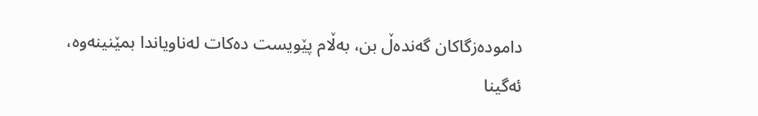دامودەزگاکان گەندەڵ بن، بەڵام پێویست دەکات لەناویاندا بمێنینەوە، ئەگینا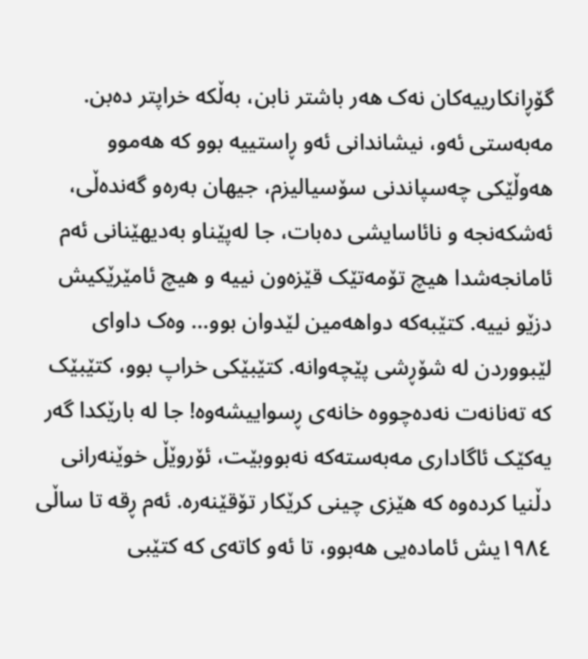گۆڕانکارییەکان نەک هەر باشتر نابن، بەڵکە خراپتر دەبن. مەبەستی ئەو، نیشاندانی ئەو ڕاستییە بوو کە هەموو هەوڵێکی چەسپاندنی سۆسیالیزم، جیهان بەرەو گەندەڵی، ئەشکەنجە و نائاسایشی دەبات، جا لەپێناو بەدیهێنانی ئەم ئامانجەشدا هیچ تۆمەتێک قێزەون نییە و هیچ ئامێرێکیش دزێو نییە. کتێبەکە دواهەمین لێدوان بوو… وەک داوای لێبووردن لە شۆڕشی پێچەوانە. کتێبێکی خراپ بوو، کتێبێک کە تەنانەت نەدەچووە خانەی ڕسواییشەوە! جا لە بارێکدا گەر یەکێک ئاگاداری مەبەستەکە نەبووبێت، ئۆروێڵ خوێنەرانی دڵنیا کردەوە کە هێزی چینی کرێکار تۆقێنەرە. ئەم ڕقە تا ساڵی ١٩٨٤یش ئامادەیی هەبوو، تا ئەو کاتەی کە کتێبی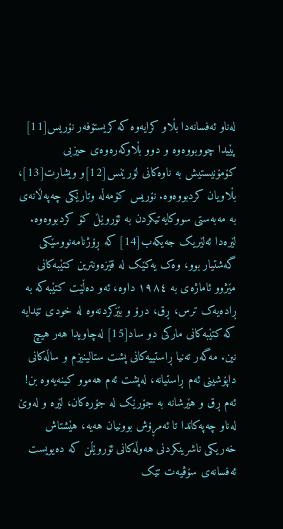لەناو ئەفسانەدا بڵاو کرایەوە کە کریستۆفەر نۆریس[11] پێیدا چووبووەوە و دوو بڵاوکەرەوەی حیزبی کۆمۆنیستیش بە ناوەکانی لۆرێنس[12]و ویشارت[13]، بڵاویان کردبووەوە. نۆریس کۆمەڵە وتارێکی چەپەڵانەی بە مەبەستی سووکایەتیکردن بە ئۆروێڵ کۆ کردبووەوە. لێرەدا ئەلێریک جەیکەب[14] کە ڕۆژنامەنووسێکى گەشتیار بوو، وەک یەکێک لە قێزەونترین کتێبەکانی مێژوو ئاماژەی بە ١٩٨٤ داوە، ئەو دەڵێت کتێبەکە بە ڕادەیەک ترس، ڕق، درۆ و بێزکردنەوە لە خودی تێدایە کە کتێبەکانی مارکی دو ساد[15] لەچاویدا هەر هیچ نین. مەگەر تەنیا ڕاستییەکانی پشت ستالینیزم و ساڵەکانی داپۆشینی ئەم ڕاستیانە، لەپشت ئەم هەموو کینەیەوە بن! ئەم ڕق و هێرشانە بە جۆرێک لە جۆرەکان، لێرە و لەوێ لەناو چەپەکاندا تا ئەمڕۆش بوونیان هەیە، هێشتاش خەریکی ناشرینکردنی هەوڵەکانی ئۆروێڵن کە دەیویست ئەفسانەی سۆڤیەت تێک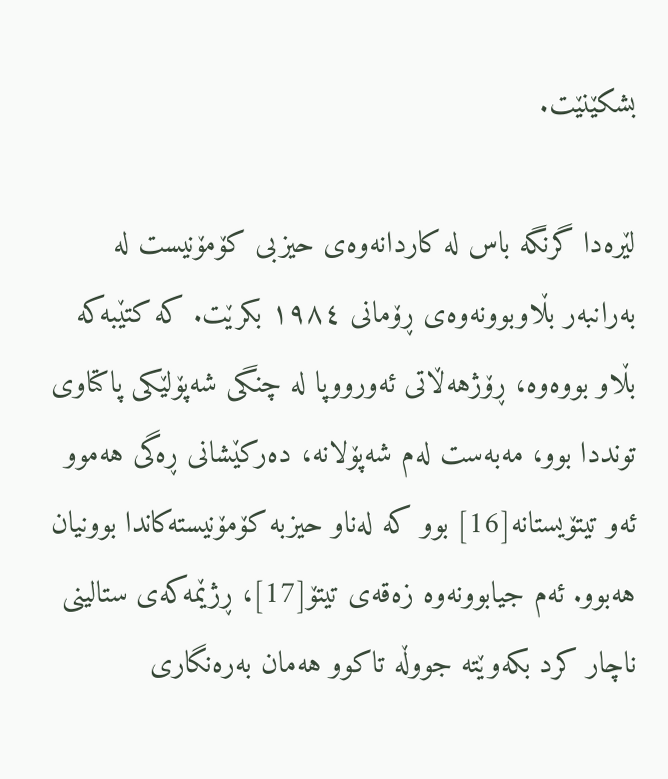بشکێنێت.

لێرەدا گرنگە باس لە کاردانەوەی حیزبی کۆمۆنیست لە بەرانبەر بڵاوبوونەوەی ڕۆمانی ١٩٨٤ بکرێت. کە کتێبەکە بڵاو بووەوە، ڕۆژهەڵاتی ئەورووپا لە چنگی شەپۆلێکی پاکتاوی تونددا بوو، مەبەست لەم شەپۆلانە، دەرکێشانی ڕەگی هەموو ئەو تیتۆیستانە[16] بوو کە لەناو حیزبە کۆمۆنیستەکاندا بوونیان هەبوو. ئەم جیابوونەوە زەقەی تیتۆ[17]، ڕژێمەکەی ستالینی ناچار کرد بکەوێتە جووڵە تاکوو هەمان بەرەنگاری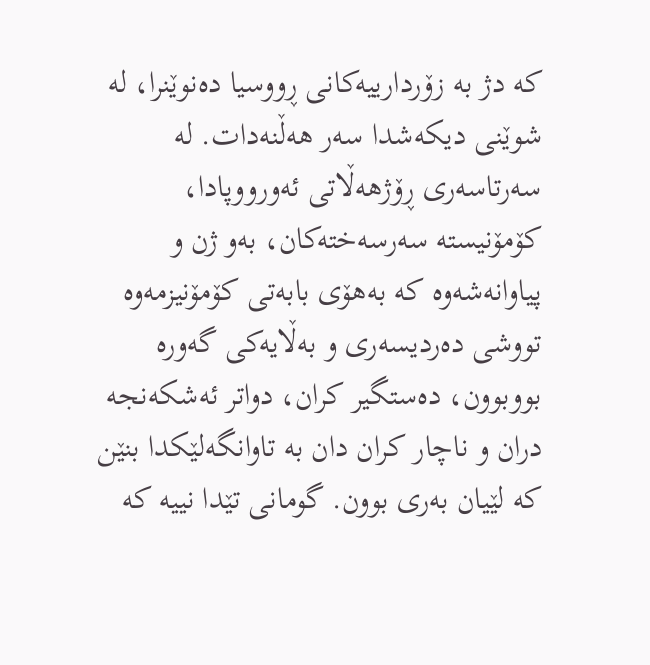کە دژ بە زۆردارییەکانی ڕووسیا دەنوێنرا، لە شوێنی دیکەشدا سەر هەڵنەدات. لە سەرتاسەری ڕۆژهەڵاتی ئەورووپادا، کۆمۆنیستە سەرسەختەکان، بەو ژن و پیاوانەشەوە کە بەهۆی بابەتی کۆمۆنیزمەوە تووشی دەردیسەری و بەڵایەکی گەورە بووبوون، دەستگیر کران، دواتر ئەشکەنجە دران و ناچار کران دان بە تاوانگەلێکدا بنێن کە لێیان بەری بوون. گومانی تێدا نییە کە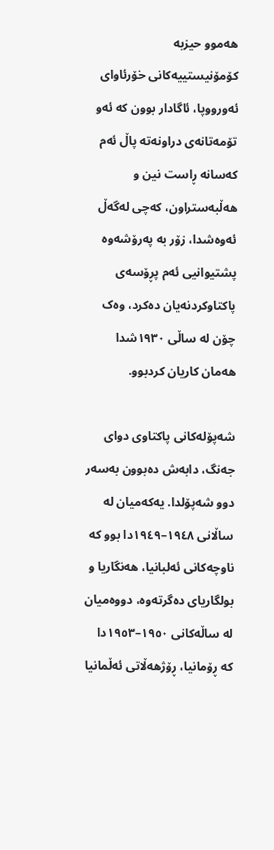هەموو حیزبە کۆمۆنیستییەکانی خۆرئاوای ئەورووپا، ئاگادار بوون کە ئەو تۆمەتانەی دراونەتە پاڵ ئەم کەسانە ڕاست نین و هەڵبەستراون، کەچی لەگەڵ ئەوەشدا، زۆر بە پەرۆشەوە پشتیوانیی ئەم پڕۆسەی پاکتاوکردنەیان دەکرد، وەک چۆن لە ساڵی ١٩٣٠شدا هەمان کاریان کردبوو.

شەپۆلەکانی پاکتاوی دوای جەنگ، دابەش دەبوون بەسەر دوو شەپۆلدا. یەکەمیان لە ساڵانی ١٩٤٨–١٩٤٩دا بوو کە ناوچەکانی ئەلبانیا، هەنگاریا و بولگاریای دەگرتەوە، دووەمیان لە ساڵەکانی ١٩٥٠–١٩٥٣دا کە ڕۆمانیا، ڕۆژهەڵاتی ئەڵمانیا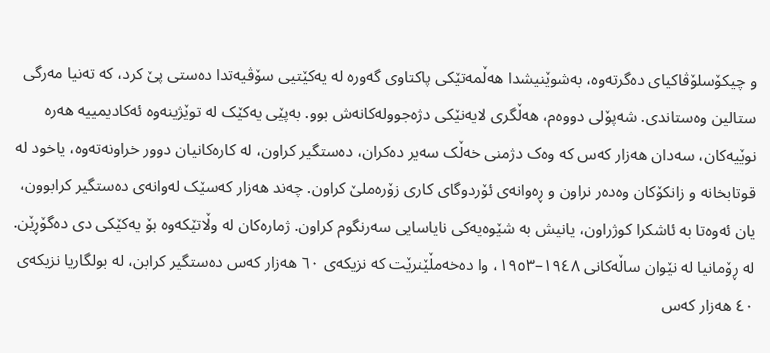و چیکۆسلۆڤاکیای دەگرتەوە، بەشوێنیشدا هەڵمەتێکی پاکتاوی گەورە لە یەکێتیی سۆڤیەتدا دەستی پێ کرد، کە تەنیا مەرگی ستالین وەستاندی. شەپۆلی دووەم، هەڵگری لایەنێکی دژەجوولەکانەش بوو. بەپێی یەکێک لە توێژینەوە ئەکادیمییە هەرە نوێیەکان، سەدان هەزار کەس کە وەک دژمنی خەڵک سەیر دەکران، دەستگیر کراون، لە کارەکانیان دوور خراونەتەوە، یاخود لە قوتابخانە و زانکۆکان وەدەر نراون و ڕەوانەی ئۆردوگای کاری زۆرەملێ کراون. چەند هەزار کەسێک لەوانەی دەستگیر کرابوون، یان ئەوەتا بە ئاشکرا کوژراون، یانیش بە شێوەیەکی نایاسایی سەرنگوم کراون. ژمارەکان لە وڵاتێکەوە بۆ یەکێکی دی دەگۆڕێن. لە ڕۆمانیا لە نێوان ساڵەکانی ١٩٤٨–١٩٥٣، وا دەخەمڵێنرێت کە نزیکەی ٦٠ هەزار کەس دەستگیر کرابن، لە بولگاریا نزیکەی ٤٠ هەزار کەس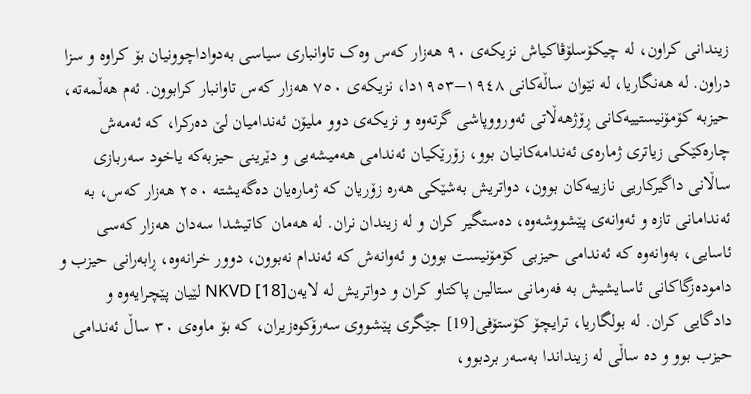زیندانی کراون، لە چیکۆسلۆڤاکیاش نزیکەی ٩٠ هەزار کەس وەک تاوانباری سیاسی بەدواداچوونیان بۆ کراوە و سزا دراون. لە هەنگاریا، لە نێوان ساڵەکانی ١٩٤٨–١٩٥٣دا، نزیکەی ٧٥٠ هەزار کەس تاوانبار کرابوون. ئەم هەڵمەتە، حیزبە کۆمۆنیستییەکانی ڕۆژهەڵاتی ئەورووپاشی گرتەوە و نزیکەی دوو ملیۆن ئەندامیان لێ دەرکرا، کە ئەمەش چارەکێکی زیاتری ژمارەی ئەندامەکانیان بوو، زۆرێکیان ئەندامی هەمیشەیی و دێرینی حیزبەکە یاخود سەربازی ساڵانی داگیرکاریی نازییەکان بوون، دواتریش بەشێکی هەرە زۆریان کە ژمارەیان دەگەیشتە ٢٥٠ هەزار کەس، بە ئەندامانی تازە و ئەوانەی پێشووشەوە، دەستگیر کران و لە زیندان نران. لە هەمان کاتیشدا سەدان هەزار کەسی ئاسایی، بەوانەوە کە ئەندامی حیزبی کۆمۆنیست بوون و ئەوانەش کە ئەندام نەبوون، دوور خرانەوە، ڕابەرانی حیزب و دامودەزگاکانی ئاسایشیش بە فەرمانی ستالین پاکتاو کران و دواتریش لە لایەنNKVD [18] لێیان پێچرایەوە و دادگایی کران. لە بولگاریا، ترایچۆ کۆستۆفی[19] جێگری پێشووی سەرۆکوەزیران، کە بۆ ماوەی ٣٠ ساڵ ئەندامی حیزب بوو و دە ساڵی لە زینداندا بەسەر بردبوو،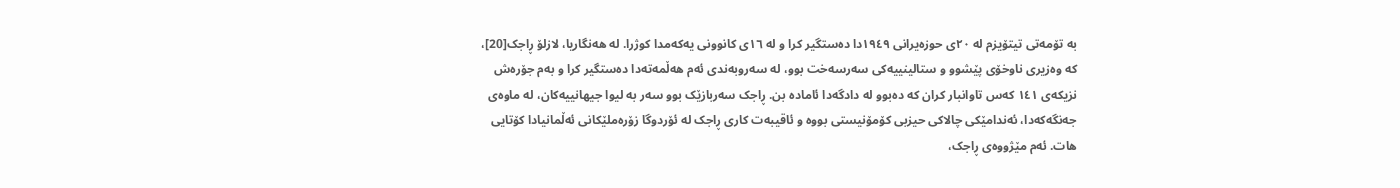بە تۆمەتی تیتۆیزم لە ٢٠ی حوزەیرانی ١٩٤٩دا دەستگیر کرا و لە ١٦ی کانوونی یەکەمدا کوژرا. لە هەنگاریا، لازلۆ ڕاجک[20]، کە وەزیری ناوخۆی پێشوو و ستالینییەکی سەرسەخت بوو، لە سەروبەندی ئەم هەڵمەتەدا دەستگیر کرا و بەم جۆرەش نزیکەی ١٤١ کەس تاوانبار کران کە دەبوو لە دادگەدا ئامادە بن. ڕاجک سەربازێک بوو سەر بە لیوا جیهانییەکان، لە ماوەی جەنگەکەدا، ئەندامێکی چالاکی حیزبی کۆمۆنیستی بووە و ئاقیبەت کاری ڕاجک لە ئۆردوگا زۆرەملێکانی ئەڵمانیادا کۆتایی هات. ئەم مێژووەی ڕاجک،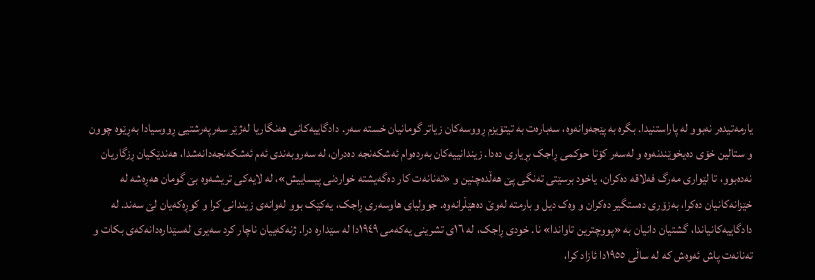یارمەتیدەر نەبوو لە پاراستنیدا. بگرە بە پێجەوانەوە، سەبارەت بە تیتۆیزم ڕووسەکان زیاتر گومانیان خستە سەر. دادگاییەکانی هەنگاریا لەژێر سەرپەرشتیی ڕووسیادا بەڕێوە چوون و ستالین خۆی دەیخوێندنەوە و لەسەر کۆتا حوکمی ڕاجک بڕیاری دەدا. زیندانییەکان بەردەوام ئەشکەنجە دەدران، لە سەروبەندی ئەم ئەشکەنجەدانەشدا، هەندێکیان ڕزگاریان نەدەبوو، تا لێواری مەرگ فەلاقە دەکران، یاخود برسێتی تەنگی پێ هەڵدەچنین و «تەنانەت کار دەگەیشتە خواردنی پیساییش»، لە لایەکی تریشەوە بێ گومان هەڕەشە لە خێزانەکانیان دەکرا، بەزۆری دەستگیر دەکران و وەک دیل و بارمتە لەوێ دەهێڵرانەوە. جوولیای هاوسەری ڕاجک، یەکێک بوو لەوانەی زیندانی کرا و کوڕەکەیان لێ سەند. لە دادگاییەکانیاندا، گشتیان دانیان بە «پووچترین تاواندا» نا. خودی ڕاجک، لە ١٦ی تشرینی یەکەمی ١٩٤٩دا لە سێدارە درا. ژنەکەییان ناچار کرد سەیری لەسێدارەدانەکەی بکات و تەنانەت پاش ئەوەش کە لە ساڵی ١٩٥٥دا ئازاد کرا،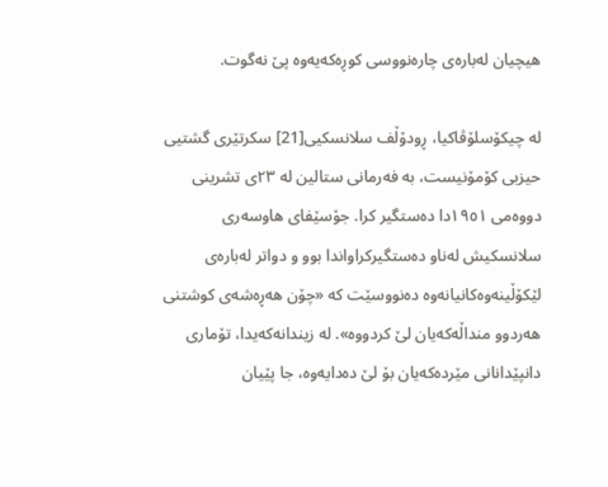هیچیان لەبارەی چارەنووسی کوڕەکەیەوە پێ نەگوت.

لە چیکۆسلۆڤاکیا، ڕودۆڵف سلانسکیی[21] سکرتێری گشتیی حیزبی کۆمۆنیست، بە فەرمانی ستالین لە ٢٣ی تشرینی دووەمی ١٩٥١دا دەستگیر کرا. جۆسێفای هاوسەری سلانسکیش لەناو دەستگیرکراواندا بوو و دواتر لەبارەی لێکۆڵینەوەکانیانەوە دەنووسێت کە «چۆن هەڕەشەی کوشتنی هەردوو منداڵەکەیان لێ کردووە». لە زیندانەکەیدا، تۆماری دانپێدانانی مێردەکەیان بۆ لێ دەدایەوە، جا پێیان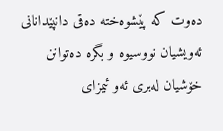دەوت کە پێشوەختە دەقی دانپێدانانی ئەویشیان نووسیوە و بگرە دەتوانن خۆشیان لەبری ئەو ئیمزای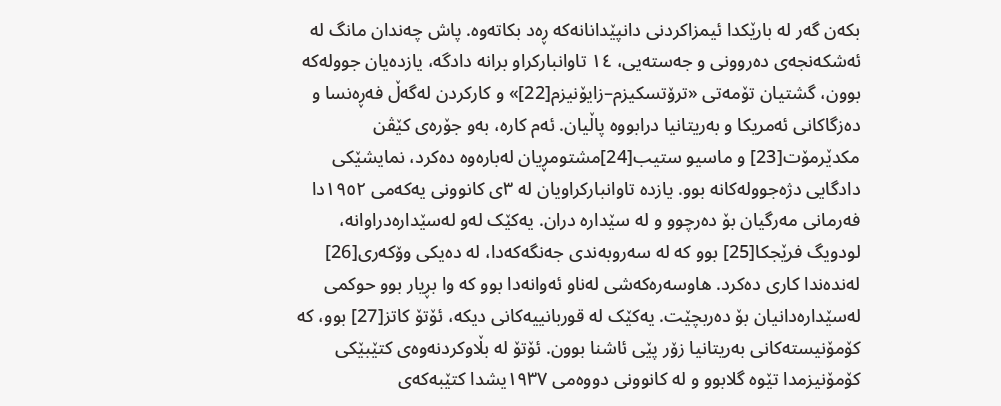بکەن گەر لە بارێکدا ئیمزاکردنی دانپێدانانەکە ڕەد بکاتەوە. پاش چەندان مانگ لە ئەشکەنجەی دەروونی و جەستەیی، ١٤ تاوانبارکراو برانە دادگە، یازدەیان جوولەکە بوون، گشتیان تۆمەتی «ترۆتسکیزم–زایۆنیزم[22]» و کارکردن لەگەڵ فەڕەنسا و دەزگاکانی ئەمریکا و بەریتانیا درابووە پاڵیان. ئەم کارە، بەو جۆرەی کێڤن مکدێرمۆت[23] و ماسیو ستیب[24]مشتومڕیان لەبارەوە دەکرد، نمایشێکی دادگایی دژەجوولەکانە بوو. یازدە تاوانبارکراویان لە ٣ی کانوونی یەکەمی ١٩٥٢دا فەرمانی مەرگیان بۆ دەرچوو و لە سێدارە دران. یەکێک لەو لەسێدارەدراوانە، لودویگ فرێجکا[25] بوو کە لە سەروبەندی جەنگەکەدا، لە دەیکی وۆکەری[26] لەندەندا کاری دەکرد. هاوسەرەکەشی لەناو ئەوانەدا بوو کە وا بڕیار بوو حوکمی لەسێدارەدانیان بۆ دەربچێت. یەکێک لە قوربانییەکانی دیکە، ئۆتۆ کاتز[27] بوو، کە کۆمۆنیستەکانی بەریتانیا زۆر پێی ئاشنا بوون. ئۆتۆ لە بڵاوکردنەوەی کتێبێکی کۆمۆنیزمدا تێوە گلابوو و لە کانوونی دووەمی ١٩٣٧یشدا کتێبەکەی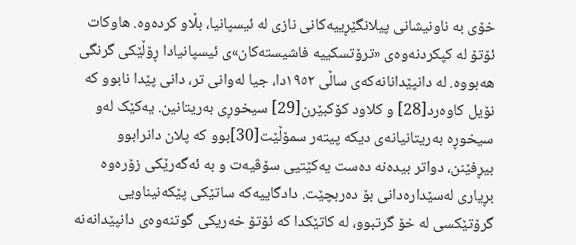خۆی بە ناونیشانی پیلانگێڕییەکانی نازی لە ئیسپانیا، بڵاو کردەوە. هاوکات ئۆتۆ لە کپکردنەوەی «ترۆتسکییە فاشیستەکان»ی ئیسپانیادا ڕۆڵێکی گرنگی هەبووە. لە دانپێدانانەکەی ساڵی ١٩٥٢دا، جیا لەوانی تر، دانی پێدا نابوو کە نۆیل کاوەرد[28] و کلاود کۆکبێرن[29] سیخوڕی بەریتانین. یەکێک لەو سیخوڕە بەریتانیانەی دیکە پیتەر سمۆڵێت[30]بوو کە پلان دانرابوو بیڕفێنن، دواتر بیدەنە دەست یەکێتیی سۆڤیەت و بە ئەگەرێکی زۆرەوە بڕیاری لەسێدارەدانی بۆ دەربچێت. دادگاییەکە ساتێکی پێکەنیناویی گرۆتێکسی لە خۆ گرتبوو، لە کاتێکدا کە ئۆتۆ خەریکی گوتنەوەی دانپێدانەنە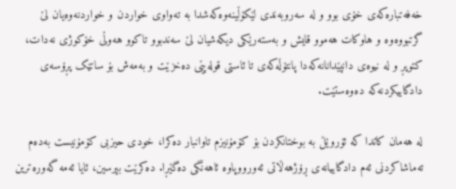خەفەتبارەکەی خۆی بوو و لە سەروبەندی لێکۆڵینەوەکەشدا بە تەواوی خواردن و خواردنەوەیان لێ گرتبووەوە و هاوکات هەموو قایش و بەستەرێکی دیکەشیان لێ سەندبوو تاکوو هەوڵی خۆکوژی نەدات، کتوپڕ و لە نیوەی دانپێدانانەکەدا پانتۆڵەکەی تا ئاستی قولەپێی دەخزێت و بەمەش بۆ ساتێک پڕۆسەی دادگاییکردنەکە دەوەستێت.

لە هەمان کاتدا کە ئۆروێڵ بە بوختانکردن بۆ کۆمۆنیزم تاوانبار دەکرا، خودی حیزبی کۆمۆنیست بەدەم تەماشاکردنی ئەم دادگاییانەی ڕۆژهەڵاتی ئەورووپاوە ئاهەنگی دەگێڕا. دەکرێت بپرسین، ئایا ئەمە گەورەترین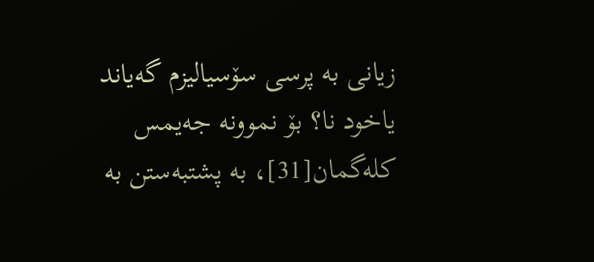زیانی بە پرسی سۆسیالیزم گەیاند یاخود نا؟ بۆ نموونە جەیمس کلەگمان[31]، بە پشتبەستن بە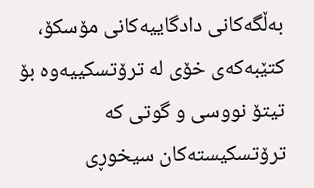بەڵگەکانی دادگاییەکانی مۆسکۆ، کتێبەکەی خۆی لە ترۆتسکییەوە بۆ تیتۆ نووسی و گوتی کە ترۆتسکیستەکان سیخوڕی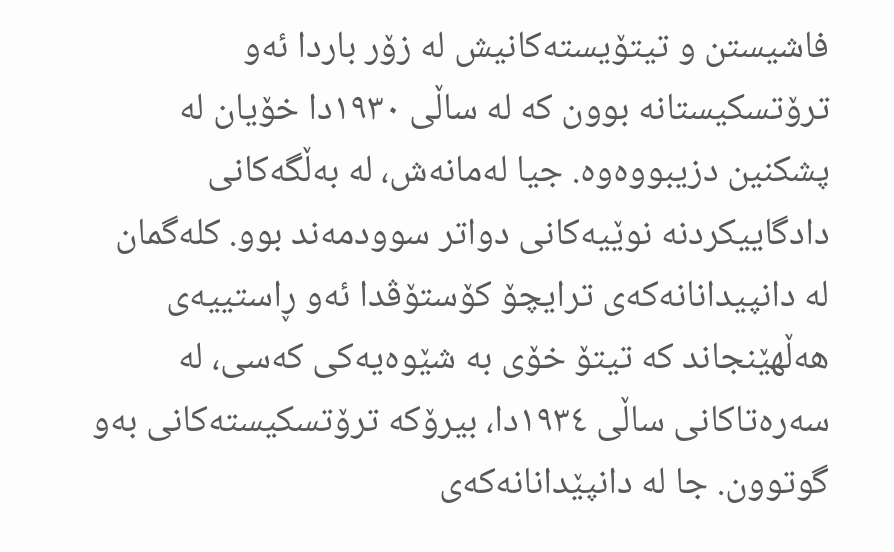فاشیستن و تیتۆیستەکانیش لە زۆر باردا ئەو ترۆتسکیستانە بوون کە لە ساڵی ١٩٣٠دا خۆیان لە پشکنین دزیبووەوە. جیا لەمانەش، لە بەڵگەکانی دادگاییکردنە نوێیەکانی دواتر سوودمەند بوو. کلەگمان لە دانپیدانانەکەی ترایچۆ کۆستۆڤدا ئەو ڕاستییەی هەڵهێنجاند کە تیتۆ خۆی بە شێوەیەکی کەسی، لە سەرەتاکانی ساڵی ١٩٣٤دا، بیرۆکە ترۆتسکیستەکانی بەو گوتوون. جا لە دانپێدانانەکەی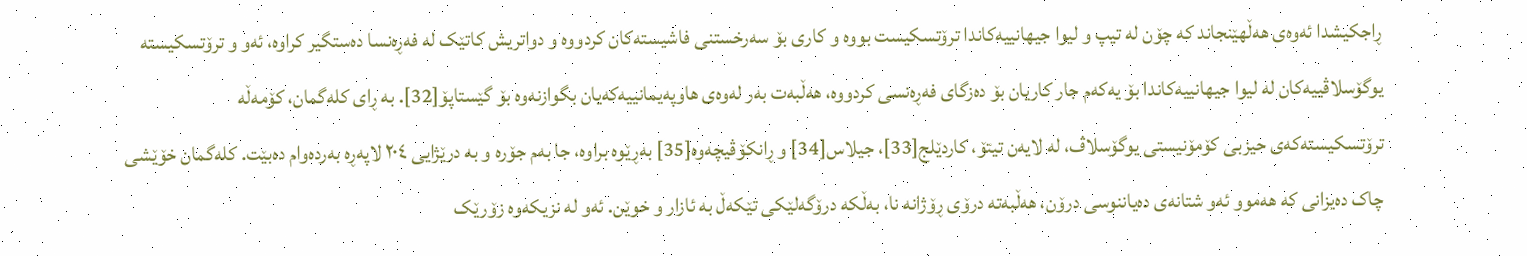ڕاجکیشدا ئەوەی هەڵهێنجاند کە چۆن لە تیپ و لیوا جیهانییەکاندا ترۆتسکیست بووە و کاری بۆ سەرخستنی فاشیستەکان کردووە و دواتریش کاتێک لە فەڕەنسا دەستگیر کراوە، ئەو و ترۆتسکیستە یوگۆسلاڤییەکان لە لیوا جیهانییەکاندا بۆ یەکەم جار کاریان بۆ دەزگای فەڕەنسی کردووە، هەڵبەت بەر لەوەی هاوپەیمانییەکەیان بگوازنەوە بۆ گێستاپۆ[32]. بە ڕای کلەگمان، کۆمەڵە ترۆتسکیستەکەی حیزبی کۆمۆنیستی یوگۆسلاڤ، لە لایەن تیتۆ، کاردێلج[33]، جیلاس[34] و ڕانکۆڤیچەوە[35] بەڕێوە براوە، جا بەم جۆرە و بە درێژایی ٢٠٤ لاپەڕە بەردەوام دەبێت. کلەگمان خۆێشی چاک دەیزانی کە هەموو ئەو شتانەی دەیاننوسی درۆن، هەڵبەتە درۆی ڕۆژانە نا، بەڵکە درۆگەلێکی تێکەڵ بە ئازار و خوێن. ئەو لە نزیکەوە زۆرێک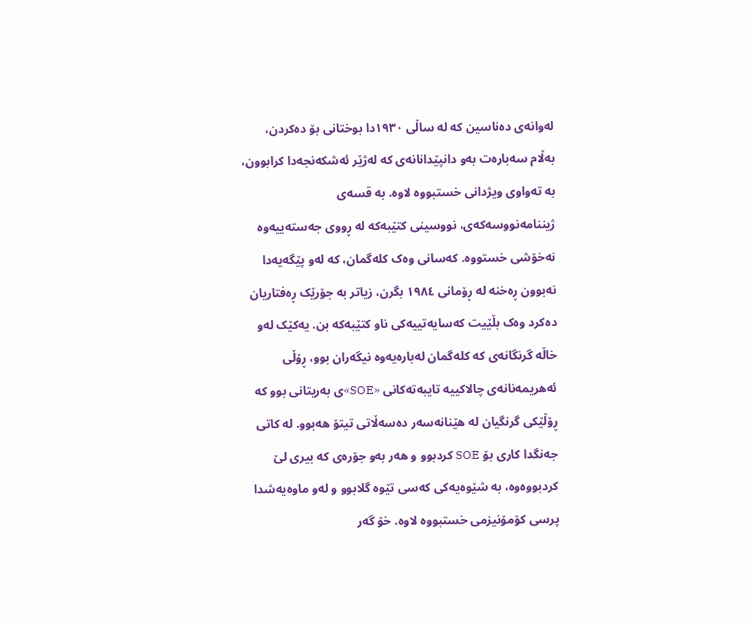لەوانەی دەناسین کە لە ساڵی ١٩٣٠دا بوختانی بۆ دەکردن، بەڵام سەبارەت بەو دانپێدانانەی کە لەژێر ئەشکەنجەدا کرابوون، بە تەواوی ویژدانی خستبووە لاوە. بە قسەی ژیننامەنووسەکەی، نووسینی کتێبەکە لە ڕووی جەستەییەوە نەخۆشی خستووە. کەسانی وەک کلەگمان، کە لەو پێگەیەدا نەبوون ڕەخنە لە ڕۆمانی ١٩٨٤ بگرن، زیاتر بە جۆرێک ڕەفتاریان دەکرد وەک بڵێیت کەسایەتییەکی ناو کتێبەکە بن. یەکێک لەو خاڵە گرنگانەی کە کلەگمان لەبارەیەوە نیگەران بوو، ڕۆڵی ئەهریمەنانەی چالاکییە تایبەتەکانی «SOE»ی بەریتانی بوو کە ڕۆڵێکی گرنگیان لە هێنانەسەر دەسەڵاتی تیتۆ هەبوو. لە کاتی جەنگدا کاری بۆ SOE کردبوو و هەر بەو جۆرەی کە بیری لێ کردبووەوە، بە شێوەیەکی کەسی تێوە گلابوو و لەو ماوەیەشدا پرسی کۆمۆنیزمی خستبووە لاوە. خۆ گەر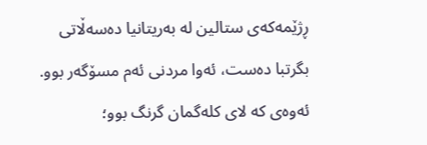ڕژێمەکەی ستالین لە بەریتانیا دەسەڵاتی بگرتبا دەست، ئەوا مردنی ئەم مسۆگەر بوو. ئەوەی کە لای کلەگمان گرنگ بوو؛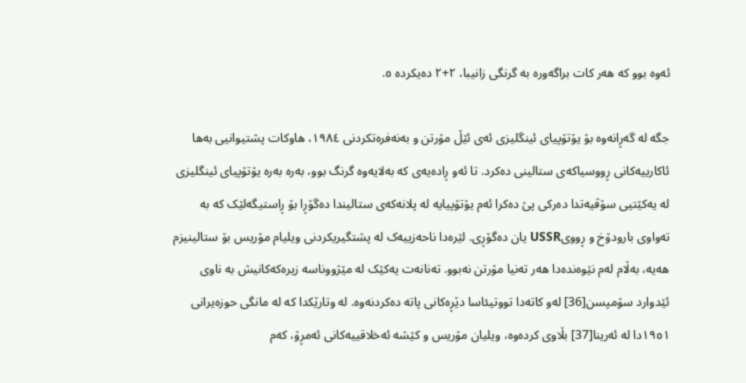ئەوە بوو کە هەر کات براگەورە بە گرنگی زانیبا، ٢+٢ دەیکردە ٥.

جگە لە گەڕانەوە بۆ یۆتۆپیای ئینگلیزی ئەی ئێڵ مۆرتن و بەنەفرەتکردنی ١٩٨٤، هاوکات پشتیوانیی بەها ئاکارییەکانی ڕووسیاکەی ستالینی دەکرد. تا ئەو ڕادەیەی کە بەلایەوە گرنگ بوو، بەرە بەرە یۆتۆپیای ئینگلیزی لە یەکێتیی سۆڤیەتدا دەرکی پێ دەکرا ئەم یۆتۆپیایە لە پلانەکەی ستالیندا دەگۆڕا بۆ ڕاستیگەلێک کە بە تەواوی بارودۆخ و ڕوویUSSR یان دەگۆڕی. لێرەدا ناحەزییەک لە پشتگیریکردنی ویلیام مۆریس بۆ ستالینیزم هەیە، بەڵام لەم نێوەندەدا هەر تەنیا مۆرتن نەبوو. تەنانەت یەکێک لە مێژووناسە زیرەکەکانیش بە ناوی ئێدوارد سۆمپسن[36] لەو کاتەدا تووتیئاسا دێڕەکانی پاتە دەکردنەوە. لە وتارێکدا کە لە مانگی حوزەیرانی ١٩٥١دا لە ئەرینا[37] بڵاوی کردەوە، ویلیان مۆریس و کێشە ئەخلاقییەکانی ئەمڕۆ، کەم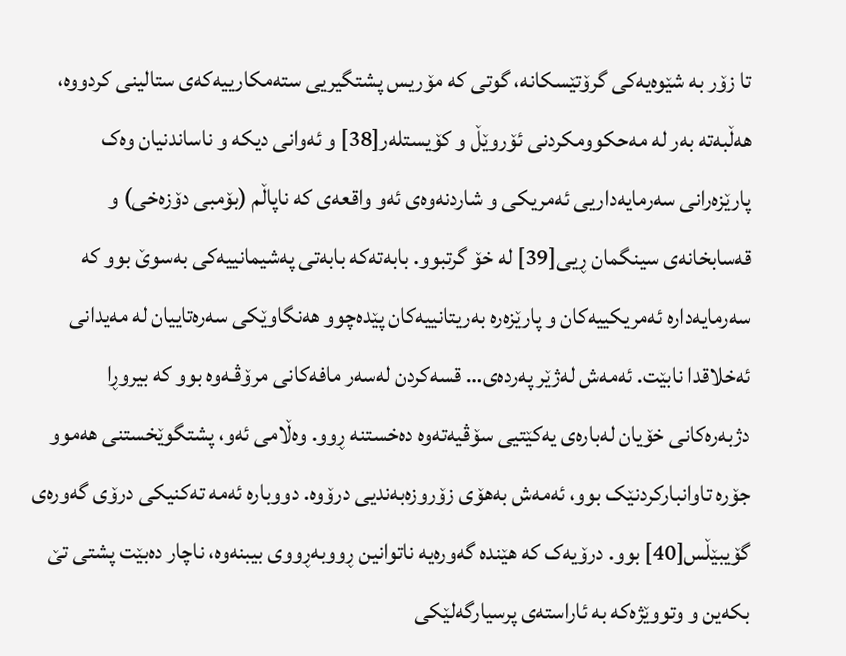تا زۆر بە شێوەیەکی گرۆتێسکانە، گوتی کە مۆریس پشتگیریی ستەمکارییەکەی ستالینی کردووە، هەڵبەتە بەر لە مەحکوومکردنی ئۆروێڵ و کۆیستلەر[38] و ئەوانی دیکە و ناساندنیان وەک پارێزەرانی سەرمایەداریی ئەمریکی و شاردنەوەی ئەو واقعەی کە ناپاڵم (بۆمبی دۆزەخی) و قەسابخانەی سینگمان ڕیی[39] لە خۆ گرتبوو. بابەتەکە بابەتی پەشیمانییەکی بەسوێ بوو کە سەرمایەدارە ئەمریکییەکان و پارێزەرە بەریتانییەکان پێدەچوو هەنگاوێکی سەرەتاییان لە مەیدانی ئەخلاقدا نابێت. ئەمەش لەژێر پەردەی… قسەکردن لەسەر مافەکانی مرۆڤـەوە بوو کە بیروڕا دژبەرەکانی خۆیان لەبارەی یەکێتیی سۆڤیەتەوە دەخستنە ڕوو. وەڵامی ئەو، پشتگوێخستنی هەموو جۆرە تاوانبارکردنێک بوو، ئەمەش بەهۆی زۆروزەبەندیی درۆوە. دووبارە ئەمە تەکنیکی درۆی گەورەی گۆیبێڵس[40] بوو. درۆیەک کە هێندە گەورەیە ناتوانین ڕووبەڕووی بیبنەوە، ناچار دەبێت پشتی تێ بکەین و وتووێژەکە بە ئاراستەی پرسیارگەلێکی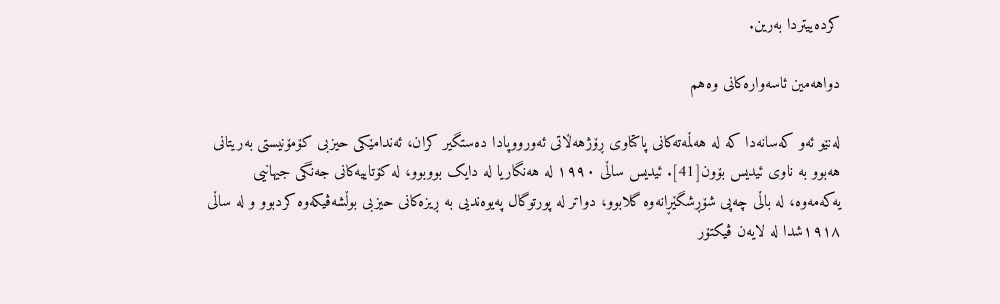کردەییتردا بەرین.

دواهەمین ئاسەوارەکانی وەهم

لەنێو ئەو کەسانەدا کە لە هەڵمەتەکانی پاکتاوی ڕۆژهەڵاتی ئەورووپادا دەستگیر کران، ئەندامێکی حیزبی کۆمۆنیستی بەریتانی هەبوو بە ناوی ئیدیس بۆون[41]. ئیدیس ساڵی ١٩٩٠ لە هەنگاریا لە دایک بووبوو، لە کۆتاییەکانی جەنگی جیهانیی یەکەمەوە، لە باڵی چەپی شۆڕشگێڕانەوە گلابوو، دواتر لە پورتوگال پەیوەندیی بە ڕیزەکانی حیزبی بوڵشەڤیکەوە کردبوو و لە ساڵی ١٩١٨شدا لە لایەن ڤیکتۆر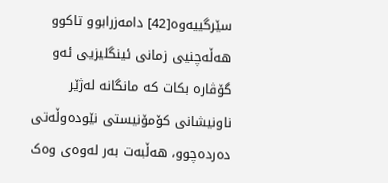سێرگییەوە[42] دامەزرابوو تاکوو هەڵەچنیی زمانی ئینگلیزیی ئەو گۆڤارە بکات کە مانگانە لەژێر ناونیشانی کۆمۆنیستی نێودەوڵەتی دەردەچوو، هەڵبەت بەر لەوەی وەک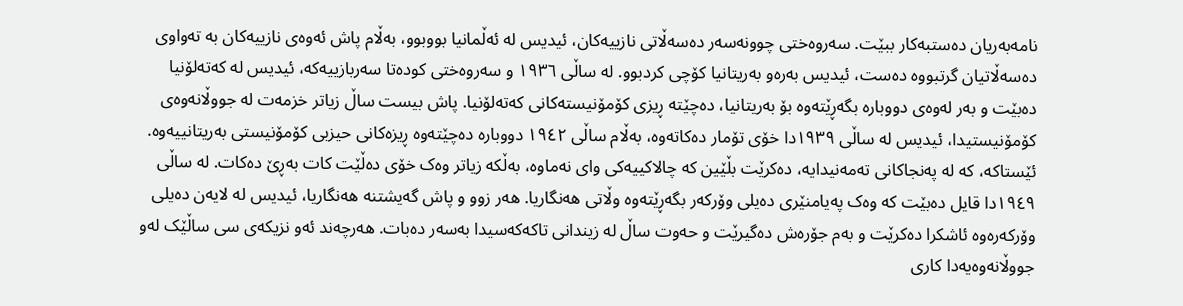نامەبەریان دەستبەکار ببێت. سەروەختی چوونەسەر دەسەڵاتی نازییەکان، ئیدیس لە ئەڵمانیا بووبوو، بەڵام پاش ئەوەی نازییەکان بە تەواوی دەسەڵاتیان گرتبووە دەست، ئیدیس بەرەو بەریتانیا کۆچی کردبوو. لە ساڵی ١٩٣٦ و سەروەختی کودەتا سەربازییەکە، ئیدیس لە کەتەلۆنیا دەبێت و بەر لەوەی دووبارە بگەڕێتەوە بۆ بەریتانیا، دەچێتە ڕیزی کۆمۆنیستەکانی کەتەلۆنیا. پاش بیست ساڵ زیاتر خزمەت لە جووڵانەوەی کۆمۆنیستیدا، ئیدیس لە ساڵی ١٩٣٩دا خۆی تۆمار دەکاتەوە، بەڵام ساڵی ١٩٤٢ دووبارە دەچێتەوە ڕیزەکانی حیزبی کۆمۆنیستی بەریتانییەوە. ئێستاکە، کە لە پەنجاکانی تەمەنیدایە، دەکرێت بڵێین کە چالاکییەکی وای نەماوە، بەڵکە زیاتر وەک خۆی دەڵێت کات بەڕێ دەکات. لە ساڵی ١٩٤٩دا قایل دەبێت کە وەک پەیامنێری دەیلی وۆرکەر بگەڕێتەوە وڵاتی هەنگاریا. هەر زوو و پاش گەیشتنە هەنگاریا، ئیدیس لە لایەن دەیلی وۆرکەرەوە ئاشکرا دەکرێت و بەم جۆرەش دەگیرێت و حەوت ساڵ لە زیندانی تاکەکەسیدا بەسەر دەبات. هەرچەند ئەو نزیکەی سی ساڵێک لەو جووڵانەوەیەدا کاری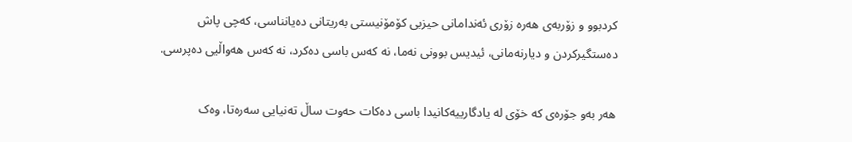کردبوو و زۆربەی هەرە زۆری ئەندامانی حیزبی کۆمۆنیستی بەریتانی دەیانناسی، کەچی پاش دەستگیرکردن و دیارنەمانی، ئیدیس بوونی نەما، نە کەس باسی دەکرد، نە کەس هەواڵیی دەپرسی.

هەر بەو جۆرەی کە خۆی لە یادگارییەکانیدا باسی دەکات حەوت ساڵ تەنیایی سەرەتا، وەک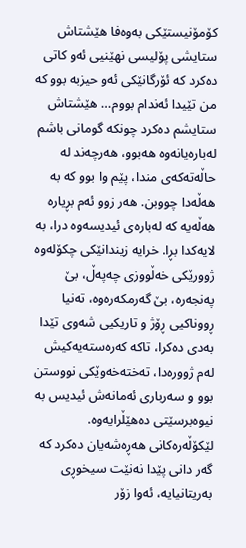کۆمۆنیستێکی بەوەفا هێشتاش ستایشی پۆلیسی نهێنیی ئەو کاتی دەکرد کە ئۆرگانێکی ئەو حیزبە بوو کە من تێیدا ئەندام بووم… هێشتاش ستایشم دەکرد چونکە گومانی باشم لەبارەیانەوە هەبوو، هەرچەند لە حاڵەتەکەی مندا، پێم وا بوو کە بە هەڵەدا چووبن. هەر زوو ئەم بڕیارە هەڵەیە کە لەبارەی ئیدیسەوە درا، بە لایەکدا بڕا. خرایە زیندانێکی چکۆلەوە ژوورێکی خەڵووزی چەپەڵ، بێ پەنجەرە، بێ گەرمکەرەوە، تەنیا ڕووناکیی ڕۆژ و تاریکیی شەوی تێدا بەدی دەکرا، تاکە کەرەستەیەکیش لەم ژوورەدا، تەختەخەوێکی نووستن بوو و سەرباری ئەمانەش ئیدیس بە نیوەبرسێتی دەهێڵرایەوە. لێکۆڵەرەکانی هەڕەشەیان دەکرد کە گەر دانی پێدا نەنێت سیخوڕی بەریتانیایە، ئەوا زۆر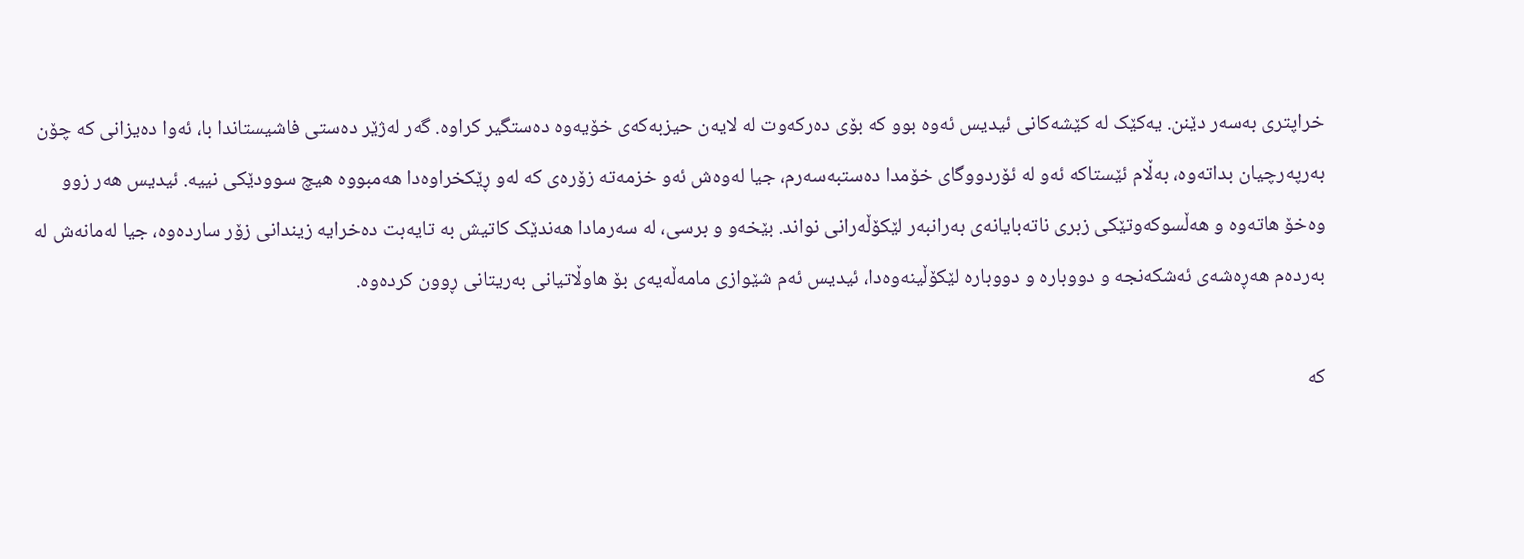خراپتری بەسەر دێنن. یەکێک لە کێشەکانی ئیدیس ئەوە بوو کە بۆی دەرکەوت لە لایەن حیزبەکەی خۆیەوە دەستگیر کراوە. گەر لەژێر دەستی فاشیستاندا با، ئەوا دەیزانی کە چۆن بەرپەرچیان بداتەوە، بەڵام ئێستاکە ئەو لە ئۆردووگای خۆمدا دەستبەسەرم، جیا لەوەش ئەو خزمەتە زۆرەی کە لەو ڕێکخراوەدا هەمبووە هیچ سوودێکی نییە. ئیدیس هەر زوو وەخۆ هاتەوە و هەڵسوکەوتێکی زبری ناتەبایانەی بەرانبەر لێكۆڵەرانی نواند. بێخەو و برسی، لە سەرمادا هەندێک کاتیش بە تایەبت دەخرایە زیندانی زۆر ساردەوە، جیا لەمانەش لە بەردەم هەڕەشەی ئەشکەنجە و دووبارە و دووبارە لێکۆڵینەوەدا، ئیدیس ئەم شێوازی مامەڵەیەی بۆ هاوڵاتیانی بەریتانی ڕوون کردەوە.

کە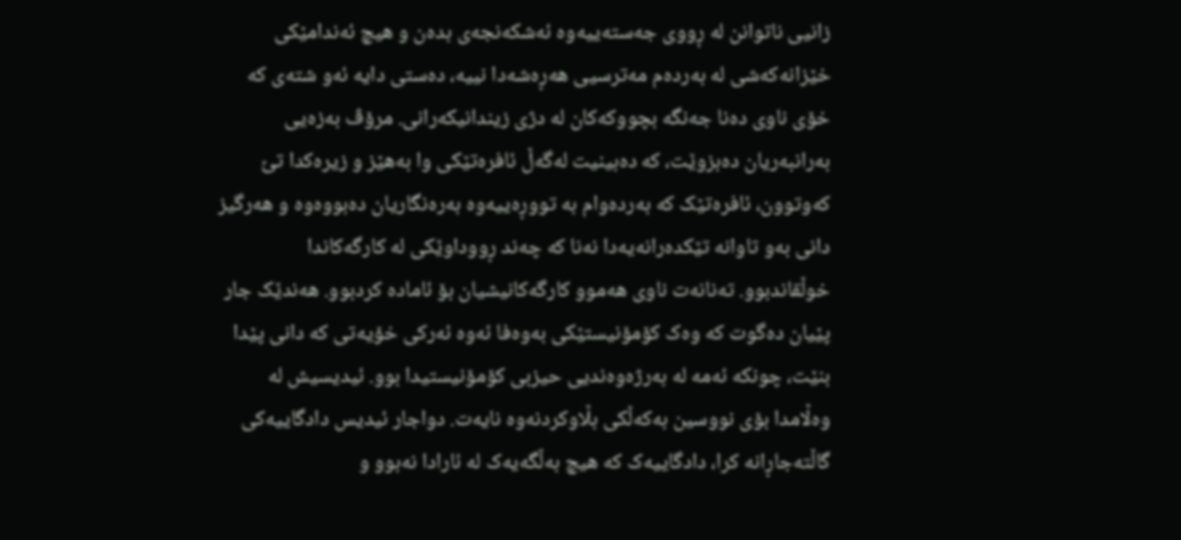زانیی ناتوانن لە ڕووی جەستەییەوە ئەشکەنجەی بدەن و هیچ ئەندامێکی خێزانەکەشی لە بەردەم مەترسیی هەڕەشەدا نییە، دەستی دایە ئەو شتەی کە خۆی ناوی دەنا جەنگە بچووکەکان لە دژی زیندانیکەرانی. مرۆڤ بەزەیی بەرانبەریان دەبزوێت، کە دەبینیت لەگەڵ ئافرەتێکی وا بەهێز و زیرەکدا تێ کەوتوون، ئافرەتێک کە بەردەوام بە تووڕەییەوە بەرەنگاریان دەبووەوە و هەرگیز دانی بەو تاوانە تێکدەرانەیەدا نەنا کە چەند ڕووداوێکی لە کارگەکاندا خوڵقاندبوو. تەنانەت ناوی هەموو کارگەکانیشیان بۆ ئامادە کردبوو. هەندێک جار پێیان دەگوت کە وەک کۆمۆنیستێکی بەوەفا ئەوە ئەرکی خۆیەتی کە دانی پێدا بنێت، چونکە ئەمە لە بەرژەوەندیی حیزبی کۆمۆنیستیدا بوو. ئیدیسیش لە وەڵامدا بۆی نووسین بەکەڵکی بڵاوکردنەوە نایەت. دواجار ئیدیس دادگاییەکی گاڵتەجاڕانە کرا، دادگاییەک کە هیچ بەڵگەیەک لە ئارادا نەبوو و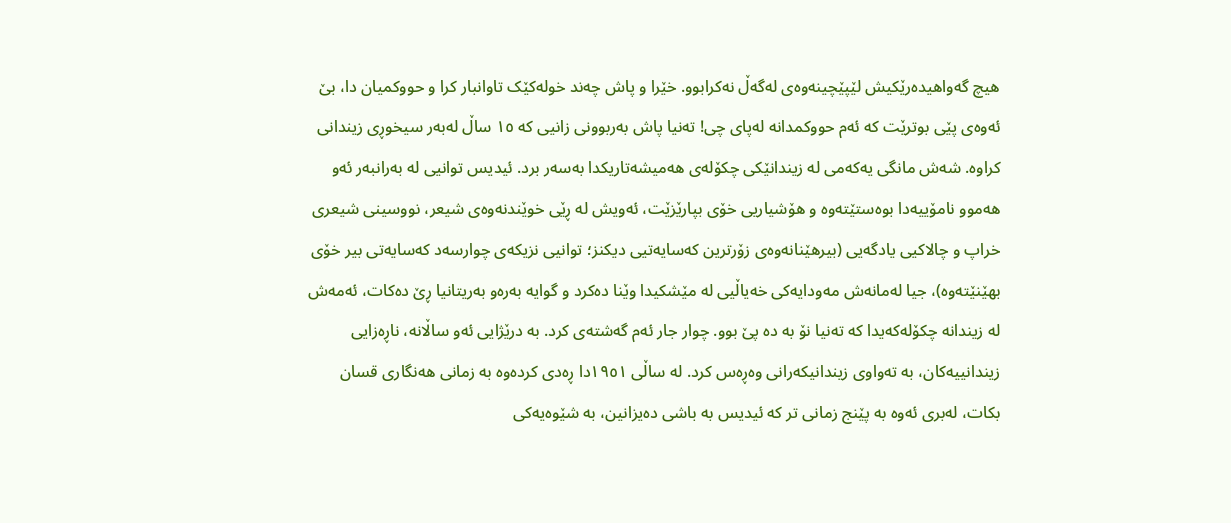هیچ گەواهیدەرێکیش لێپێچینەوەی لەگەڵ نەکرابوو. خێرا و پاش چەند خولەکێک تاوانبار کرا و حووکمیان دا، بێ ئەوەی پێی بوترێت کە ئەم حووکمدانە لەپای چی! تەنیا پاش بەربوونی زانیی کە ١٥ ساڵ لەبەر سیخوڕی زیندانی کراوە. شەش مانگی یەکەمی لە زیندانێکی چکۆلەی هەمیشەتاریکدا بەسەر برد. ئیدیس توانیی لە بەرانبەر ئەو هەموو نامۆییەدا بوەستێتەوە و هۆشیاریی خۆی بپارێزێت، ئەویش لە ڕێی خوێندنەوەی شیعر، نووسینی شیعری خراپ و چالاکیی یادگەیی (بیرهێنانەوەی زۆرترین کەسایەتیی دیکنز؛ توانیی نزیکەی چوارسەد کەسایەتی بیر خۆی بهێنێتەوە)، جیا لەمانەش مەودایەکی خەیاڵیی لە مێشکیدا وێنا دەکرد و گوایە بەرەو بەریتانیا ڕێ دەکات، ئەمەش لە زیندانە چکۆلەکەیدا کە تەنیا نۆ بە دە پێ بوو. چوار جار ئەم گەشتەی کرد. بە درێژایی ئەو ساڵانە، ناڕەزایی زیندانییەکان، بە تەواوی زیندانیکەرانی وەڕەس کرد. لە ساڵی ١٩٥١دا ڕەدی کردەوە بە زمانی هەنگاری قسان بکات، لەبری ئەوە بە پێنج زمانی تر کە ئیدیس بە باشی دەیزانین، بە شێوەیەکی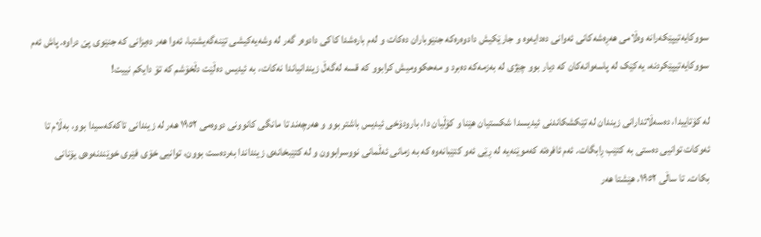سووکایەتیپێکەرانە وەڵامی هەڕەشەکانی ئەوانی دەدایەوە و جارێکیش دادوەرەکە جنێوباران دەکات و لەم بارەشدا کاکی دادوەر گەر لە وشەیەکیشی تێنەگەیشتبا، ئەوا هەر دەیزانی کە جنێوی پێ دراوە. پاش ئەم سووکایەتیپێکردنە، یەکێک لە پاسەوانەکان کە دیار بوو چێژی لە بەزمەکە دەبرد و مەحکوومیش کرابوو کە قسە لەگەڵ زیندانیاندا نەکات، بە ئیدیس دەڵێت دڵخۆشم کە تۆ دایکم نییت!

لە کۆتاییدا، دەسەڵاتدارانی زیندان لە تێکشکاندنی ئیدیسدا شکستیان هێنا و کۆڵیان دا، بارودۆخی ئیدیس باشتر بوو و هەرچەند تا مانگی کانوونی دووەمی ١٩٥٢ هەر لە زیندانی تاکەکەسیدا بوو، بەڵام تا ئەوکات توانیی دەستی بە کتێب ڕابگات. ئەم ئافرەتە کەموێنەیە لە ڕێی ئەو کتێبانەوە کە بە زمانی ئەڵمانی نووسرابوون و لە کتێبخانەی زینداندا بەردەست بوون، توانیی خۆی فێری خوێندنەوەی یۆنانی بکات. تا ساڵی ١٩٥٢، هێشتا هەر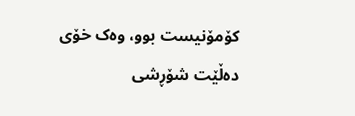کۆمۆنیست بوو، وەک خۆی دەڵێت شۆڕشی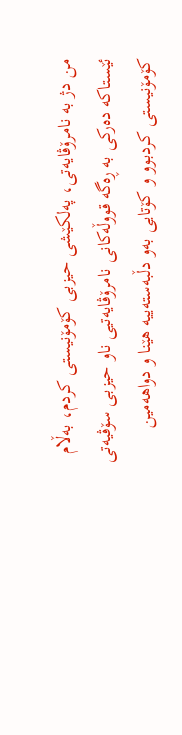من دژ بە نامرۆڤایەتی، پەلکێشی حیزبی کۆمۆنیستی کردم، بەڵام ئێستاکە دەرکی بە ڕەگە قووڵەکانی نامرۆڤایەتیی ناو حیزبی سۆڤیەتی کۆمۆنیستی کردبوو و کۆتایی بەو دڵبەستەییە هێنا و دواهەمین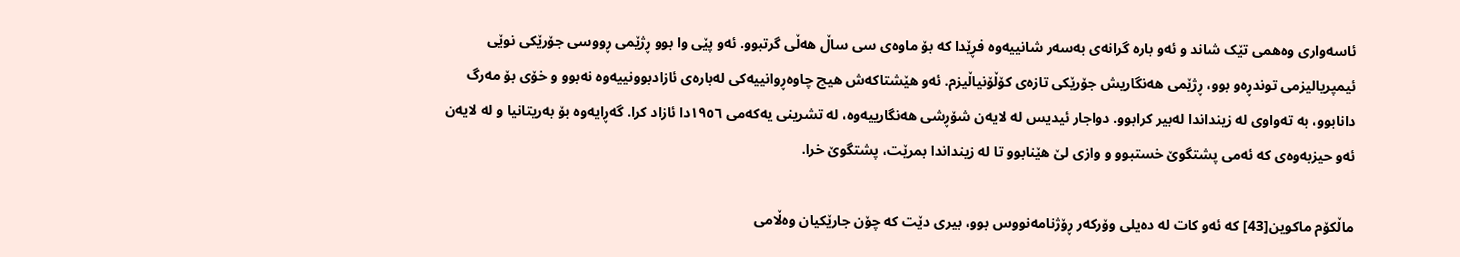ئاسەواری وەهمی تێک شاند و ئەو بارە گرانەی بەسەر شانییەوە فڕێدا کە بۆ ماوەی سی ساڵ هەڵی گرتبوو. ئەو پێی وا بوو ڕژێمی ڕووسی جۆرێکی نوێی ئیمپریالیزمی توندڕەو بوو، ڕژێمی هەنگاریش جۆرێکی تازەی کۆڵۆنیاڵیزم. ئەو هێشتاکەش هیچ چاوەڕوانییەکی لەبارەی ئازادبوونییەوە نەبوو و خۆی بۆ مەرگ دانابوو، بە تەواوی لە زینداندا لەبیر کرابوو. دواجار ئیدیس لە لایەن شۆڕشی هەنگارییەوە، لە تشرینی یەکەمی ١٩٥٦دا ئازاد کرا. گەڕایەوە بۆ بەریتانیا و لە لایەن ئەو حیزبەوەی کە ئەمی پشتگوێ خستبوو و وازی لێ هێنابوو تا لە زینداندا بمرێت، پشتگوێ خرا.

ماڵکۆم ماکوین[43] کە ئەو کات لە دەیلی وۆرکەر ڕۆژنامەنووس بوو، بیری دێت کە چۆن جارێکیان وەڵامی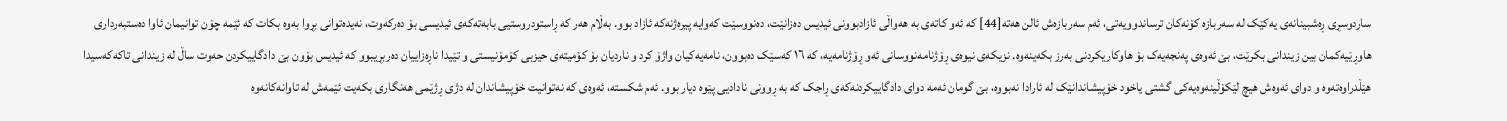ساردوسڕی ڕەشبینانەی یەکێک لە سەربازە کۆنەکان ترساندوویەتی، ئەم سەربازەش ئالن هەتە[44] کە ئەو کاتەی بە هەواڵی ئازادبوونی ئیدیس دەزانێت، دەنووسێت کەوایە پیرەژنەکە ئازاد بوو. بەڵام هەر کە ڕاستودروستیی بابەتەکەی ئیدیسی بۆ دەرکەوت، نەیدەتوانی بڕوا بەوە بکات کە ئێمە چۆن توانیمان ئاوا دەستبەرداری هاوڕێیەکمان بین زیندانی بکرێت، بێ ئەوەی پەنجەیەک بۆ هاوکاریکردنی بەرز بکەینەوە. نزیکەی نیوەی ڕۆژنامەنووسانی ئەو ڕۆژنامەیە، کە ١٦ کەسێک دەبوون، نامەیەکیان واژۆ کرد و ناردیان بۆ کۆمیتەی حیزبی کۆمۆنیستی و تێیدا ناڕەزاییان دەربڕیبوو کە ئیدیس بۆون بێ دادگاییکردن حەوت ساڵ لە زیندانی تاکەکەسیدا هێڵدراوەتەوە و دوای ئەوەش هیچ لێکۆڵینەوەیەکی گشتی یاخود خۆپیشاندانێک لە ئارادا نەبووە، بێ گومان ئەمە دوای دادگاییکردنەکەی ڕاجک کە بە ڕوونی نادادیی پێوە دیار بوو. ئەم شکستە، ئەوەی کە نەتوانیت خۆپیشاندان لە دژی ڕژێمی هەنگاری بکەیت ئێمەش لە تاوانەکانەوە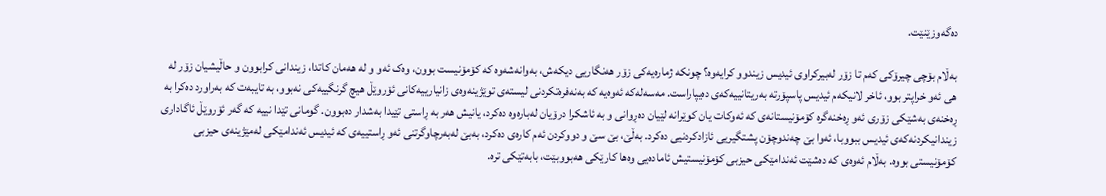دەگەوزێنێت.

بەڵام بۆچی چیرۆکی کەم تا زۆر لەبیرکراوی ئیدیس زیندوو کرایەوە؟ چونکە ژمارەیەکی زۆر هەنگاریی دیکەش، بەوانەشەوە کە کۆمۆنیست بوون، وەک ئەو و لە هەمان کاتدا، زیندانی کرابوون و حاڵیشیان زۆر لە هی ئەو خراپتر بوو، ئاخر لانیکەم ئیدیس پاسپۆرتە بەریتانییەکەی دەیپاراست. مەسەلەکە ئەوەیە کە بەنەفرەتکردنی لیستەی توێژینەوەی زانیارییەکانی ئۆروێڵ هیچ گرنگییەکی نەبوو، بە تایبەت کە بەراورد دەکرا بە ڕەخنەی بەشێکی زۆری ئەو ڕەخنەگرە کۆمۆنیستانەی کە ئەوکات یان کوێرانە لێیان دەڕوانی و بە ئاشکرا درۆیان لەبارەوە دەکرد، یانیش هەر بە ڕاستی تێیدا بەشدار دەبوون. گومانی تێدا نییە کە گەر ئۆروێڵ ئاگاداری زیندانیکردنەکەی ئیدیس ببووبا، ئەوا بێ چەندوچۆن پشتگیریی ئازادکردنیی دەکرد. بەڵێ، بێ سێ و دووکردن ئەم کارەی دەکرد، بەبێ لەبەرچاوگرتنی ئەو ڕاستییەی کە ئیدیس ئەندامێکی لەمێژینەی حیزبی کۆمۆنیستی بووە. بەڵام ئەوەی کە دەشێت ئەندامێکی حیزبی کۆمۆنیستیش ئامادەیی وەها کارێکی هەبووبێت، بابەتێکی ترە.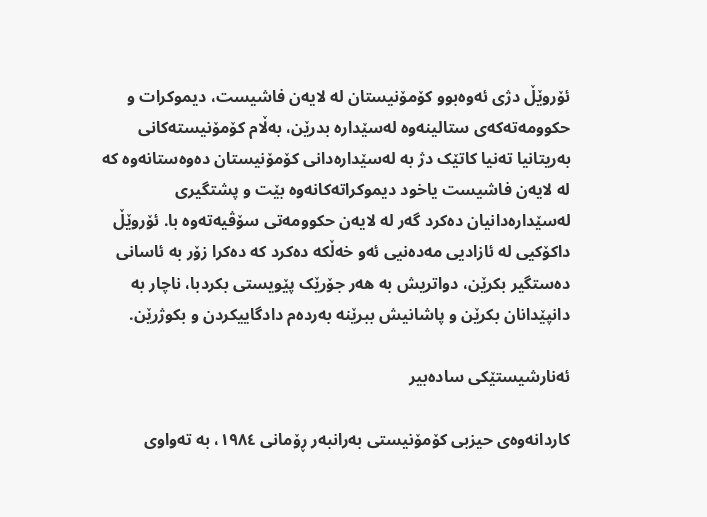ئۆروێڵ دژی ئەوەبوو کۆمۆنیستان لە لایەن فاشیست، دیموکرات و حکوومەتەکەی ستالینەوە لەسێدارە بدرێن، بەڵام کۆمۆنیستەکانی بەریتانیا تەنیا کاتێک دژ بە لەسێدارەدانی کۆمۆنیستان دەوەستانەوە کە لە لایەن فاشیست یاخود دیموکراتەکانەوە بێت و پشتگیری لەسێدارەدانیان دەکرد گەر لە لایەن حکوومەتی سۆڤیەتەوە با. ئۆروێڵ داکۆکیی لە ئازادیی مەدەنیی ئەو خەڵکە دەکرد کە دەکرا زۆر بە ئاسانی دەستگیر بکرێن، دواتریش بە هەر جۆرێک پێویستی بکردبا، ناچار بە دانپێدانان بکرێن و پاشانیش ببرێنە بەردەم دادگاییکردن و بکوژرێن.

ئەنارشیستێکی سادەبیر

کاردانەوەی حیزبی کۆمۆنیستی بەرانبەر ڕۆمانی ١٩٨٤، بە تەواوی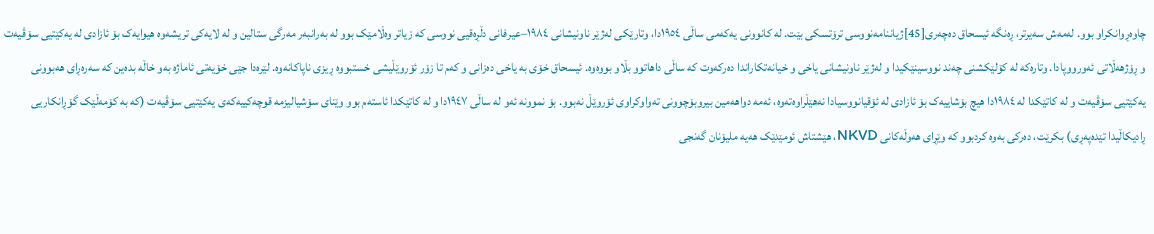چاوەڕوانکراو بوو. لەمەش سەیرتر، ڕەنگە ئیسحاق دەچەری[45]ژیاننامەنووسی ترۆتسکی بێت. لە کانوونی یەکەمی ساڵی ١٩٥٤دا، وتارێکی لەژێر ناونیشانی ١٩٨٤–عیرفانی دڵڕەقیی نووسی کە زیاتر وەڵامێک بوو لە بەرانبەر مەرگی ستالین و لە لایەکی تریشەوە هیوایەک بۆ ئازادی لە یەکێتیی سۆڤیەت و ڕۆژهەڵاتی ئەورووپادا. وتارەکە لە کۆلێکشنی چەند نووسینێکیدا و لەژێر ناونیشانی یاخی و خیانەتکاراندا دەرکەوت کە ساڵی داهاتوو بڵاو بووەوە. ئیسحاق خۆی بە یاخی دەزانی و کەم تا زۆر ئۆروێڵیشی خستبووە ڕیزی ناپاکانەوە. لێرەدا جێى خۆیەتى ئاماژە بەو خاڵە بدەین کە سەرەڕای هەبوونی یەکێتیی سۆڤیەت و لە کاتێکدا لە ١٩٨٤دا هیچ بۆشاییەک بۆ ئازادی لە ئۆقیانووسیادا نەهێڵراوەتەوە، ئەمە دواهەمین بیروبۆچوونی تەواوکراوی ئۆروێڵ نەبوو. بۆ نموونە ئەو لە ساڵی ١٩٤٧دا و لە کاتێکدا ئاستەم بوو وێنای سۆشیالیزمە قوچەکییەکەی یەکێتیی سۆڤیەت (کە بە کۆمەڵێک گۆڕانکاریی ڕادیکاڵیدا تێدەپەڕی) بکرێت، دەرکی بەوە کردبوو کە وێڕای هەوڵەکانی NKVD، هێشتاش ئومێدێک هەیە ملیۆنان گەنجی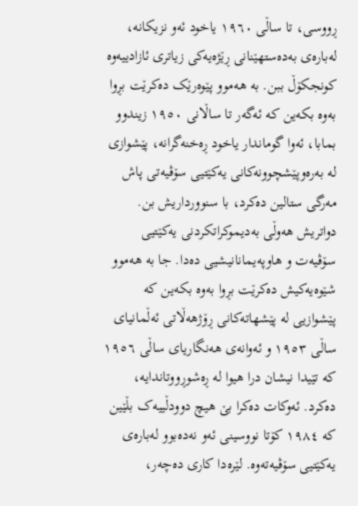ڕووسی، تا ساڵی ١٩٦٠ یاخود ئەو نزیکانە، لەبارەی بەدەستهێنانی ڕێژەیەکی زیاتری ئازادییەوە کونجکۆڵ ببن. بە هەموو پێوەرێک دەکرێت بڕوا بەوە بکەین کە ئەگەر تا ساڵانی ١٩٥٠ زیندوو بمابا، ئەوا گوماندار یاخود ڕەخنەگرانە، پێشوازی لە بەرەوپێشچوونەکانی یەکێتیی سۆڤیەتی پاش مەرگی ستالین دەکرد، با سنوورداریش بن. دواتریش هەوڵی بەدیموکراتکردنی یەکێتیی سۆڤیەت و هاوپەیمانانیشیی دەدا. جا بە هەموو شێوەیەکیش دەکرێت بڕوا بەوە بکەین کە پێشوازیی لە پێشهاتەکانی ڕۆژهەڵاتی ئەڵمانیای ساڵی ١٩٥٣ و ئەوانەی هەنگاریای ساڵی ١٩٥٦ کە تێیدا نیشان درا هیوا لە ڕەشوڕووتاندایە، دەکرد. ئەوکات دەکرا بێ هیچ دوودڵییەک بڵێین کە ١٩٨٤ کۆتا نووسینی ئەو نەدەبوو لەبارەی یەکێتیی سۆڤیەتەوە. لێرەدا کاری دەچەر،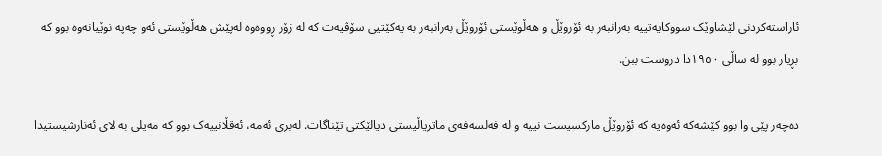ئاراستەکردنی لێشاوێک سووکایەتییە بەرانبەر بە ئۆروێڵ و هەڵوێستی ئۆروێڵ بەرانبەر بە یەکێتیی سۆڤیەت کە لە زۆر ڕووەوە لەپێش هەڵوێستی ئەو چەپە نوێیانەوە بوو کە بڕیار بوو لە ساڵی ١٩٥٠دا دروست ببن.

دەچەر پێی وا بوو کێشەکە ئەوەیە کە ئۆروێڵ مارکسیست نییە و لە فەلسەفەی ماتریاڵیستی دیالێکتی تێناگات. لەبری ئەمە، ئەقڵانییەک بوو کە مەیلی بە لای ئەنارشیستیدا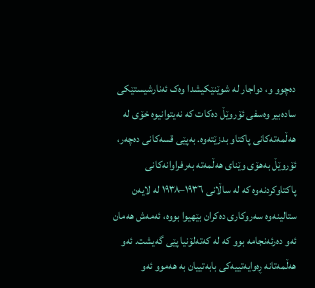دەچوو و، دواجار لە شوێنێکیشدا وەک ئەنارشیستێکی سادەبیر وەسفی ئۆروێڵ دەکات کە نەیتوانیوە خۆی لە هەڵمەتەکانی پاکتاو بدزێتەوە. بەپێی قسەکانی دەچەر، ئۆروێڵ بەهۆی وێنای هەڵمەتە بەرفراوانەکانی پاکتاوکردنەوە کە لە ساڵانی ١٩٣٦–١٩٣٨ لە لایەن ستالینەوە سەروکاری دەکران بێهیوا بووە، ئەمەش هەمان ئەو دەرئەنجامە بوو کە لە کەتەلۆنیا پێی گەیشت. ئەو هەڵمەتانە ڕەوایەتییەکی بابەتییان بە هەموو ئەو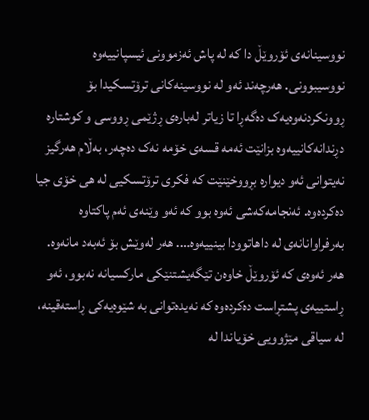نووسینانەی ئۆروێڵ دا کە لە پاش ئەزموونی ئیسپانییەوە نووسیبوونی. هەرچەند ئەو لە نووسینەکانی ترۆتسکیدا بۆ ڕوونکردنەوەیەک دەگەڕا تا زیاتر لەبارەی ڕژێمی ڕووسی و کوشتارە دڕندانەکانییەوە بزانێت ئەمە قسەی خۆمە نەک دەچەر، بەڵام هەرگیز نەیتوانی ئەو دیوارە بڕووخێنێت کە فکری ترۆتسکیی لە هی خۆی جیا دەکردەوە. ئەنجامەکەشی ئەوە بوو کە ئەو وێنەی ئەم پاکتاوە بەرفراوانانەی لە داهاتوودا بینییەوە…. هەر لەوێش بۆ ئەبەد مانەوە. هەر ئەوەی کە ئۆروێڵ خاوەن تێگەیشتنێکی مارکسیانە نەبوو، ئەو ڕاستییەی پشتڕاست دەکردەوە کە نەیدەتوانی بە شێوەیەکی ڕاستەقینە، لە سیاقی مێژوویی خۆیاندا لە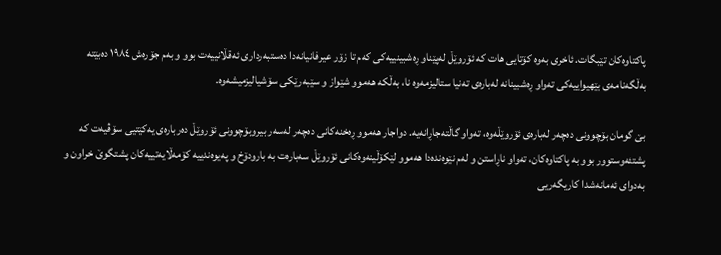پاکتاوەکان تێبگات. ئاخری بەوە کۆتایی هات کە ئۆروێڵ لەپێناو ڕەشبینییەکی کەم تا زۆر عیرفانیانەدا دەستبەرداری ئەقڵانییەت بوو و بەم جۆرەش ١٩٨٤ دەبێتە بەڵگەنامەی بێهیواییەکی تەواو ڕەشبینانە لەبارەی تەنیا ستالیزمەوە نا، بەڵکە هەموو شێواز و سێبەرێکی سۆشیالیزمیشەوە.

بێ گومان بۆچوونی دەچەر لەبارەی ئۆروێڵەوە، تەواو گاڵتەجاڕانەیە. دواجار هەموو ڕەخنەکانی دەچەر لەسەر بیروبۆچوونی ئۆروێڵ دەربارەى یەکێتیی سۆڤیەت کە پشتئەوستوور بوو بە پاکتاوەکان، تەواو ناڕاستن و لەم نێوەندەدا هەموو لێکۆڵینەوەکانی ئۆروێڵ سەبارەت بە بارودۆخ و پەیوەندییە کۆمەڵایەتییەکان پشتگوێ خراون و بەدوای ئەمانەشدا کاریگەریی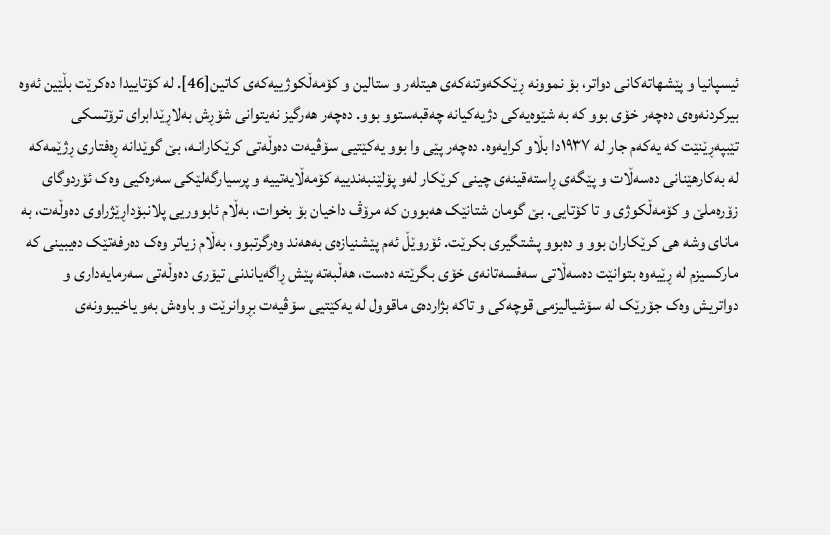ئیسپانیا و پێشهاتەکانی دواتر، بۆ نموونە ڕێککەوتنەکەی هیتلەر و ستالین و کۆمەڵکوژییەکەی کاتین[46]. لە کۆتاییدا دەکرێت بڵێین ئەوە بیرکردنەوەی دەچەر خۆی بوو کە بە شێوەیەکی دژیەکیانە چەقبەستوو بوو. دەچەر هەرگیز نەیتوانی شۆڕش بەلاڕێدابرای ترۆتسکی تێبپەڕێنێت کە یەکەم جار لە ١٩٣٧دا بڵاو کرایەوە. دەچەر پێی وا بوو یەکێتیی سۆڤیەت دەوڵەتی کرێکارانـە، بێ گوێدانە ڕەفتاری ڕژێمەکە لە بەکارهێنانی دەسەڵات و پێگەی ڕاستەقینەی چینی کرێکار لەو پۆلێنبەندییە کۆمەڵایەتییە و پرسیارگەلێکی سەرەکیی وەک ئۆردوگای زۆرەملێ و کۆمەڵکوژی و تا کۆتایی. بێ گومان شتانێک هەبوون کە مرۆڤ داخیان بۆ بخوات، بەڵام ئابووریی پلانبۆداڕێژراوی دەوڵەت، بە مانای وشە هی کرێکاران بوو و دەبوو پشتگیری بکرێت. ئۆروێڵ ئەم پێشنیازەی بەهەند وەرگرتبوو، بەڵام زیاتر وەک دەرفەتێک دەیبینی کە مارکسیزم لە ڕێیەوە بتوانێت دەسەڵاتی سەفسەتانەی خۆی بگرێتە دەست، هەڵبەتە پێش ڕاگەیاندنی تیۆری دەوڵەتی سەرمایەداری و دواتریش وەک جۆرێک لە سۆشیالیزمی قوچەکی و تاکە بژاردەی ماقوول لە یەکێتیی سۆڤیەت بڕوانرێت و باوەش بەو یاخیبوونەی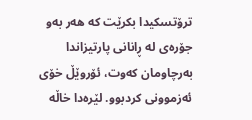ترۆتسکیدا بکرێت کە هەر بەو جۆرەی لە ڕانانی پارتیزاندا بەرچاومان کەوت، ئۆروێڵ خۆی ئەزموونی کردبوو. لێرەدا خاڵە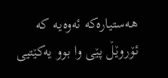هەستیارەکە ئەوەیە کە ئۆروێڵ پێی وا بوو یەکێتیی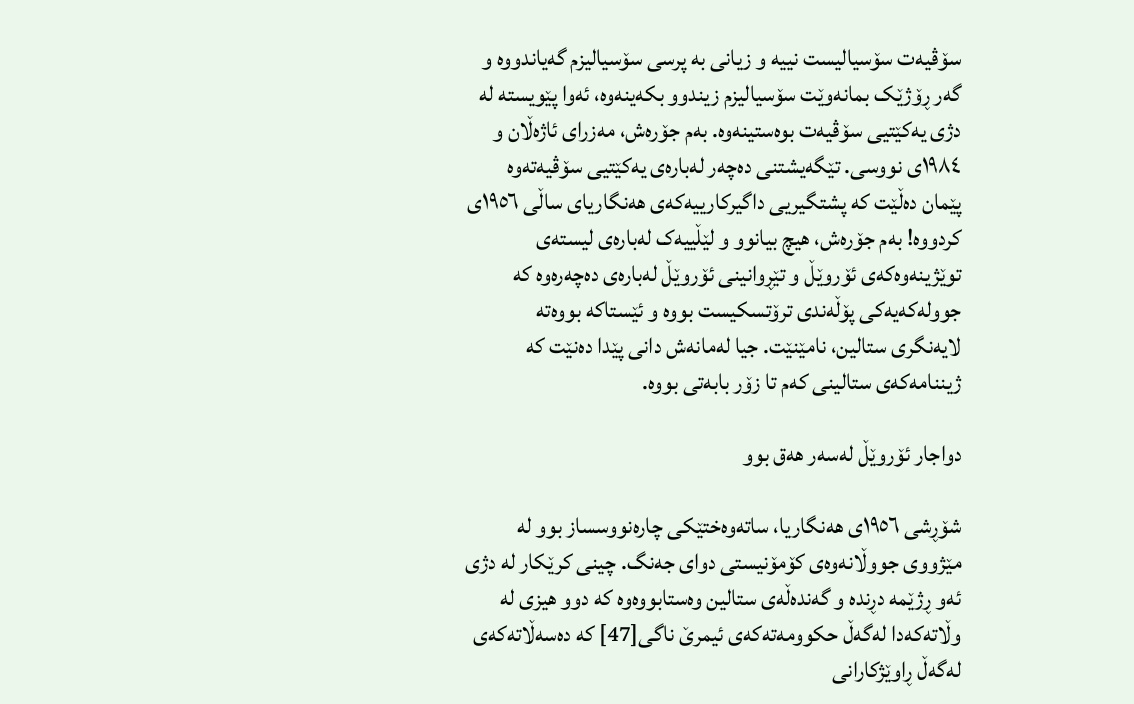سۆڤیەت سۆسیالیست نییە و زیانی بە پرسی سۆسیالیزم گەیاندووە و گەر ڕۆژێک بمانەوێت سۆسیالیزم زیندوو بکەینەوە، ئەوا پێویستە لە دژی یەکێتیی سۆڤیەت بوەستینەوە. بەم جۆرەش، مەزرای ئاژەڵان و ١٩٨٤ی نووسی. تێگەیشتنی دەچەر لەبارەی یەکێتیی سۆڤیەتەوە پێمان دەڵێت کە پشتگیریی داگیرکارییەکەی هەنگاریای ساڵی ١٩٥٦ی کردووە! بەم جۆرەش، هیچ بیانوو و لێڵییەک لەبارەی لیستەی توێژینەوەکەی ئۆروێڵ و تێڕوانینی ئۆروێڵ لەبارەی دەچەرەوە کە جوولەکەیەکی پۆڵەندی ترۆتسکیست بووە و ئێستاکە بووەتە لایەنگری ستالین، نامێنێت. جیا لەمانەش دانی پێدا دەنێت کە ژیننامەکەی ستالینی کەم تا زۆر بابەتی بووە.

دواجار ئۆروێڵ لەسەر هەق بوو

شۆڕشی ١٩٥٦ی هەنگاریا، ساتەوەختێکی چارەنووسساز بوو لە مێژووی جووڵانەوەی کۆمۆنیستی دوای جەنگ. چینی کرێکار لە دژی ئەو ڕژێمە دڕندە و گەندەڵەی ستالین وەستابووەوە کە دوو هیزی لە وڵاتەکەدا لەگەڵ حکوومەتەکەی ئیمرێ ناگی[47] کە دەسەڵاتەکەی لەگەڵ ڕاوێژکارانی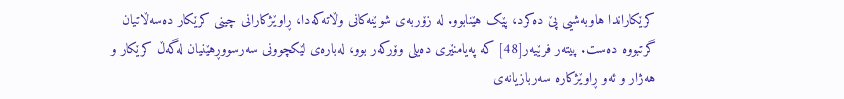کرێکاراندا هاوبەشیی پێ دەکرد، پێک هێنابوو. لە زۆربەی شوێنەکانی وڵاتەکەدا، ڕاوێژکارانی چینی کرێکار دەسەڵاتیان گرتبووە دەست. پیتەر فرێیەر[48] کە پەیامنێری دەیلی وۆرکەر بوو، لەبارەی لێکچوونی سەرسووڕهێنیان لەگەڵ کرێکار و هەژار و ئەو ڕاوێژکارە سەربازیانەی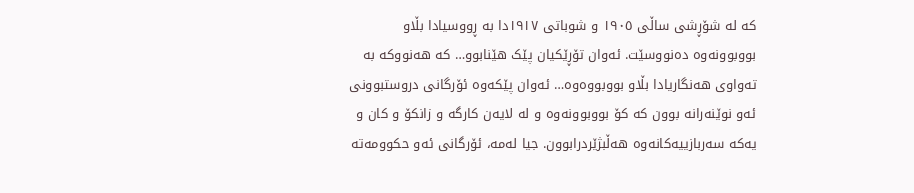کە لە شۆڕشی ساڵی ١٩٠٥ و شوباتی ١٩١٧دا بە ڕووسیادا بڵاو بووبوونەوە دەنووسێت. ئەوان تۆڕێکیان پێک هێنابوو… کە هەنووکە بە تەواوی هەنگاریادا بڵاو بووبووەوە… ئەوان پێکەوە ئۆرگانی دروستبوونی ئەو نوێنەرانە بوون کە کۆ بووبوونەوە و لە لایەن کارگە و زانکۆ و کان و یەکە سەربازییەکانەوە هەڵبژێردرابوون. جیا لەمە، ئۆرگانی ئەو حکوومەتە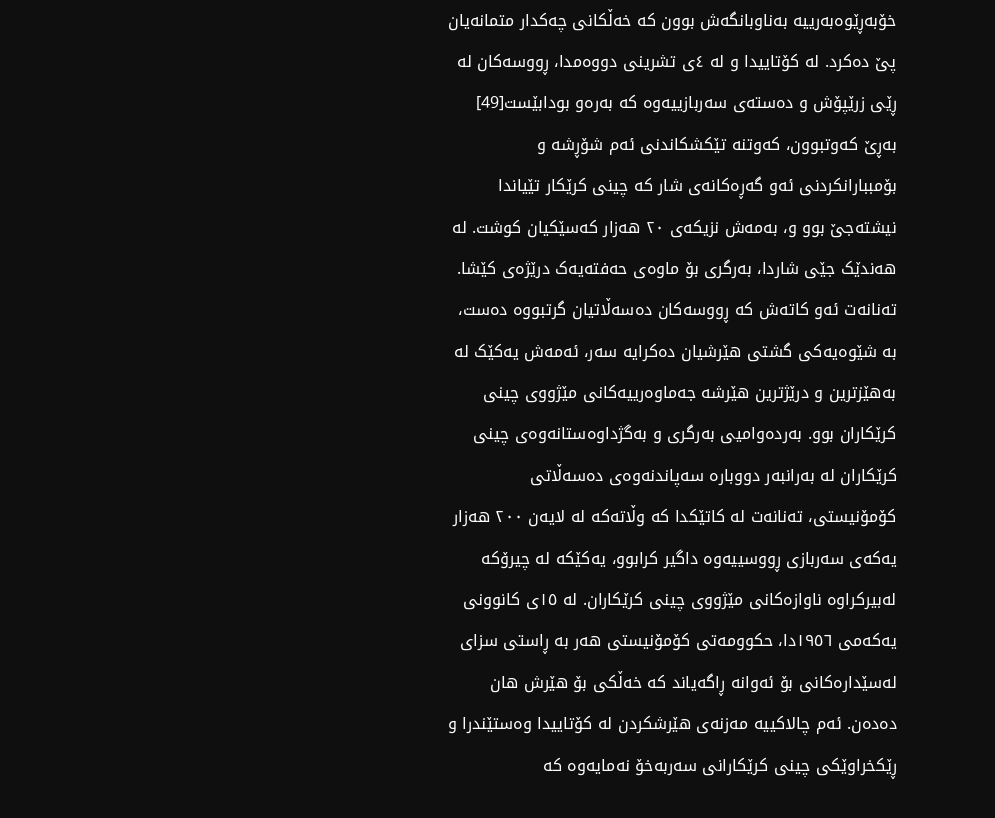خۆبەڕێوەبەرییە بەناوبانگەش بوون کە خەڵکانی چەکدار متمانەیان پێ دەکرد. لە کۆتاییدا و لە ٤ی تشرینی دووەمدا، ڕووسەکان لە ڕێی زرێپۆش و دەستەی سەربازییەوە کە بەرەو بودابێست[49] بەڕێ کەوتبوون، کەوتنە تێکشکاندنی ئەم شۆڕشە و بۆمببارانکردنی ئەو گەڕەکانەی شار کە چینی کرێکار تێیاندا نیشتەجێ بوو و، بەمەش نزیکەی ٢٠ هەزار کەسێکیان کوشت. لە هەندێک جێی شاردا، بەرگری بۆ ماوەی حەفتەیەک درێژەی کێشا. تەنانەت ئەو کاتەش کە ڕووسەکان دەسەڵاتیان گرتبووە دەست، بە شێوەیەکی گشتی هێرشیان دەکرایە سەر، ئەمەش یەکێک لە بەهێزترین و درێژترین هێرشە جەماوەرییەکانی مێژووی چینی کرێکاران بوو. بەردەوامیی بەرگری و بەگژداوەستانەوەی چینی کرێکاران لە بەرانبەر دووبارە سەپاندنەوەی دەسەڵاتی کۆمۆنیستی، تەنانەت لە کاتێکدا کە وڵاتەکە لە لایەن ٢٠٠ هەزار یەکەی سەربازی ڕووسییەوە داگیر کرابوو، یەکێکە لە چیرۆکە لەبیرکراوە ناوازەکانی مێژووی چینی کرێکاران. لە ١٥ی کانوونی یەکەمی ١٩٥٦دا، حکوومەتی کۆمۆنیستی هەر بە ڕاستی سزای لەسێدارەکانی بۆ ئەوانە ڕاگەیاند کە خەڵکی بۆ هێرش هان دەدەن. ئەم چالاکییە مەزنەی هێرشکردن لە کۆتاییدا وەستێندرا و ڕێکخراوێکی چینی کرێکارانی سەربەخۆ نەمایەوە کە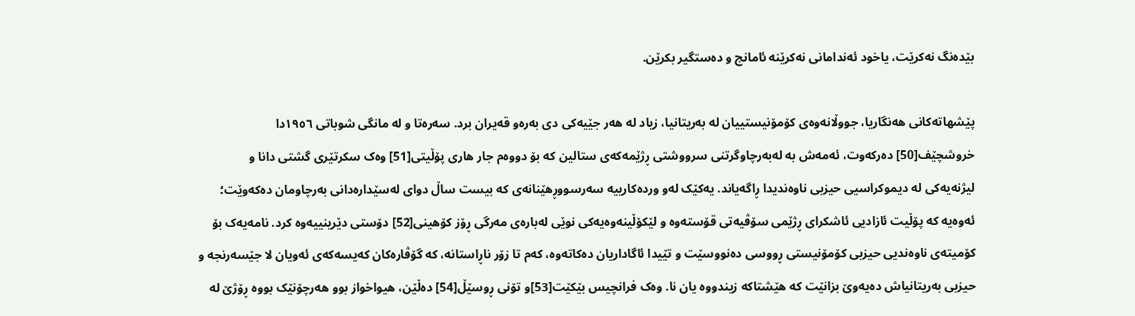بێدەنگ نەکرێت، یاخود ئەندامانی نەکرێنە ئامانج و دەستگیر بکرێن.

پێشهاتەکانی هەنگاریا، جووڵانەوەی کۆمۆنیستییان لە بەریتانیا، زیاد لە هەر جێیەکی دی بەرەو قەیران برد. سەرەتا و لە مانگی شوباتی ١٩٥٦دا خروشچێف[50] دەرکەوت، ئەمەش بە لەبەرچاوگرتنی سرووشتی ڕژێمەکەی ستالین کە بۆ دووەم جار هاری پۆڵیتی[51] وەک سکرتێری گشتی دانا و لیژنەیەکی لە دیموکراسیی حیزبی ناوەندیدا ڕاگەیاند. یەکێک لەو وردەکارییە سەرسووڕهێنانەی کە بیست ساڵ دوای لەسێدارەدانی بەرچاومان دەکەوێت؛ ئەوەیە کە پۆڵیت ئازادیی ئاشکرای ڕژێمی سۆڤیەتی قۆستەوە و لێکۆڵینەوەیەکی نوێی لەبارەی مەرگی ڕۆز کۆهینى[52] دۆستی دێرینییەوە کرد. نامەیەک بۆ کۆمیتەی ناوەندیی حیزبی کۆمۆنیستی ڕووسی دەنووسێت و تێیدا ئاگاداریان دەکاتەوە، کەم تا زۆر ناڕاستانە، کە گۆڤارەکان کەیسەکەی ئەویان لا جێسەرنجە و حیزبی بەریتانیاش دەیەوێ بزانێت کە هێشتاکە زیندووە یان نا. وەک فرانچیس بێکێت[53]و تۆنی ڕوسێڵ[54] دەڵێن، هیواخواز بوو هەرچۆنێک بووە ڕۆژێ لە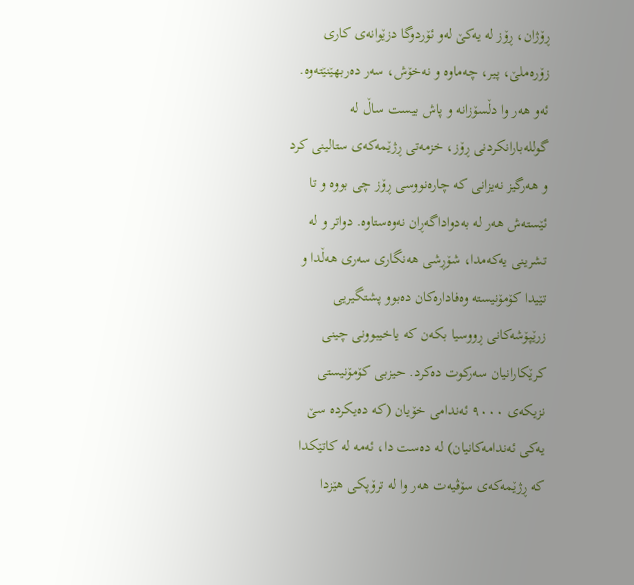ڕۆژان، ڕۆز لە یەکێ لەو ئۆردوگا دزێوانەی کاری زۆرەملێ، پیر، چەماوە و نەخۆش، سەر دەربهێنێتەوە. ئەو هەر وا دڵسۆزانە و پاش بیست ساڵ لە گوللەبارانکردنی ڕۆز، خزمەتی ڕژێمەکەی ستالینی کرد و هەرگیز نەیزانی کە چارەنووسی ڕۆز چی بووە و تا ئێستەش هەر لە بەدواداگەڕان نەوەستاوە. دواتر و لە تشرینی یەکەمدا، شۆڕشی هەنگاری سەری هەڵدا و تێیدا کۆمۆنیستە وەفادارەکان دەبوو پشتگیریی زرێپۆشەکانی ڕووسیا بکەن کە یاخیبوونی چینی کرێکارانیان سەرکوت دەکرد. حیزبی کۆمۆنیستی نزیکەی ٩٠٠٠ ئەندامی خۆیان (کە دەیکردە سێ یەکی ئەندامەکانیان) لە دەست دا، ئەمە لە کاتێکدا کە ڕژێمەکەی سۆڤیەت هەر وا لە ترۆپکی هێزدا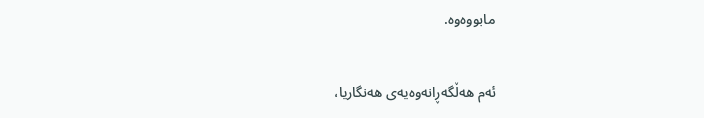مابووەوە.

ئەم هەڵگەڕانەوەیەی هەنگاریا،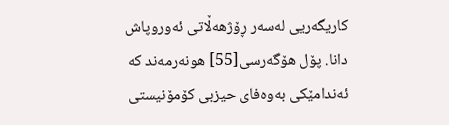کاریگەریی لەسەر ڕۆژهەڵاتی ئەوروپاش دانا. پۆل هۆگەرسی[55] هونەرمەند کە ئەندامێکی بەوەفای حیزبی کۆمۆنیستی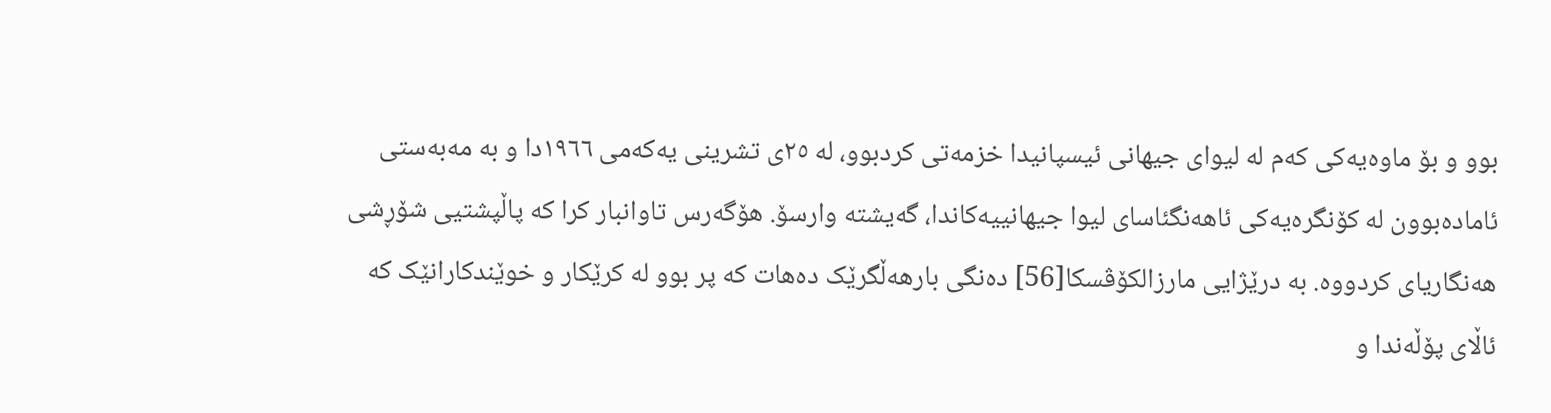بوو و بۆ ماوەیەکی کەم لە لیوای جیهانی ئیسپانیدا خزمەتی کردبوو، لە ٢٥ی تشرینی یەکەمی ١٩٦٦دا و بە مەبەستی ئامادەبوون لە کۆنگرەیەکی ئاهەنگئاسای لیوا جیهانییەکاندا، گەیشتە وارسۆ. هۆگەرس تاوانبار کرا کە پاڵپشتیی شۆڕشی هەنگاریای کردووە. بە درێژایی مارزالکۆڤسکا[56] دەنگی بارهەڵگرێک دەهات کە پر بوو لە کرێکار و خوێندکارانێک کە ئاڵای پۆڵەندا و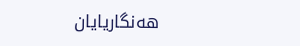هەنگاریایان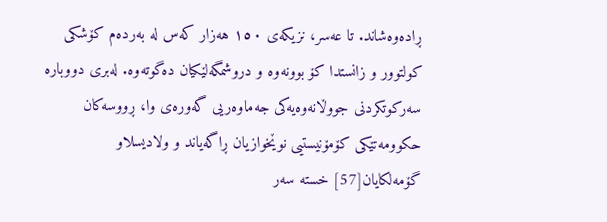ڕادەوەشاند. تا عەسر، نزیکەی ١٥٠ هەزار کەس لە بەردەم کۆشکی کولتوور و زانستدا کۆ بوونەوە و دروشمگەلێکیان دەگوتەوە. لەبری دووبارە سەرکوتکردنی جووڵانەوەیەکی جەماوەریی گەورەی وا، ڕووسەکان حکوومەتێکی کۆمۆنیستیی نوێخوازیان ڕاگەیاند و ولادیسلاو گۆمەلکایان[57] خستە سەر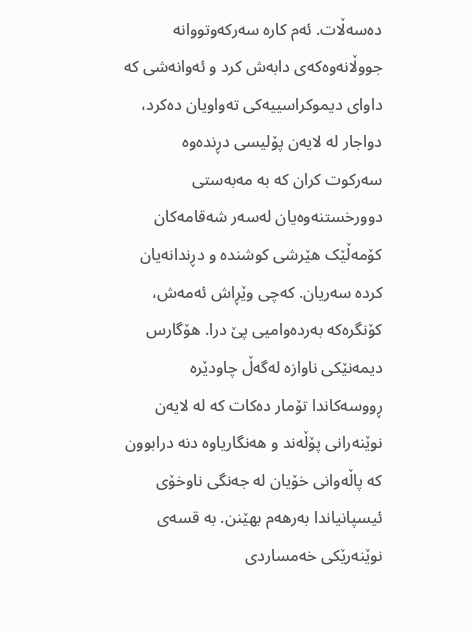دەسەڵات. ئەم کارە سەرکەوتووانە جووڵانەوەکەی دابەش کرد و ئەوانەشی کە داوای دیموکراسییەکی تەواویان دەکرد، دواجار لە لایەن پۆلیسی دڕندەوە سەرکوت کران کە بە مەبەستی دوورخستنەوەیان لەسەر شەقامەکان کۆمەڵێک هێرشی کوشندە و دڕندانەیان کردە سەریان. کەچی وێڕاش ئەمەش، کۆنگرەکە بەردەوامیی پێ درا. هۆگارس دیمەنێکی ناوازە لەگەڵ چاودێرە ڕووسەکاندا تۆمار دەکات کە لە لایەن نوێنەرانی پۆڵەند و هەنگاریاوە دنە درابوون کە پاڵەوانی خۆیان لە جەنگی ناوخۆی ئیسپانیاندا بەرهەم بهێنن. بە قسەی نوێنەرێکی خەمساردی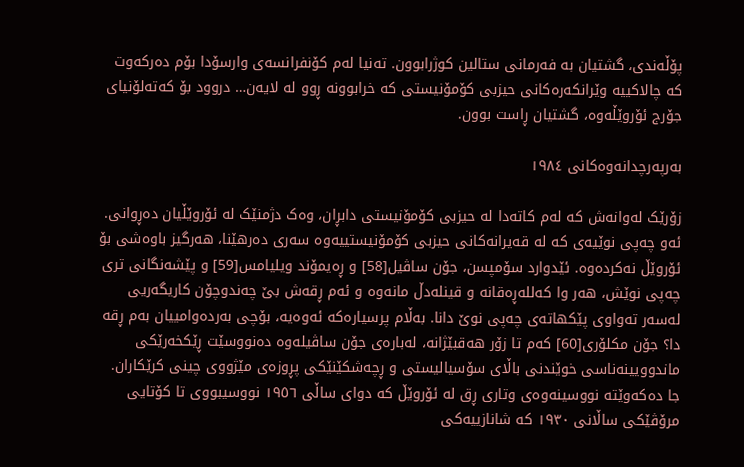پۆڵەندی، گشتیان بە فەرمانی ستالین کوژرابوون. تەنیا لەم کۆنفرانسەی وارسۆدا بۆم دەرکەوت کە چالاکییە وێرانکەرەکانی حیزبی کۆمۆنیستی کە خرابوونە ڕوو لە لایەن… دروود بۆ کەتەلۆنیای جۆرج ئۆروێڵەوە، گشتیان ڕاست بوون.

بەرپەرچدانەوەکانی ١٩٨٤

زۆرێک لەوانەش کە لەم کاتەدا لە حیزبی کۆمۆنیستی دابڕان، وەک دژمنێک لە ئۆروێڵیان دەڕوانی. ئەو چەپی نوێیەی کە لە قەیرانەکانی حیزبی کۆمۆنیستییەوە سەری دەرهێنا، هەرگیز باوەشی بۆ ئۆروێڵ نەکردەوە. ئێدوارد سۆمپسن، جۆن ساڤیل[58] و ڕەیمۆند ویلیامس[59] و پێشەنگانی تری چەپی نوێش، هەر وا کەللەڕەقانە و قینلەدڵ مانەوە و ئەم ڕقەش بێ چەندوچۆن کاریگەریی لەسەر تەواوی پێکهاتەی چەپی نوێ دانا. بەڵام پرسیارەکە ئەوەیە، بۆچی بەردەوامییان بەم ڕقە دا؟ جۆن مکلۆری[60] کەم تا زۆر هەقبێژانە، لەبارەی جۆن ساڤیلەوە دەنووسێت ڕێکخەرێکی ماندوویینەناسی خوێندنی باڵای سۆسیالیستی و ڕچەشکێنێکی پڕوزەی مێژووی چینی کرێکاران. جا دەکەوێتە نووسینەوەی وتاری ڕق لە ئۆروێڵ کە دوای ساڵی ١٩٥٦ نووسیبووی تا کۆتایی مرۆڤێکی ساڵانی ١٩٣٠ کە شانازییەکی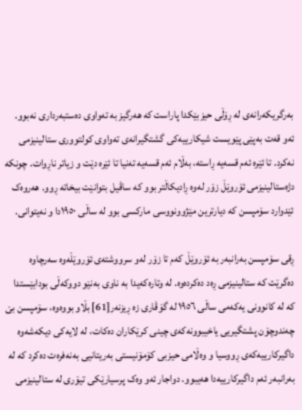بەرگریکەرانەی لە ڕۆڵی حیزبێکدا پاراست کە هەرگیز بە تەواوی دەستبەرداری نەبوو. ئەو قەت بەپێی پێویست شیکارییەکی گشتگیرانەی تەواوی کولتووری ستالینیزمى نەکرد. تا ئێرە ئەم قسەیە ڕاستە، بەڵام ئەم قسەیە تەنیا تا ئێرە دێت و زیاتر ناڕوات. چونکە دژەستالینیزمی ئۆروێڵ زۆر لەوە ڕادیکاڵتر بوو کە ساڤیل بتوانێت بیخاتە ڕوو. هەروەک ئێدوارد سۆمپسن کە دیارترین مێژوونووسی مارکسی بوو لە ساڵی ١٩٥٠دا و نەیتوانی.

ڕقی سۆمپسن بەرانبەر بە ئۆروێڵ کەم تا زۆر لەو سرووشتەی ئۆروێڵەوە سەرچاوە دەگرێت کە ستالینیزمی ڕەد دەکردەوە. لە وتارەکەیدا بە ناوی بەنێو دووکەڵی بودابێستدا کە لە کانوونی یەکەمی ساڵی ١٩٥٦ لە گۆڤاری زە ڕیزنەر[61] بڵاو بووەوە، سۆمپسن بێ چەندوچۆن پشتگیریی یاخیبوونەکەی چینی کرێکاران دەکات، لە لایەکی دیکەشەوە داگیرکارییەکەی ڕووسیا و وەڵامی حیزبی کۆمۆنیستی بەریتانیی بەنەفرەت دەکرد کە لە بەرانبەر ئەم داگیرکارییەدا هەیبوو. دواجار ئەو وەک پرسیارێکی تیۆری لە ستالینیزمی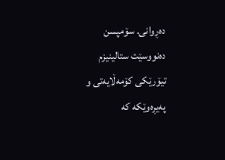دەڕوانی. سۆمپسن دەنووسێت ستالینیزم تیۆرێکی کۆمەڵایەتی و پەیڕەوێکە کە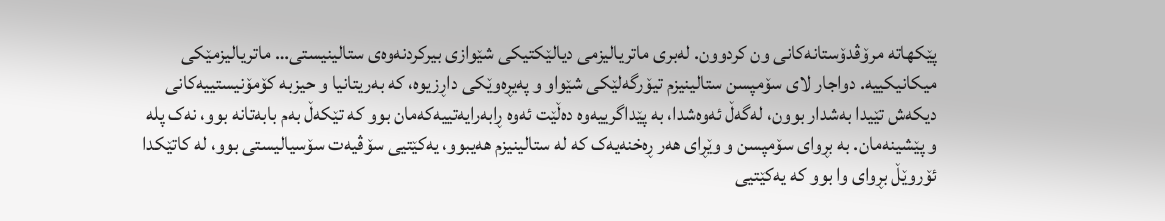پێکهاتە مرۆڤدۆستانەکانی ون کردوون. لەبری ماتریالیزمی دیالێکتیکی شێوازی بیرکردنەوەی ستالینیستی… ماتریالیزمێکی میکانیکییە. دواجار لای سۆمپسن ستالینیزم تیۆرگەلێکی شێواو و پەیڕەوێکی داڕزیوە، کە بەریتانیا و حیزبە کۆمۆنیستییەکانی دیکەش تێیدا بەشدار بوون، لەگەڵ ئەوەشدا، بە پێداگرییەوە دەڵێت ئەوە ڕابەرایەتییەکەمان بوو کە تێکەڵ بەم بابەتانە بوو، نەک پلە و پێشینەمان. بە بڕوای سۆمپسن و وێڕای هەر ڕەخنەیەک کە لە ستالینیزم هەیبوو، یەکێتیی سۆڤیەت سۆسیالیستی بوو، لە کاتێکدا ئۆروێڵ بڕوای وا بوو کە یەکێتیی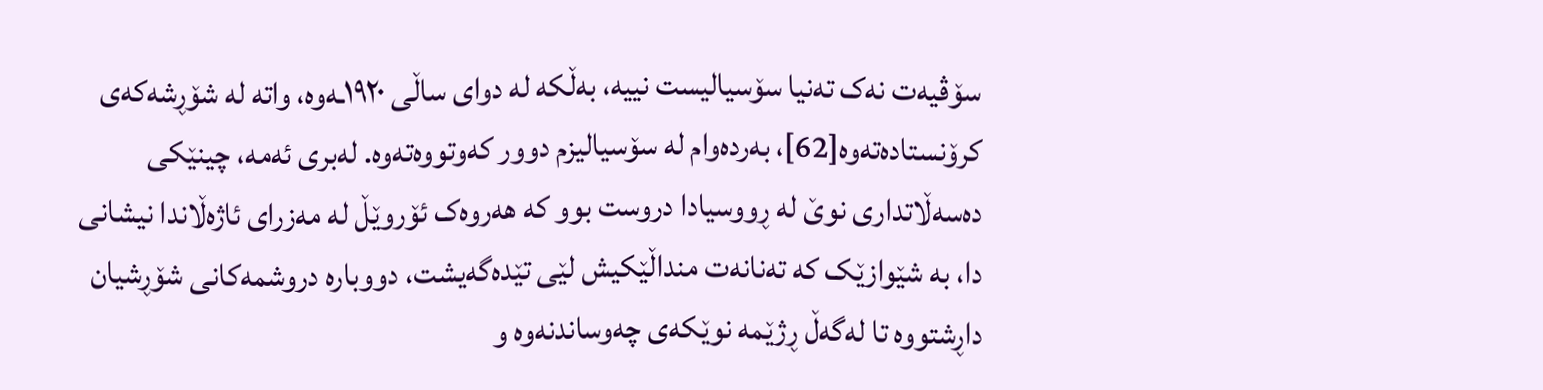سۆڤیەت نەک تەنیا سۆسیالیست نییە، بەڵکە لە دوای ساڵی ١٩٢٠ـەوە، واتە لە شۆڕشەکەی کرۆنستادەتەوە[62]، بەردەوام لە سۆسیالیزم دوور کەوتووەتەوە. لەبری ئەمە، چینێکی دەسەڵاتداری نوێ لە ڕووسیادا دروست بوو کە هەروەک ئۆروێڵ لە مەزرای ئاژەڵاندا نیشانی دا، بە شێوازێک کە تەنانەت منداڵێکیش لێی تێدەگەیشت، دووبارە دروشمەکانی شۆڕشیان داڕشتووە تا لەگەڵ ڕژێمە نوێکەی چەوساندنەوە و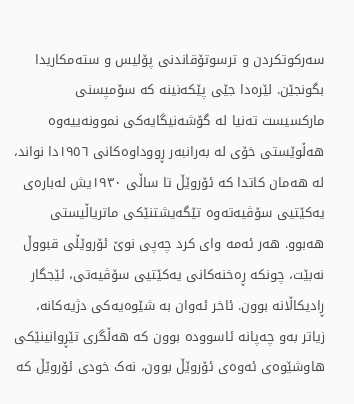سەرکوتکردن و ترسوتۆقاندنى پۆلیس و ستەمکاریدا بگونجێن. لێرەدا جێی پێکەنینە کە سۆمپسنی مارکسیست تەنیا لە گۆشەنیگایەکی نموونەییەوە هەڵوێستی خۆی لە بەرانبەر ڕووداوەکانی ١٩٥٦دا نواند، لە هەمان کاتدا کە ئۆروێڵ تا ساڵی ١٩٣٠یش لەبارەی یەکێتیی سۆڤیەتەوە تێگەیشتنێکی ماتریاڵیستی هەبوو. هەر ئەمە وای کرد چەپی نوێ ئۆروێڵی قبووڵ نەبێت، چونکە ڕەخنەکانی یەکێتیی سۆڤیەتی، ئێجگار ڕادیکاڵانە بوون. ئاخر ئەوان بە شێوەیەکی دژیەکانە، زیاتر بەو چەپانە ئاسوودە بوون کە هەڵگری تێڕوانینێکی هاوشێوەی ئەوەی ئۆروێڵ بوون، نەک خودی ئۆروێڵ کە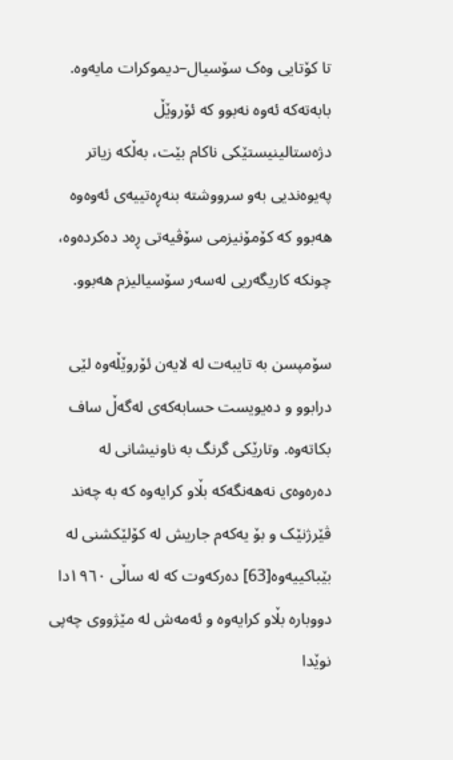تا کۆتایی وەک سۆسیال–دیموکرات مایەوە. بابەتەکە ئەوە نەبوو کە ئۆروێڵ دژەستالینیستێکی ناکام بێت، بەڵکە زیاتر پەیوەندیی بەو سرووشتە بنەڕەتییەی ئەوەوە هەبوو کە کۆمۆنیزمی سۆڤیەتی ڕەد دەکردەوە، چونکە کاریگەریی لەسەر سۆسیالیزم هەبوو.

سۆمپسن بە تایبەت لە لایەن ئۆروێڵەوە لێی درابوو و دەیویست حسابەکەی لەگەڵ ساف بکاتەوە. وتارێکی گرنگ بە ناونیشانی لە دەرەوەی نەهەنگەکە بڵاو کرایەوە کە بە چەند ڤێرژنێک و بۆ یەکەم جاریش لە کۆلێکشنی لە بێباکییەوە[63] دەرکەوت کە لە ساڵی ١٩٦٠دا دووبارە بڵاو کرایەوە و ئەمەش لە مێژووی چەپی نوێدا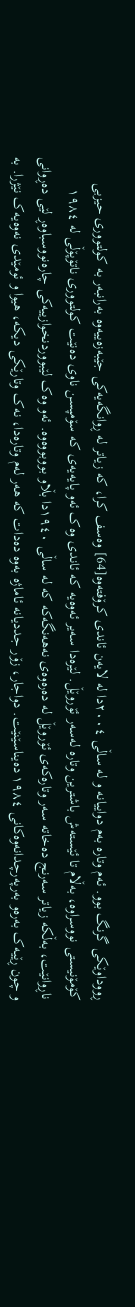ڕووداوێکی گرنگ بوو. ئەم وتارە بەم دواییانە و لە ساڵی ٢٠٠٤دا لە لایەن ئاندی کرۆفتەوە[64] وەسف کرا، کە زیاتر لە ڕوانگەیەکی جێبەزەییەوە بەرانبەر بە کولتووری حیزبی کۆمۆنیستی نووسراوە، بەڵام تا ئێستەش باشترین وتارە لەسەر ئۆروێڵ. لێرەدا سەیر ئەوەیە کە ئاندی وەک ئەو پایەیەی کە سۆمپسن ناوی دەنێت کولتووری ناتۆپۆڵی لە ١٩٨٤ ناڕوانێت، بەڵکە زیاتر سەرنج دەخاتە سەر وتارەکەی ئۆروێڵ لە دەرەوەی نەهەنگەکە کە لە ساڵی ١٩٤٠دا بڵاو بووبووەوە. ئەو وەک لێبووردنخوازییەکی چارەنووسباوەڕ لێی دەڕوانی و چون ڕێیەک بەرەو بەرپەرچدانەوەکانی ١٩٨٤ دەیناسێنێت. دواجار، زۆر جددیانە ئاماژە بەوە دەدات کە هەر لەم وتارەدا، نەک وتارێکی دیکە، هیوا و ئومێدی نەوەیەک نێژرا. بە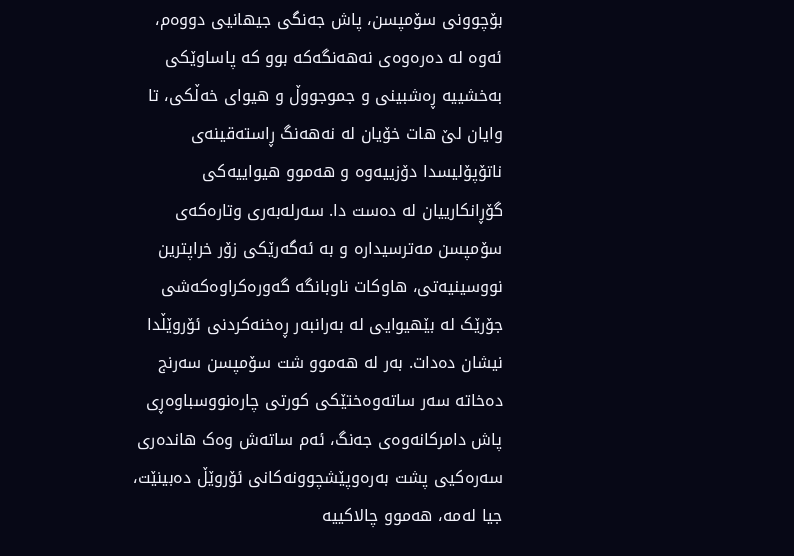بۆچوونی سۆمپسن، پاش جەنگی جیهانیی دووەم، ئەوە لە دەرەوەی نەهەنگەکە بوو کە پاساوێکی بەخشییە ڕەشبینی و جموجووڵ و هیوای خەڵکی، تا وایان لێ هات خۆیان لە نەهەنگ ڕاستەقینەی ناتۆپۆلیسدا دۆزییەوە و هەموو هیواییەکی گۆڕانکارییان لە دەست دا. سەرلەبەری وتارەکەی سۆمپسن مەترسیدارە و بە ئەگەرێکی زۆر خراپترین نووسینیەتی، هاوکات ناوبانگە گەورەکراوەکەشی جۆرێک لە بێهیوایی لە بەرانبەر ڕەخنەکردنی ئۆروێڵدا نیشان دەدات. بەر لە هەموو شت سۆمپسن سەرنج دەخاتە سەر ساتەوەختێکی کورتی چارەنووسباوەڕی پاش دامرکانەوەی جەنگ، ئەم ساتەش وەک هاندەری سەرەکیی پشت بەرەوپێشچوونەکانی ئۆروێڵ دەبینێت، جیا لەمە، هەموو چالاکییە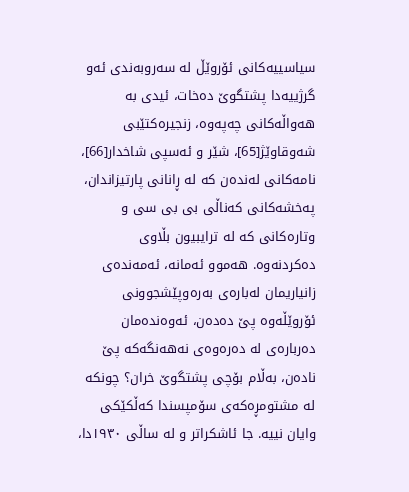سیاسییەکانی ئۆروێڵ لە سەروبەندی ئەو گرژییەدا پشتگوێ دەخات، ئیدی بە هەواڵەکانی چەپەوە، زنجیرەکتێبی شەوقاوێژ[65]، شێر و ئەسپی شاخدار[66]، نامەکانی لەندەن کە لە ڕانانی پارتیزاندان، پەخشەکانی کەناڵی بی بی سی و وتارەکانی کە لە ترایبیون بڵاوی دەکردنەوە. هەموو ئەمانە، ئەمەندەی زانیاریمان لەبارەی بەرەوپێشجوونی ئۆروێڵەوە پێ دەدەن، ئەوەندەمان دەربارەى لە دەرەوەی نەهەنگەکە پێ نادەن، بەڵام بۆچی پشتگوێ خران؟ چونکە لە مشتومڕەکەی سۆمپسندا کەڵکێکی وایان نییە. جا ئاشکراتر و لە ساڵی ١٩٣٠دا،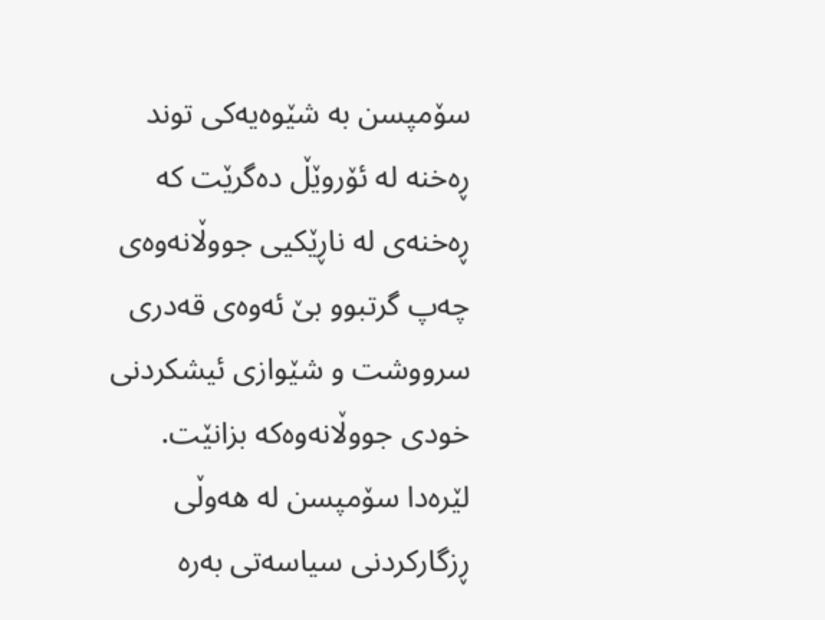سۆمپسن بە شێوەیەکی توند ڕەخنە لە ئۆروێڵ دەگرێت کە ڕەخنەی لە ناڕێکیی جووڵانەوەی چەپ گرتبوو بێ ئەوەی قەدری سرووشت و شێوازی ئیشکردنی خودی جووڵانەوەکە بزانێت. لێرەدا سۆمپسن لە هەوڵی ڕزگارکردنی سیاسەتی بەرە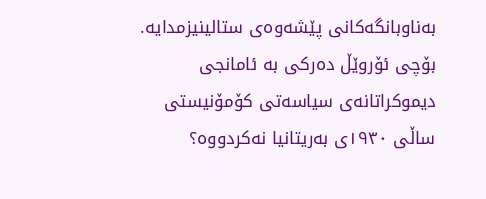بەناوبانگەکانی پێشەوەی ستالینیزمدایە. بۆچی ئۆروێڵ دەرکی بە ئامانجی دیموکراتانەی سیاسەتی کۆمۆنیستی ساڵی ١٩٣٠ی بەریتانیا نەکردووە؟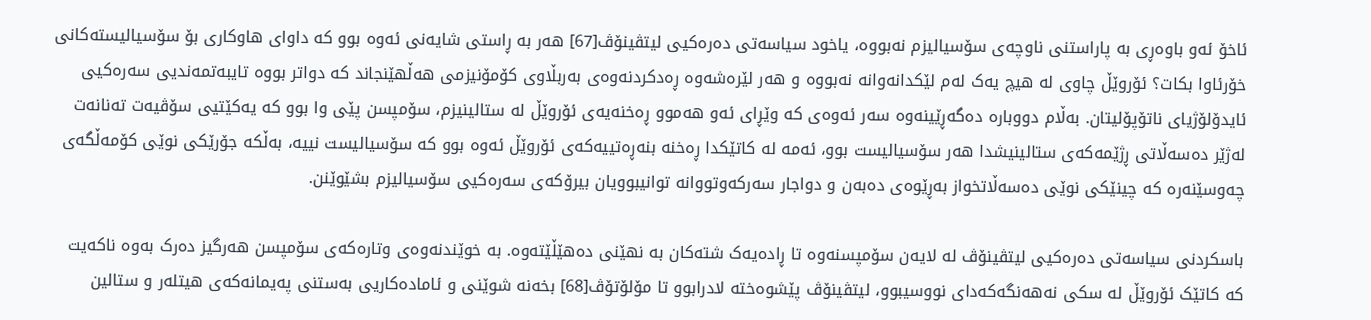ئاخۆ ئەو باوەڕی بە پاراستنی ناوچەی سۆسیالیزم نەبووە، یاخود سیاسەتی دەرەکیی لیتڤینۆڤ[67] هەر بە ڕاستی شایەنی ئەوە بوو کە داوای هاوکاری بۆ سۆسیالیستەکانی خۆرئاوا بکات؟ ئۆروێڵ چاوی لە هیچ یەک لەم لێکدانەوانە نەبووە و هەر لێرەشەوە ڕەدکردنەوەی بەربڵاوی کۆمۆنیزمی هەڵهێنجاند کە دواتر بووە تایبەتمەندیی سەرەکیی ئایدۆلۆژیای ناتۆپۆلیتان. بەڵام دووبارە دەگەڕێینەوە سەر ئەوەی کە وێڕای ئەو هەموو ڕەخنەیەی ئۆروێڵ لە ستالینیزم، سۆمپسن پێی وا بوو کە یەکێتیی سۆڤیەت تەنانەت لەژێر دەسەڵاتی ڕژێمەکەی ستالینیشدا هەر سۆسیالیست بوو، ئەمە لە کاتێکدا ڕەخنە بنەڕەتییەکەی ئۆروێڵ ئەوە بوو کە سۆسیالیست نییە، بەڵکە جۆرێکی نوێی کۆمەڵگەی چەوسێنەرە کە چینێکی نوێی دەسەڵاتخواز بەڕێوەی دەبەن و دواجار سەرکەوتووانە توانیبوویان بیرۆکەی سەرەکیی سۆسیالیزم بشێوێنن.

باسکردنی سیاسەتی دەرەکیی لیتڤینۆڤ لە لایەن سۆمپسنەوە تا ڕادەیەک شتەکان بە نهێنی دەهێڵێتەوە. بە خوێندنەوەی وتارەکەی سۆمپسن هەرگیز دەرک بەوە ناکەیت کە کاتێک ئۆروێڵ لە سکی نەهەنگەکەدای نووسیبوو، لیتڤینۆڤ پێشوەختە لادرابوو تا مۆلۆتۆڤ[68] بخەنە شوێنی و ئامادەکاریی بەستنی پەیمانەکەی هیتلەر و ستالین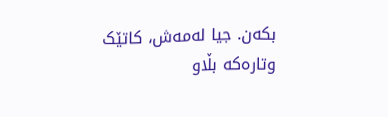بکەن. جیا لەمەش، کاتێک وتارەکە بڵاو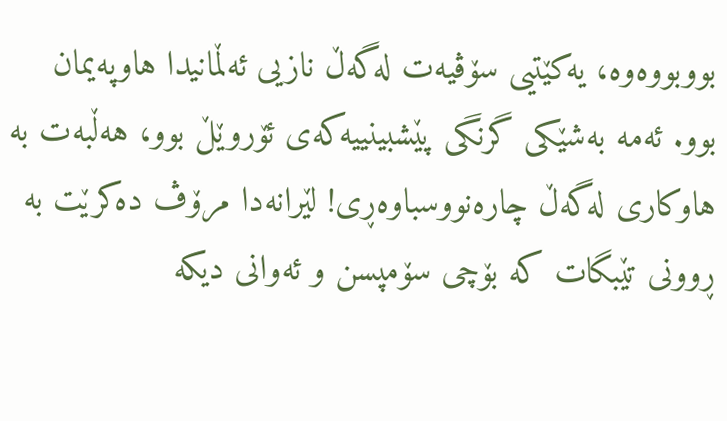بووبووەوە، یەکێتیی سۆڤیەت لەگەڵ نازیی ئەڵمانیدا هاوپەیمان بوو. ئەمە بەشێکی گرنگی پێشبینییەکەی ئۆروێڵ بوو، هەڵبەت بە هاوکاری لەگەڵ چارەنووسباوەڕی! لێرانەدا مرۆڤ دەکرێت بە ڕوونی تێبگات کە بۆچی سۆمپسن و ئەوانی دیکە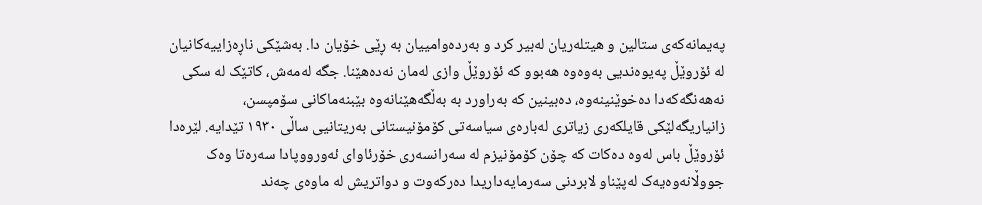پەیمانەکەی ستالین و هیتلەریان لەبیر کرد و بەردەوامییان بە ڕێی خۆیان دا. بەشێکی ناڕەزاییەکانیان لە ئۆروێڵ پەیوەندیی بەوەوە هەبوو کە ئۆروێڵ وازی لەمان نەدەهێنا. جگە لەمەش، کاتێک لە سکی نەهەنگەکەدا دەخوێنینەوە، دەبینین کە بەراورد بە بەڵگەهێنانەوە بێبنەماکانی سۆمپسن، زانیاریگەلێکی قایلکەری زیاتری لەبارەی سیاسەتی کۆمۆنیستانی بەریتانیی ساڵی ١٩٣٠ تێدایە. لێرەدا ئۆروێڵ باس لەوە دەکات کە چۆن کۆمۆنیزم لە سەرانسەری خۆرئاوای ئەورووپادا سەرەتا وەک جووڵانەوەیەک لەپێناو لابردنی سەرمایەداریدا دەرکەوت و دواتریش لە ماوەی چەند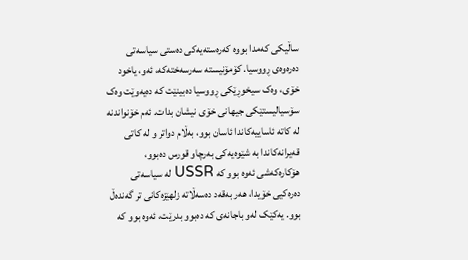ساڵیکی کەمدا بووە کەرەستەیەکی دەستی سیاسەتی دەرەوەی ڕووسیا. کۆمۆنیستە سەرسەختەکە، ئەو، یاخود خۆی، وەک سیخوڕێکی ڕووسیا دەبینێت کە دەیەوێت وەک سۆسیالیستێکی جیهانی خۆی نیشان بدات. ئەم خۆنواندنە لە کاتە ئاساییەکاندا ئاسان بوو، بەڵام دواتر و لە کاتی قەیرانەکاندا بە شێوەیەکی بەرچاو قورس دەبوو، هۆکارەکەشی ئەوە بوو کە USSR لە سیاسەتی دەرەکیی خۆیدا، هەر بەقەد دەسەڵاتە زلهێزەکانی تر گەندەڵ بوو. یەکێک لەو باجانەی کە دەبوو بدرێت، ئەوە بوو کە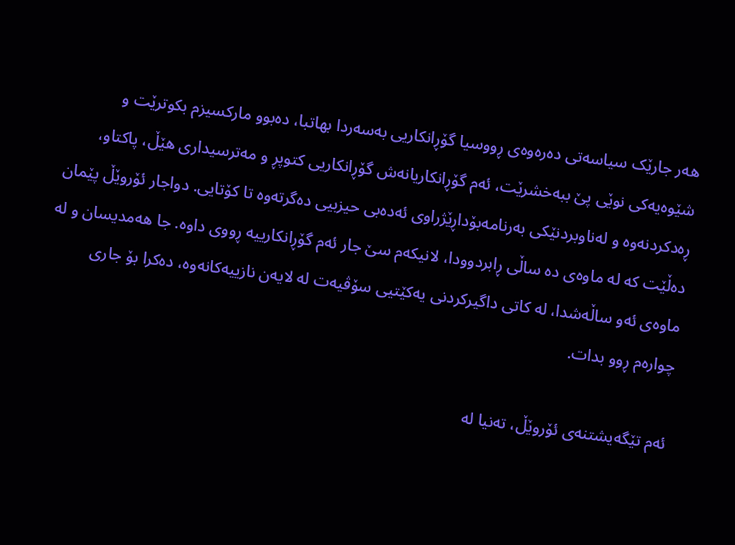هەر جارێک سیاسەتی دەرەوەی ڕووسیا گۆڕانکاریی بەسەردا بهاتبا، دەبوو مارکسیزم بکوترێت و شێوەیەکی نوێی پێ ببەخشرێت، ئەم گۆڕانکاریانەش گۆڕانکاریی کتوپڕ و مەترسیداری هێڵ، پاکتاو، ڕەدکردنەوە و لەناوبردنێکی بەرنامەبۆداڕێژراوی ئەدەبی حیزبیی دەگرتەوە تا کۆتایی. دواجار ئۆروێڵ پێمان دەڵێت کە لە ماوەی دە ساڵی ڕابردوودا، لانیکەم سێ جار ئەم گۆڕانکارییە ڕووی داوە. جا هەمدیسان و لە ماوەی ئەو ساڵەشدا، لە کاتی داگیرکردنی یەکێتیی سۆڤیەت لە لایەن نازییەکانەوە، دەکرا بۆ جاری چوارەم ڕوو بدات.

ئەم تێگەیشتنەی ئۆروێڵ، تەنیا لە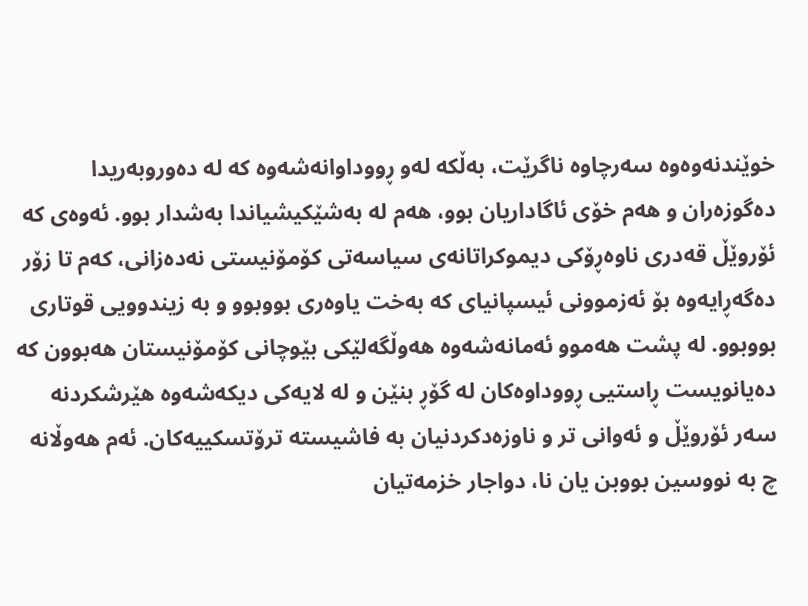خوێندنەوەوە سەرچاوە ناگرێت، بەڵکە لەو ڕووداوانەشەوە کە لە دەوروبەریدا دەگوزەران و هەم خۆی ئاگاداریان بوو، هەم لە بەشێکیشیاندا بەشدار بوو. ئەوەی کە ئۆروێڵ قەدری ناوەڕۆکی دیموکراتانەی سیاسەتی کۆمۆنیستی نەدەزانی، کەم تا زۆر دەگەڕایەوە بۆ ئەزموونی ئیسپانیای کە بەخت یاوەری بووبوو و بە زیندوویی قوتاری بووبوو. لە پشت هەموو ئەمانەشەوە هەوڵگەلێکی بێوچانی کۆمۆنیستان هەبوون کە دەیانویست ڕاستیی ڕووداوەکان لە گۆڕ بنێن و لە لایەکی دیکەشەوە هێرشکردنە سەر ئۆروێڵ و ئەوانی تر و ناوزەدکردنیان بە فاشیستە ترۆتسکییەکان. ئەم هەوڵانە چ بە نووسین بووبن یان نا، دواجار خزمەتیان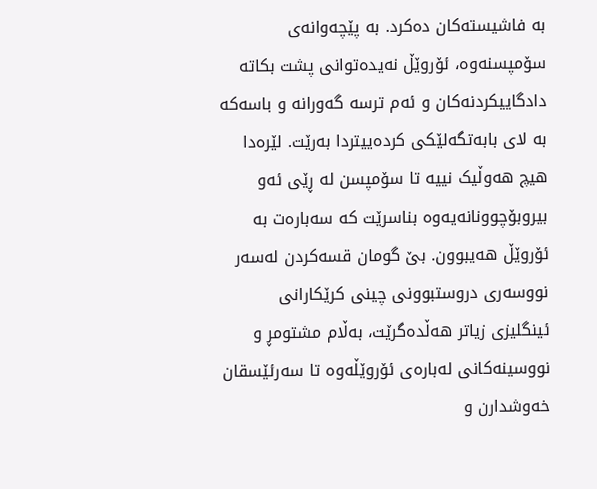بە فاشیستەکان دەکرد. بە پێچەوانەی سۆمپسنەوە، ئۆروێڵ نەیدەتوانی پشت بکاتە دادگاییکردنەکان و ئەم ترسە گەورانە و باسەکە بە لای بابەتگەلێکی کردەییتردا بەرێت. لێرەدا هیچ هەوڵیک نییە تا سۆمپسن لە ڕێی ئەو بیروبۆچوونانەیەوە بناسرێت کە سەبارەت بە ئۆروێڵ هەیبوون. بێ گومان قسەکردن لەسەر نووسەری دروستبوونی چینی کرێکارانی ئینگلیزی زیاتر هەڵدەگرێت، بەڵام مشتومڕ و نووسینەکانی لەبارەی ئۆروێڵەوە تا سەرئێسقان خەوشدارن و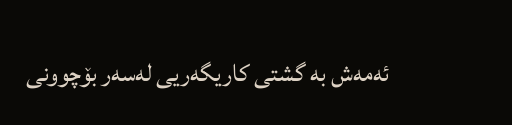ئەمەش بە گشتی کاریگەریی لەسەر بۆچوونی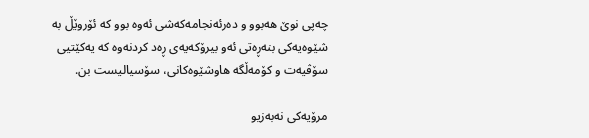چەپی نوێ هەبوو و دەرئەنجامەکەشی ئەوە بوو کە ئۆروێڵ بە شێوەیەکی بنەڕەتی ئەو بیرۆکەیەی ڕەد کردنەوە کە یەکێتیی سۆڤیەت و کۆمەڵگە هاوشێوەکانی، سۆسیالیست بن.

مرۆیەکی نەبەزیو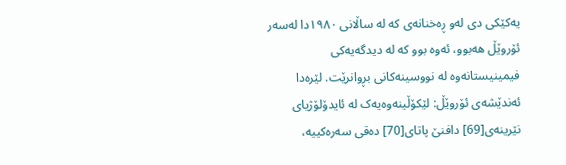یەکێکی دی لەو ڕەخنانەی کە لە ساڵانی ١٩٨٠دا لەسەر ئۆروێڵ هەبوو، ئەوە بوو کە لە دیدگەیەکی فیمینیستانەوە لە نووسینەکانی بڕوانرێت. لێرەدا ئەندێشەی ئۆروێڵ: لێکۆڵینەوەیەک لە ئایدۆلۆژیای نێرینەی[69] دافنێ پاتای[70] دەقی سەرەکییە،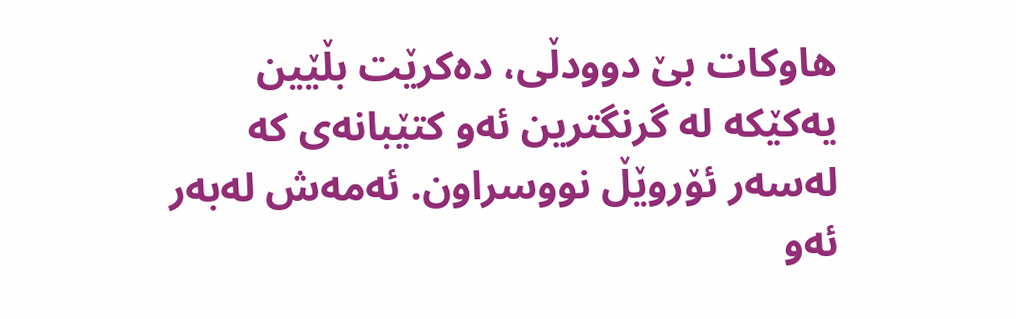هاوکات بێ دوودڵی، دەکرێت بڵێین یەکێکە لە گرنگترین ئەو کتێبانەی کە لەسەر ئۆروێڵ نووسراون. ئەمەش لەبەر ئەو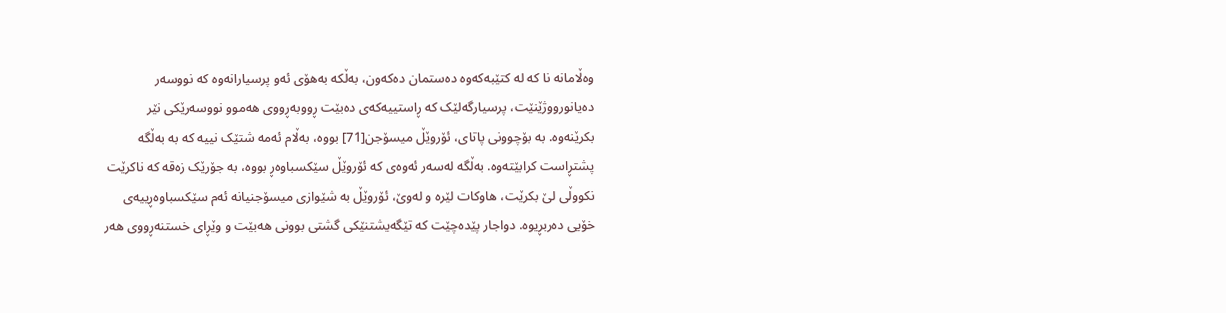وەڵامانە نا کە لە کتێبەکەوە دەستمان دەکەون، بەڵکە بەهۆی ئەو پرسیارانەوە کە نووسەر دەیانورووژێنێت، پرسیارگەلێک کە ڕاستییەکەی دەبێت ڕووبەڕووی هەموو نووسەرێکی نێر بکرێنەوە. بە بۆچوونی پاتای، ئۆروێڵ میسۆجن[71] بووە، بەڵام ئەمە شتێک نییە کە بە بەڵگە پشتڕاست کرابێتەوە. بەڵگە لەسەر ئەوەی کە ئۆروێڵ سێکسباوەڕ بووە، بە جۆرێک زەقە کە ناکرێت نکووڵی لێ بکرێت، هاوکات لێرە و لەوێ، ئۆروێڵ بە شێوازی میسۆجنیانە ئەم سێکسباوەڕییەی خۆیی دەربڕیوە. دواجار پێدەچێت کە تێگەیشتنێکی گشتی بوونی هەبێت و وێڕای خستنەڕووی هەر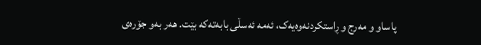پاساو و مەرج و ڕاستکردنەوەیەک، ئەمە ئەسڵی بابەتەکە بێت. هەر بەو جۆرەی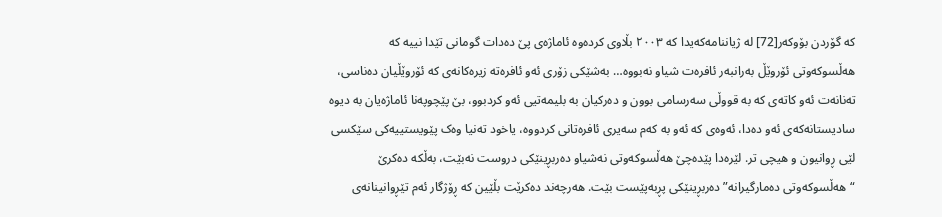کە گۆردن بۆوکەر[72] لە ژیاننامەکەیدا کە ٢٠٠٣ بڵاوی کردەوە ئاماژەی پێ دەدات گومانی تێدا نییە کە هەڵسوکەوتی ئۆروێڵ بەرانبەر ئافرەت شیاو نەبووە… بەشێکی زۆری ئەو ئافرەتە زیرەکانەی کە ئۆروێڵیان دەناسی، تەنانەت ئەو کاتەی کە بە قووڵی سەرسامی بوون و دەرکیان بە بلیمەتیی ئەو کردبوو، بێ پێچوپەنا ئاماژەیان بە دیوە سادیستانەکەی ئەو دەدا، ئەوەی کە ئەو بە کەم سەیری ئافرەتانی کردووە، یاخود تەنیا وەک پێویستییەکی سێکسی لێی ڕوانیون و هیچی تر. لێرەدا پێدەچێ هەڵسوکەوتی نەشیاو دەربڕینێکی دروست نەبێت، بەڵکە دەکرێ “هەڵسوکەوتی دەمارگیرانە” دەربڕینێکی پڕبەپێست بێت. هەرچەند دەکرێت بڵێین کە ڕۆژگار ئەم تێڕوانینانەی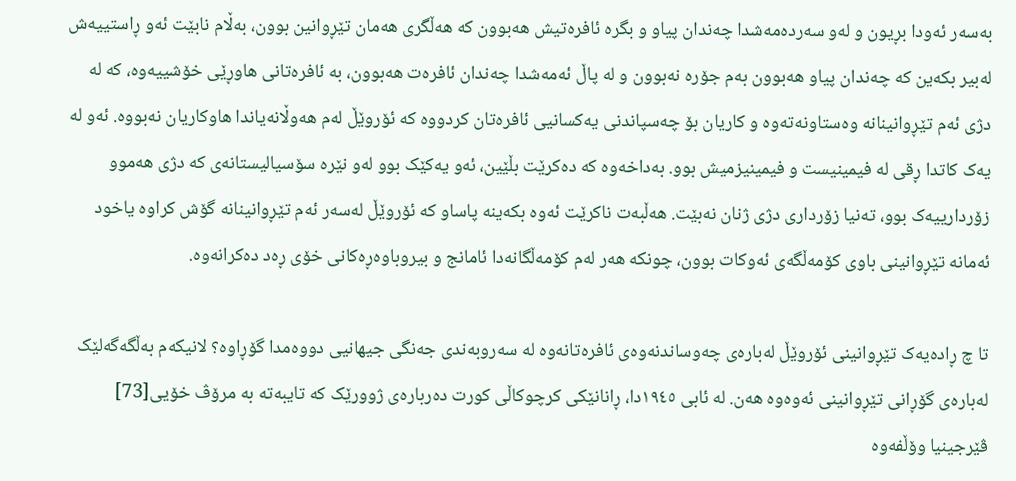بەسەر ئەودا بڕیون و لەو سەردەمەشدا چەندان پیاو و بگرە ئافرەتیش هەبوون کە هەڵگری هەمان تێڕوانین بوون، بەڵام نابێت ئەو ڕاستییەش لەبیر بکەین کە چەندان پیاو هەبوون بەم جۆرە نەبوون و لە پاڵ ئەمەشدا چەندان ئافرەت هەبوون، بە ئافرەتانی هاوڕێی خۆشییەوە، کە لە دژی ئەم تێڕوانینانە وەستاونەتەوە و کاریان بۆ چەسپاندنی یەکسانیی ئافرەتان کردووە کە ئۆروێڵ لەم هەوڵانەیاندا هاوکاریان نەبووە. ئەو لە یەک کاتدا ڕقی لە فیمینیست و فیمینیزمیش بوو. بەداخەوە کە دەکرێت بڵێین، ئەو یەکێک بوو لەو نێرە سۆسیالیستانەی کە دژی هەموو زۆردارییەک بوو، تەنیا زۆرداری دژی ژنان نەبێت. هەڵبەت ناکرێت ئەوە بکەینە پاساو کە ئۆروێڵ لەسەر ئەم تێڕوانینانە گۆش کراوە یاخود ئەمانە تێڕوانینی باوی کۆمەڵگەی ئەوکات بوون، چونکە هەر لەم کۆمەڵگانەدا ئامانج و بیروباوەڕەکانی خۆی ڕەد دەکرانەوە.

تا چ ڕادەیەک تێڕوانینی ئۆروێڵ لەبارەی چەوساندنەوەی ئافرەتانەوە لە سەروبەندی جەنگی جیهانیی دووەمدا گۆڕاوە؟ لانیکەم بەڵگەگەلێک لەبارەی گۆڕانی تێڕوانینی ئەوەوە هەن. لە ئابی ١٩٤٥دا، ڕانانێکی کرچوکاڵی کورت دەربارەى ژوورێک کە تایبەتە بە مرۆڤ خۆیی[73] ڤێرجینیا وۆڵفەوە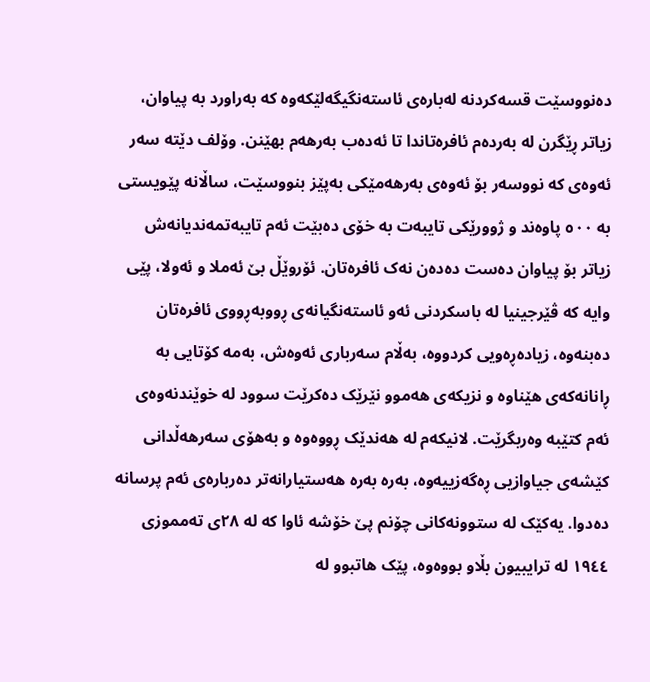دەنووسێت قسەکردنە لەبارەی ئاستەنگیگەلێکەوە کە بەراورد بە پیاوان، زیاتر ڕێگرن لە بەردەم ئافرەتاندا تا ئەدەب بەرهەم بهێنن. وۆلف دێتە سەر ئەوەی کە نووسەر بۆ ئەوەی بەرهەمێکی بەپێز بنووسێت، ساڵانە پێویستی بە ٥٠٠ پاوەند و ژوورێکی تایبەت بە خۆی دەبێت ئەم تایبەتمەندیانەش زیاتر بۆ پیاوان دەست دەدەن نەک ئافرەتان. ئۆروێڵ بێ ئەملا و ئەولا، پێی وایە کە ڤێرجینیا لە باسکردنی ئەو ئاستەنگیانەی ڕووبەڕووی ئافرەتان دەبنەوە، زیادەڕەویی کردووە، بەڵام سەرباری ئەوەش، بەمە کۆتایی بە ڕانانەکەی هێناوە و نزیکەی هەموو نێرێک دەکرێت سوود لە خوێندنەوەی ئەم کتێبە وەربگرێت. لانیکەم لە هەندێک ڕووەوە و بەهۆی سەرهەڵدانی کێشەی جیاوازیی ڕەگەزییەوە، بەرە بەرە هەستیارانەتر دەربارەى ئەم پرسانە دەدوا. یەکێک لە ستوونەکانی چۆنم پێ خۆشە ئاوا کە لە ٢٨ی تەمموزی ١٩٤٤ لە ترایبیون بڵاو بووەوە، پێک هاتبوو لە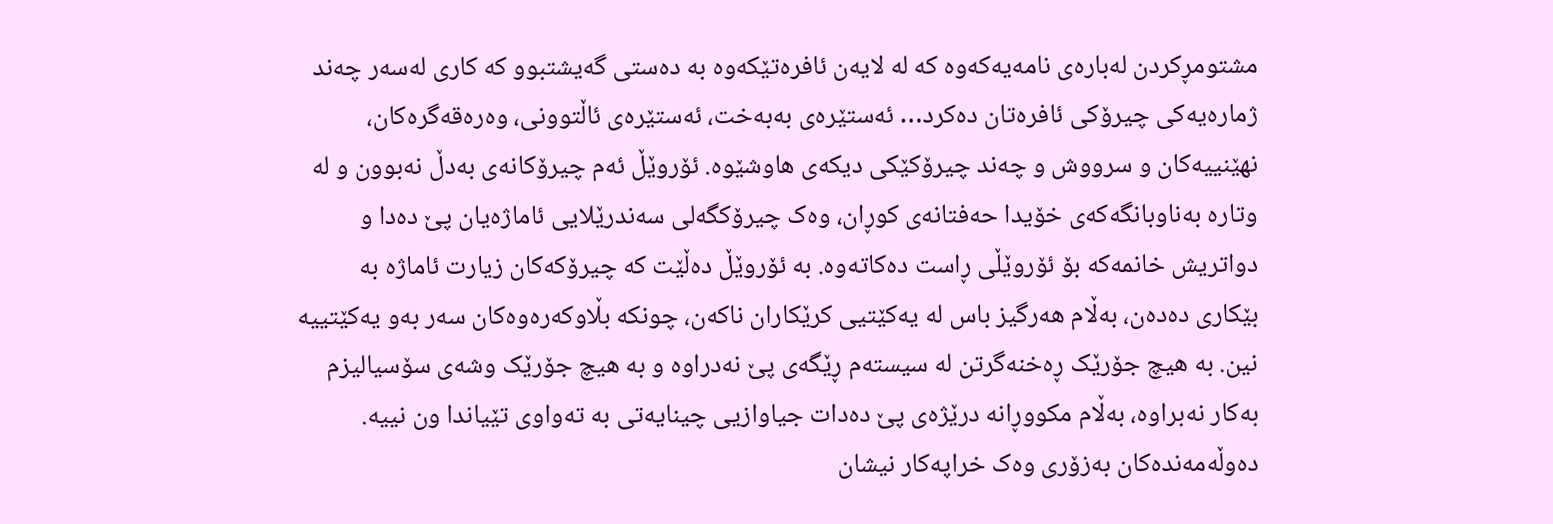مشتومڕکردن لەبارەی نامەیەکەوە کە لە لایەن ئافرەتێکەوە بە دەستی گەیشتبوو کە کاری لەسەر چەند ژمارەیەکی چیرۆکی ئافرەتان دەکرد… ئەستێرەی بەبەخت، ئەستێرەی ئاڵتوونی، وەرەقەگرەکان، نهێنییەکان و سرووش و چەند چیرۆکێکی دیکەی هاوشێوە. ئۆروێڵ ئەم چیرۆکانەی بەدڵ نەبوون و لە وتارە بەناوبانگەکەی خۆیدا حەفتانەی کوڕان، وەک چیرۆکگەلی سەندرێلایی ئاماژەیان پێ دەدا و دواتریش خانمەکە بۆ ئۆروێڵی ڕاست دەکاتەوە. بە ئۆروێڵ دەڵێت کە چیرۆکەکان زیارت ئاماژە بە بێکاری دەدەن، بەڵام هەرگیز باس لە یەکێتیی کرێکاران ناکەن، چونکە بڵاوکەرەوەکان سەر بەو یەکێتییە نین. بە هیچ جۆرێک ڕەخنەگرتن لە سیستەم ڕێگەی پێ نەدراوە و بە هیچ جۆرێک وشەی سۆسیالیزم بەکار نەبراوە، بەڵام مکووڕانە درێژەی پێ دەدات جیاوازیی چینایەتی بە تەواوی تێیاندا ون نییە. دەوڵەمەندەکان بەزۆری وەک خراپەکار نیشان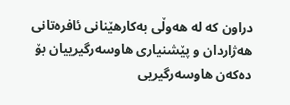دراون کە لە هەوڵی بەکارهێنانی ئافرەتانی هەژاردان و پێشنیاری هاوسەرگیرییان بۆ دەکەن هاوسەرگیریی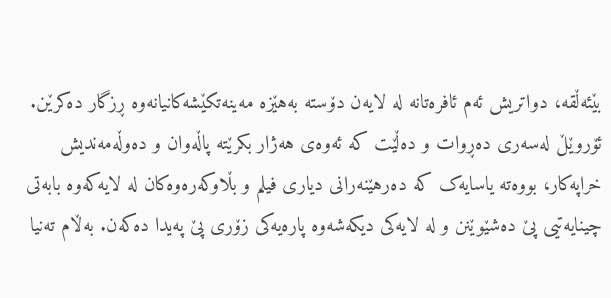بێئەڵقە، دواتریش ئەم ئافرەتانە لە لایەن دۆستە بەهێزە مەینەتکێشەکانیانەوە ڕزگار دەکرێن. ئۆروێڵ لەسەری دەڕوات و دەڵێت کە ئەوەی هەژار بکرێتە پاڵەوان و دەوڵەمەندیش خراپەکار، بووەتە یاسایەک کە دەرهێنەرانی دیاری فیلم و بڵاوکەرەوەکان لە لایەکەوە بابەتی چینایەتیی پێ دەشێوێنن و لە لایەکی دیکەشەوە پارەیەکی زۆری پێ پەیدا دەکەن. بەڵام تەنیا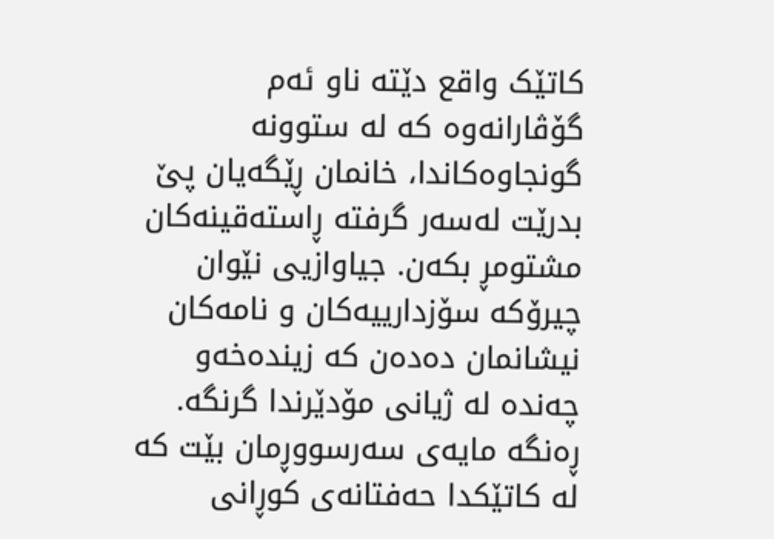کاتێک واقع دێتە ناو ئەم گۆڤارانەوە کە لە ستوونە گونجاوەکاندا، خانمان ڕێگەیان پێ بدرێت لەسەر گرفتە ڕاستەقینەکان مشتومڕ بکەن. جیاوازیی نێوان چیرۆکە سۆزدارییەکان و نامەکان نیشانمان دەدەن کە زیندەخەو چەندە لە ژیانی مۆدێرندا گرنگە. ڕەنگە مایەی سەرسووڕمان بێت کە لە کاتێکدا حەفتانەی کوڕانى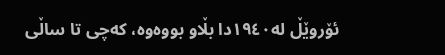ئۆروێڵ لە١٩٤٠دا بڵاو بووەوە، کەچی تا ساڵی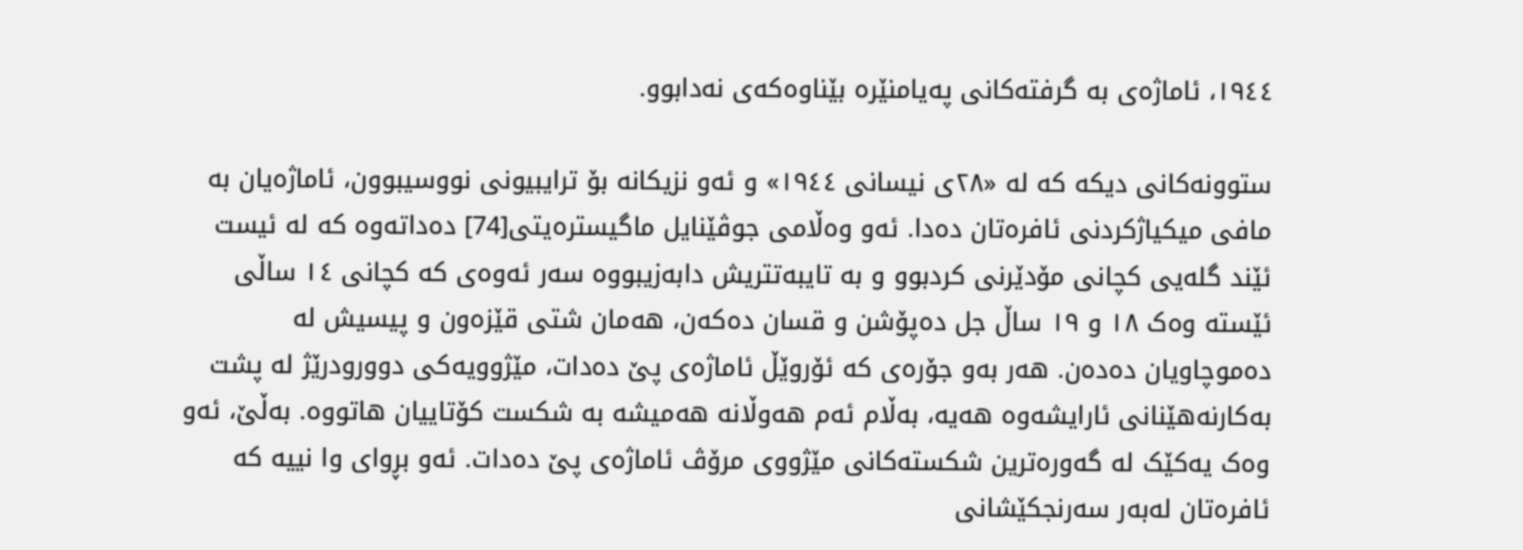١٩٤٤، ئاماژەی بە گرفتەکانی پەیامنێرە بێناوەکەی نەدابوو.

ستوونەکانی دیکە کە لە «٢٨ی نیسانی ١٩٤٤» و ئەو نزیکانە بۆ ترایبیونی نووسیبوون، ئاماژەیان بە مافی میکیاژکردنی ئافرەتان دەدا. ئەو وەڵامی جوڤێنایل ماگیسترەیتی[74] دەداتەوە کە لە ئیست ئێند گلەیی کچانی مۆدێرنی کردبوو و بە تایبەتتریش دابەزیبووە سەر ئەوەی کە کچانی ١٤ ساڵی ئێستە وەک ١٨ و ١٩ ساڵ جل دەپۆشن و قسان دەکەن، هەمان شتی قێزەون و پیسیش لە دەموچاویان دەدەن. هەر بەو جۆرەی کە ئۆروێڵ ئاماژەی پێ دەدات، مێژوویەکی دوورودرێژ لە پشت بەکارنەهێنانی ئارایشەوە هەیە، بەڵام ئەم هەوڵانە هەمیشە بە شکست کۆتاییان هاتووە. بەڵێ، ئەو وەک یەکێک لە گەورەترین شکستەکانی مێژووی مرۆڤ ئاماژەی پێ دەدات. ئەو بڕواى وا نییە کە ئافرەتان لەبەر سەرنجکێشانی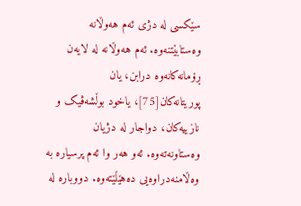سێکسی لە دژی ئەم هەوڵانە وەستابێتنەوە. ئەم هەوڵانە لە لایەن ڕۆمانەکانەوە درابن، یان پوریتانەکان[75]، یاخود بوڵشەڤیک و نازییەکان، دواجار لە دژیان وەستاونەتەوە. ئەو هەر وا ئەم پرسیارە بە وەڵامنەدراوەیی دەهێڵێتەوە. دووبارە لە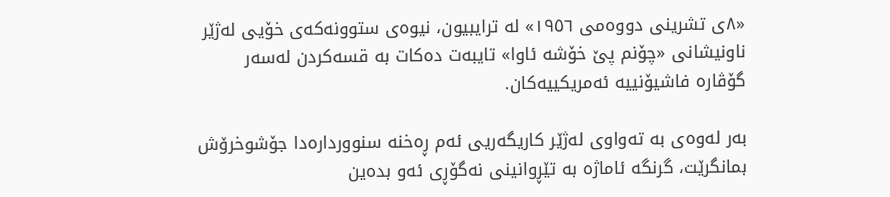«٨ی تشرینی دووەمی ١٩٥٦» لە ترایبیون، نیوەی ستوونەکەی خۆیی لەژێر ناونیشانی «چۆنم پێ خۆشە ئاوا» تایبەت دەکات بە قسەکردن لەسەر گۆڤارە فاشیۆنییە ئەمریکییەکان.

بەر لەوەی بە تەواوی لەژێر کاریگەریی ئەم ڕەخنە سنووردارەدا جۆشوخرۆش بمانگرێت، گرنگە ئاماژە بە تێڕوانینی نەگۆڕی ئەو بدەین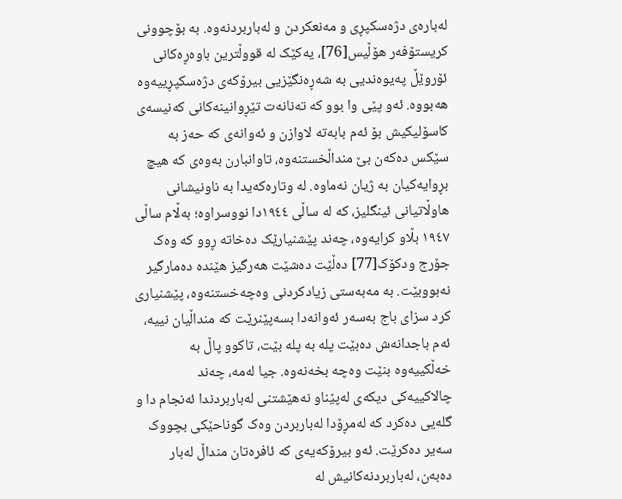لەبارەی دژەسکپڕی و مەنعکردن و لەباربردنەوە. بە بۆچوونی کریستۆفەر هۆڵیس[76]، یەکێک لە قووڵترین باوەڕەکانی ئۆروێڵ پەیوەندیی بە شەڕەنگێزیی بیرۆکەی دژەسکپڕییەوە هەبووە. ئەو پێی وا بوو کە تەنانەت تێڕوانینەکانی کەنیسەی کاسۆلیکیش بۆ ئەم بابەتە لاوازن و ئەوانەی کە حەز بە سێکس دەکەن بێ منداڵخستنەوە، تاوانبارن بەوەی کە هیچ بڕوایەکیان بە ژیان نەماوە. لە وتارەکەیدا بە ناونیشانی هاوڵاتیانی ئینگلیز، کە لە ساڵی ١٩٤٤دا نووسراوە؛ بەڵام ساڵی ١٩٤٧ بڵاو کرایەوە، چەند پێشنیارێک دەخاتە ڕوو کە وەک جۆرج ودکۆک[77] دەڵێت دەشێت هەرگیز هێندە دەمارگیر نەبووبێت. بە مەبەستی زیادکردنی وەچەخستنەوە، پێشنیاری کرد سزای باج بەسەر ئەوانەدا بسەپێنرێت کە منداڵیان نییە، ئەم باجدانەش دەبێت پلە بە پلە بێت، تاکوو پاڵ بە خەڵکییەوە بنێت وەچە بخەنەوە. جیا لەمە، چەند چالاکییەکی دیکەی لەپێناو نەهێشتنی لەباربردندا ئەنجام دا و گلەیی دەکرد کە لەمڕۆدا لەباربردن وەک گوناحێکی بچووک سەیر دەکرێت. ئەو بیرۆکەیەی کە ئافرەتان منداڵ لەبار دەبەن، لەباربردنەکانیش لە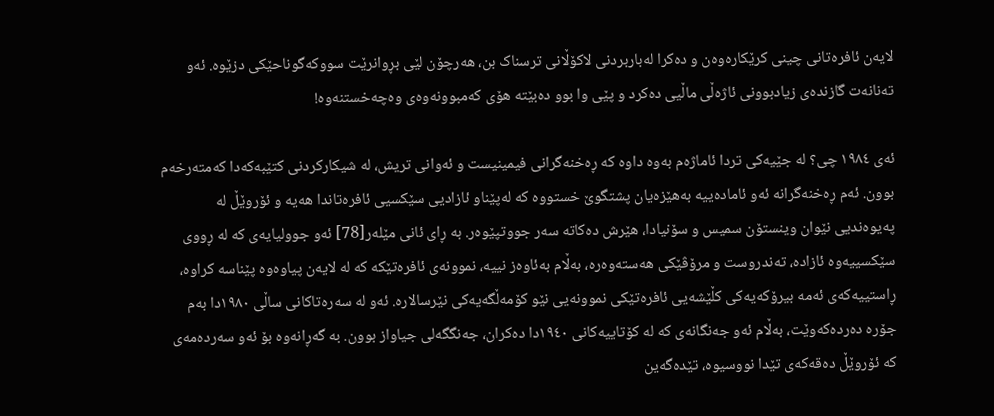لایەن ئافرەتانی چینی کرێکارەوەن و دەکرا لەباربردنی لاکۆڵانی ترسناک بن، هەرچۆن لێی بڕوانرێت سووکەگوناحێکی دزێوە. ئەو تەنانەت گازندەی زیادبوونی ئاژەڵی ماڵیی دەکرد و پێی وا بوو دەبێتە هۆی کەمبوونەوەی وەچەخستنەوە!

ئەی ١٩٨٤ چی؟ لە جێیەکی تردا ئاماژەم بەوە داوە کە ڕەخنەگرانی فیمینیست و ئەوانی تریش، لە شیکارکردنی کتێبەکەدا کەمتەرخەم بوون. ئەم ڕەخنەگرانە ئەو ئامادەییە بەهێزەیان پشتگوێ خستووە کە لەپێناو ئازادیی سێکسیی ئافرەتاندا هەیە و ئۆروێڵ لە پەیوەندیی نێوان وینستۆن سمیس و سۆنیادا، هێرش دەکاتە سەر جووتپێوەر. بە ڕای ئانی مێلەر[78] ئەو جوولیایەی کە لە ڕووی سێکسییەوە ئازادە، تەندروست و مرۆڤێکی هەستەوەرە، بەڵام بەئاوەز نییە، نموونەی ئافرەتێکە کە لە لایەن پیاوەوە پێناسە کراوە، ڕاستییەکەی ئەمە بیرۆکەیەکی کڵێشەیی ئافرەتێکی نموونەیی نێو کۆمەڵگەیەکی نێرسالارە. ئەو لە سەرەتاکانی ساڵی ١٩٨٠دا بەم جۆرە دەردەکەوێت، بەڵام ئەو جەنگانەی کە لە کۆتاییەکانی ١٩٤٠دا دەکران، جەنگگەلی جیاواز بوون. بە گەڕانەوە بۆ ئەو سەردەمەی کە ئۆروێڵ دەقەکەی تێدا نووسیوە، تێدەگەین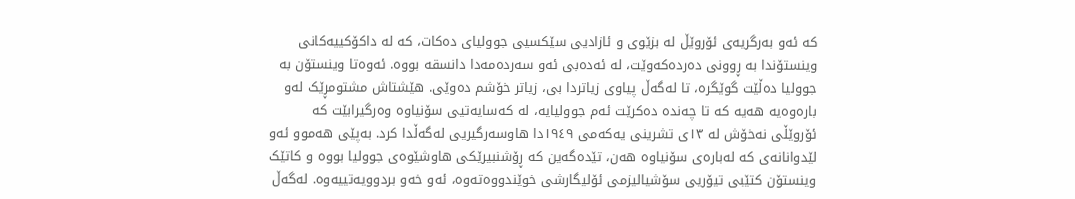کە ئەو بەرگریەی ئۆروێڵ لە بزێوی و ئازادیی سێکسیی جوولیای دەکات، کە لە داکۆکییەکانی وینستۆندا بە ڕوونی دەردەکەوێت، لە ئەدەبی ئەو سەردەمەدا دانسقە بووە. ئەوەتا وینستۆن بە جوولیا دەڵێت گوێگرە، تا لەگەڵ پیاوی زیاتردا بی، زیاتر خۆشم دەوێی. هێشتاش مشتومڕێک لەو بارەوەیە هەیە کە تا چەندە دەکرێت ئەم جوولیایە، لە کەسایەتیی سۆنیاوە وەرگیرابێت کە ئۆروێڵی نەخۆش لە ١٣ی تشرینی یەکەمی ١٩٤٩دا هاوسەرگیریی لەگەڵدا کرد. بەپێی هەموو ئەو لێدوانانەی کە لەبارەی سۆنیاوە هەن، تێدەگەین کە ڕۆشنبیرێکی هاوشێوەی جوولیا بووە و کاتێک وینستۆن کتێبی تیۆریی سۆشیالیزمی ئۆلیگارشی خوێندووەتەوە، ئەو خەو بردوویەتییەوە. لەگەڵ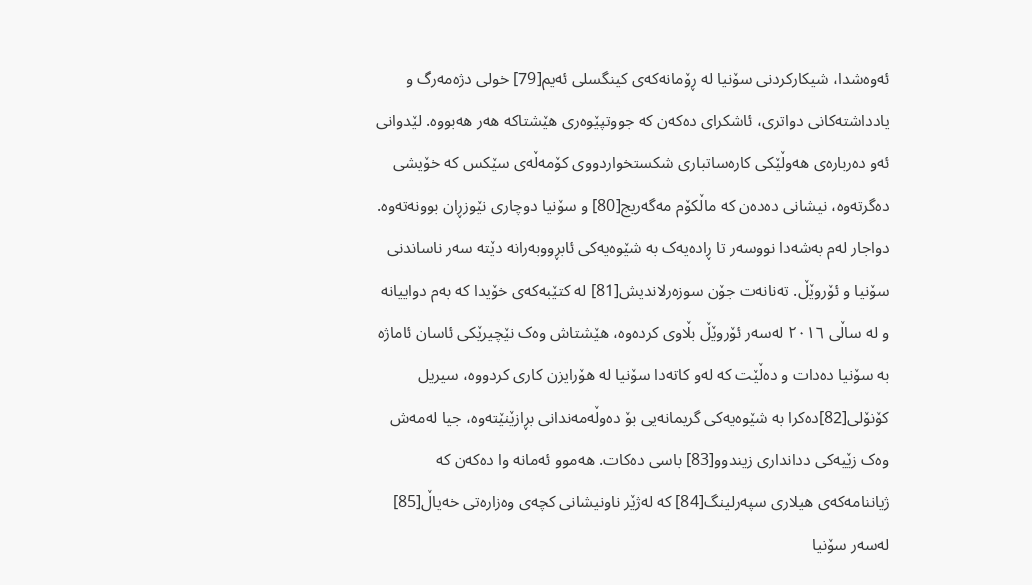ئەوەشدا، شیکارکردنی سۆنیا لە ڕۆمانەکەی کینگسلی ئەیم[79] خولی دژەمەرگ و یادداشتەکانی دواتری، ئاشکرای دەکەن کە جووتپێوەری هێشتاکە هەر هەبووە. لێدوانی ئەو دەربارەى هەوڵێکی کارەساتباری شکستخواردووی کۆمەڵەی سێکس کە خۆیشی دەگرتەوە، نیشانی دەدەن کە ماڵکۆم مەگەریج[80] و سۆنیا دوچاری نێوزڕان بوونەتەوە. دواجار لەم بەشەدا نووسەر تا ڕادەیەک بە شێوەیەکی ئابڕووبەرانە دێتە سەر ناساندنی سۆنیا و ئۆروێڵ. تەنانەت جۆن سوزەرلاندیش[81] لە کتێبەکەی خۆیدا کە بەم دواییانە و لە ساڵی ٢٠١٦ لەسەر ئۆروێڵ بڵاوی کردەوە، هێشتاش وەک نێچیرێکی ئاسان ئاماژە بە سۆنیا دەدات و دەڵێت کە لەو کاتەدا سۆنیا لە هۆرایزن کاری کردووە، سیریل کۆنۆلی[82]دەکرا بە شێوەیەکی گریمانەیی بۆ دەوڵەمەندانی بڕازێنێتەوە، جیا لەمەش وەک زێیەکی ددانداری زیندوو[83] باسی دەکات. هەموو ئەمانە وا دەکەن کە ژیاننامەکەی هیلاری سپەرلینگ[84] کە لەژێر ناونیشانی کچەی وەزارەتی خەیاڵ[85] لەسەر سۆنیا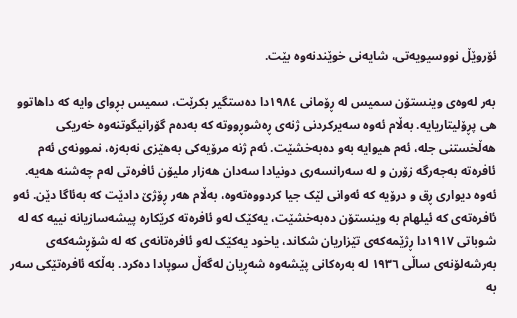ئۆروێڵ نووسیویەتی، شایەنی خوێندنەوە بێت.

بەر لەوەی وینستۆن سمیس لە ڕۆمانی ١٩٨٤دا دەستگیر بکرێت، سمیس بڕواى وایە کە داهاتوو هی پڕۆلیتاریایە. بەڵام ئەوە سەیرکردنی ژنەی ڕەشوڕووتە کە بەدەم گۆرانیگوتنەوە خەریکی هەڵخستنی جلە، ئەم هیوایە بەو دەبەخشێت. ئەم ژنە مرۆیەکی بەهێزی نەبەزە، نموونەی ئەم ئافرەتە بەجەرگە زۆرن و لە سەرانسەری دونیادا سەدان هەزار ملیۆن ئافرەتی لەم چەشنە هەیە. ئەوە دیواری ڕق و درۆیە کە ئەوانی لێک جیا کردووەتەوە، بەڵام هەر ڕۆژێ دادێت کە بەئاگا دێن. ئەو ئافرەتەی کە ئیلهام بە وینستۆن دەبەخشێت، یەکێک لەو ئافرەتە کرێکارە پیشەسازیانە نییە کە لە شوباتی ١٩١٧دا ڕژێمەکەی تێزاریان شکاند، یاخود یەکێک لەو ئافرەتانەی کە لە شۆڕشەکەی بەرشەلۆنەی ساڵی ١٩٣٦ لە بەرەکانی پێشەوە شەڕیان لەگەڵ سوپادا دەکرد. بەڵکە ئافرەتێکی سەر بە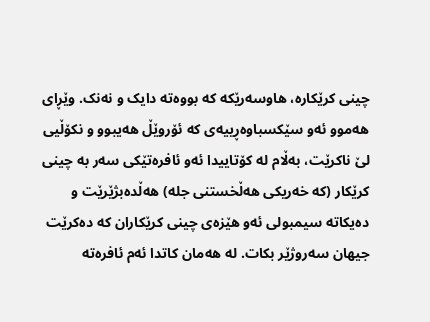چینی کرێکارە، هاوسەرێکە کە بووەتە دایک و نەنک. وێڕای هەموو ئەو سێکسباوەڕییەی کە ئۆروێڵ هەیبوو و نکۆڵیی لێ ناکرێت، بەڵام لە کۆتاییدا ئەو ئافرەتێکی سەر بە چینی کرێکار (کە خەریکی هەڵخستنی جلە) هەڵدەبژێرێت و دەیکاتە سیمبولی ئەو هێزەی چینی کرێکاران کە دەکرێت جیهان سەروژێر بکات. لە هەمان کاتدا ئەم ئافرەتە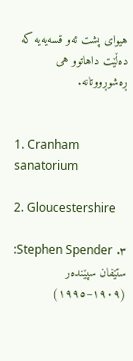هیوای پشت ئەو قسەیەیە کە دەڵێت داهاتوو هی ڕەشوڕووتانە.


1. Cranham sanatorium

2. Gloucestershire

٣. Stephen Spender: ستێفان سپێندەر (١٩٠٩–١٩٩٥)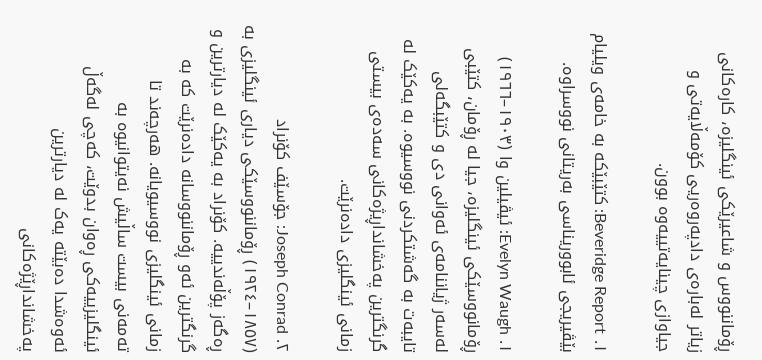ڕۆماننووس و شاعیرێکی ئینگلیزە، کارەکانی زیاتر لەبارەی دادپەروەریی کۆمەڵایەتی و جیاوازی چینایەتییەوە بوون.

١. Beveridge Report: کتێبێکە بە خامەی ویلیام بێڤیریجى ئابووریناسی بەریتانی نووسراوە.

١. Evelyn Waugh: ئیڤیلین وا (١٩٠٣–١٩٦٦) ڕۆمانووسێکی ئینگلیزە، جیا لە ڕۆمان، کتێبی لەسەر ژیاننامەی ئەوانی دی و کتێبگەلی تایبەت بە گەشتکردنى نووسیوە. بە یەکێک لە گرنگترین پەخشانداڕیژەکانی سەدەی بیستی زمانی ئینگلیزی دادەنرێت.

٢. Joseph Conrad: جۆسێف کۆنراد (١٨٥٧–١٩٢٤) ڕۆماننووسێکی دیاری ئینگلیزی بە ڕەگەز پۆڵەندییە. کۆنراد بە یەکێک لە دیارترین و گرنگترین ئەو ڕۆماننووسانە دادەنرێت کە بە زمانی ئینگلیزی نووسیویانە. هەرچەند تا تەمەنی بیست ساڵیش نەیتوانیوە بە ئینگلیزییەکی ڕەوان بدوێت، کەچی لەگەڵ ئەوەشدا دەبێتە یەک لە دیارترین پەخشانداڕێژەکانی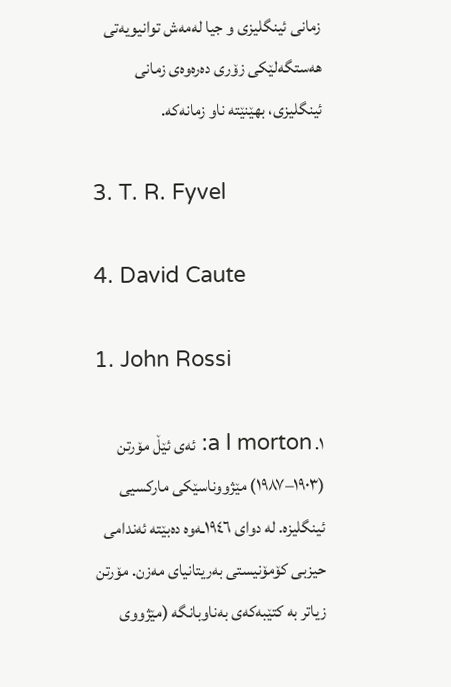زمانی ئینگلیزی و جیا لەمەش توانیویەتی هەستگەلێکی زۆری دەرەوەی زمانی ئینگلیزی، بهێنێتە ناو زمانەکە.

3. T. R. Fyvel

4. David Caute

1. John Rossi

١. a l morton: ئەی ئێڵ مۆرتن (١٩٠٣–١٩٨٧) مێژووناسێکی مارکسیی ئینگلیزە. لە دوای ١٩٤٦ـەوە دەبێتە ئەندامی حیزبی کۆمۆنیستی بەریتانیای مەزن. مۆرتن زیاتر بە کتێبەکەی بەناوبانگە (مێژووی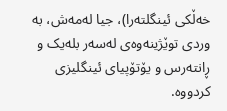خەڵکی ئینگلتەرا)، جیا لەمەش، بە وردی توێژینەوەی لەسەر بلەیک و ڕانتەرس و یۆتۆپیای ئینگلیزی کردووە.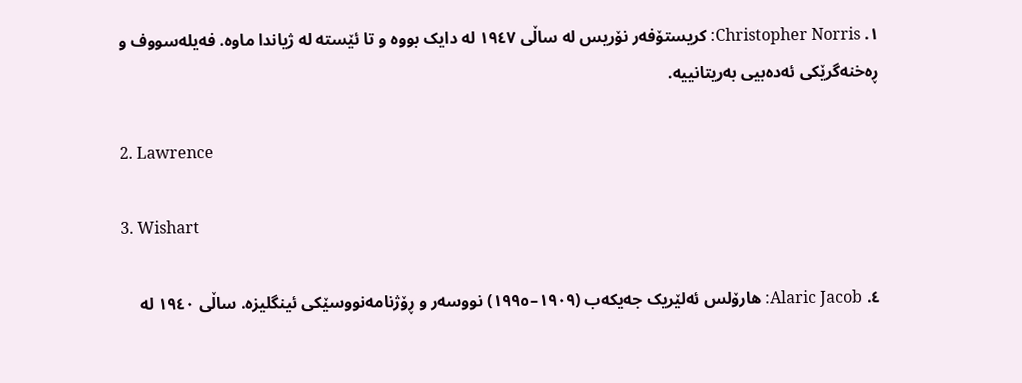١. Christopher Norris: کریستۆفەر نۆریس لە ساڵی ١٩٤٧ لە دایک بووە و تا ئێستە لە ژیاندا ماوە. فەیلەسووف و ڕەخنەگرێکی ئەدەبیی بەریتانییە.

2. Lawrence

3. Wishart

٤. Alaric Jacob: هارۆلس ئەلێریک جەیکەب (١٩٠٩–١٩٩٥) نووسەر و ڕۆژنامەنووسێکی ئینگلیزە. ساڵی ١٩٤٠ لە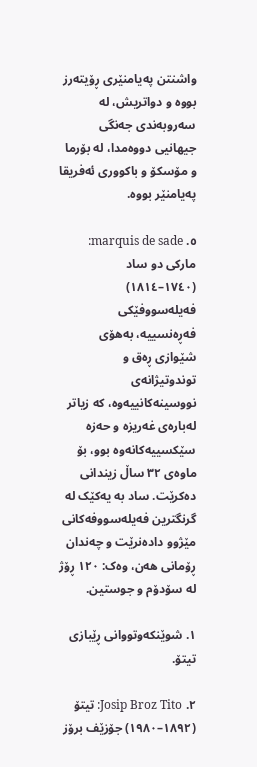واشنتن پەیامنێری ڕۆیتەرز بووە و دواتریش، لە سەروبەندی جەنگی جیهانیی دووەمدا، لە بۆرما و مۆسکۆ و باکووری ئەفریقا پەیامنێر بووە.

٥. marquis de sade: مارکی دو ساد (١٧٤٠–١٨١٤) فەیلەسووفێکی فەڕەنسییە، بەهۆی شێوازی ڕەق و توندوتیژانەی نووسینەکانییەوە، کە زیاتر لەبارەی غەریزە و حەزە سێکسییەکانەوە بوو، بۆ ماوەی ٣٢ ساڵ زیندانی دەکرێت. ساد بە یەکێک لە گرنگترین فەیلەسووفەکانی مێژوو دادەنرێت و چەندان ڕۆمانی هەن، وەک: ١٢٠ ڕۆژ لە سۆدۆم و جوستین.

١. شوێنکەوتووانی ڕێبازی تیتۆ.

٢. Josip Broz Tito: تیتۆ (١٨٩٢–١٩٨٠) جۆزێف برۆز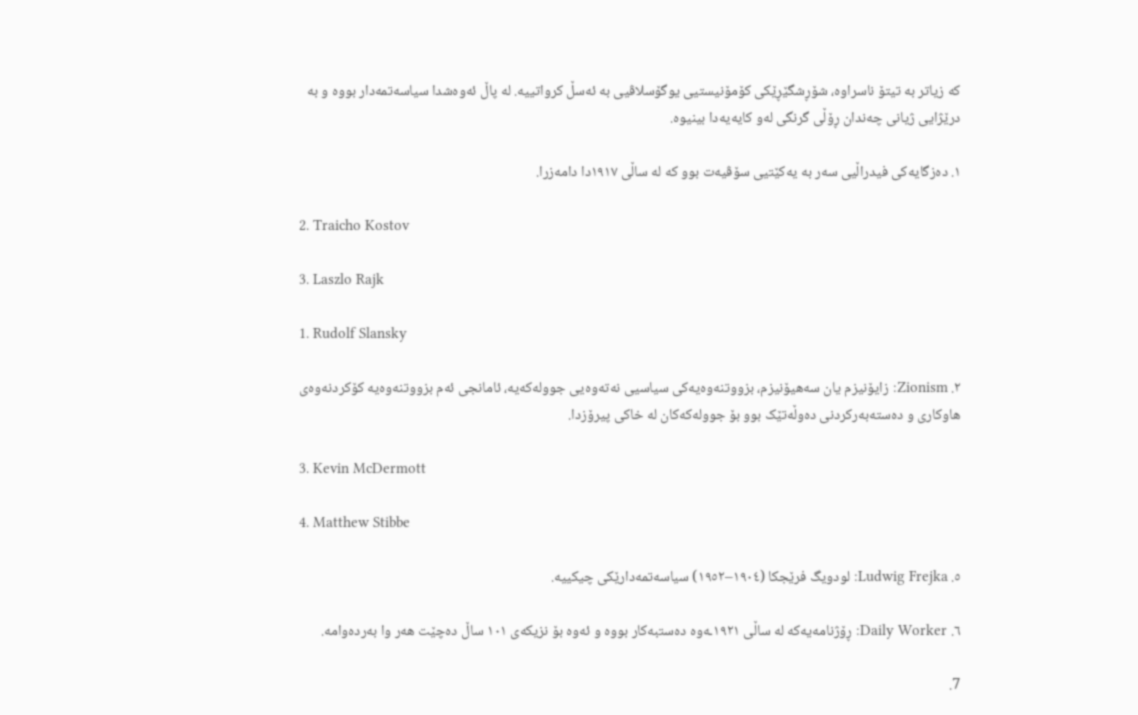کە زیاتر بە تیتۆ ناسراوە، شۆڕشگێڕێکی کۆمۆنیستیی یوگۆسلاڤیی بە ئەسڵ کرواتییە. لە پاڵ ئەوەشدا سیاسەتمەدار بووە و بە درێژایی ژیانی چەندان ڕۆڵی گرنگی لەو کایەیەدا بینیوە.

١. دەزگایەکی فیدراڵیی سەر بە یەکێتیی سۆڤیەت بوو کە لە ساڵی ١٩١٧دا دامەزرا.

2. Traicho Kostov

3. Laszlo Rajk

1. Rudolf Slansky

٢. Zionism: زایۆنیزم یان سەهیۆنیزم، بزووتنەوەیەکی سیاسیی نەتەوەیی جوولەکەیە، ئامانجی ئەم بزووتنەوەیە کۆکردنەوەی هاوکاری و دەستەبەرکردنی دەوڵەتێک بوو بۆ جوولەکەکان لە خاکی پیرۆزدا.

3. Kevin McDermott

4. Matthew Stibbe

٥. Ludwig Frejka: لودویگ فرێجکا (١٩٠٤–١٩٥٢) سیاسەتمەدارێکی چیکییە.

٦. Daily Worker: ڕۆژنامەیەکە لە ساڵی ١٩٢١ـەوە دەستبەکار بووە و ئەوە بۆ نزیکەی ١٠١ ساڵ دەچێت هەر وا بەردەوامە.

7.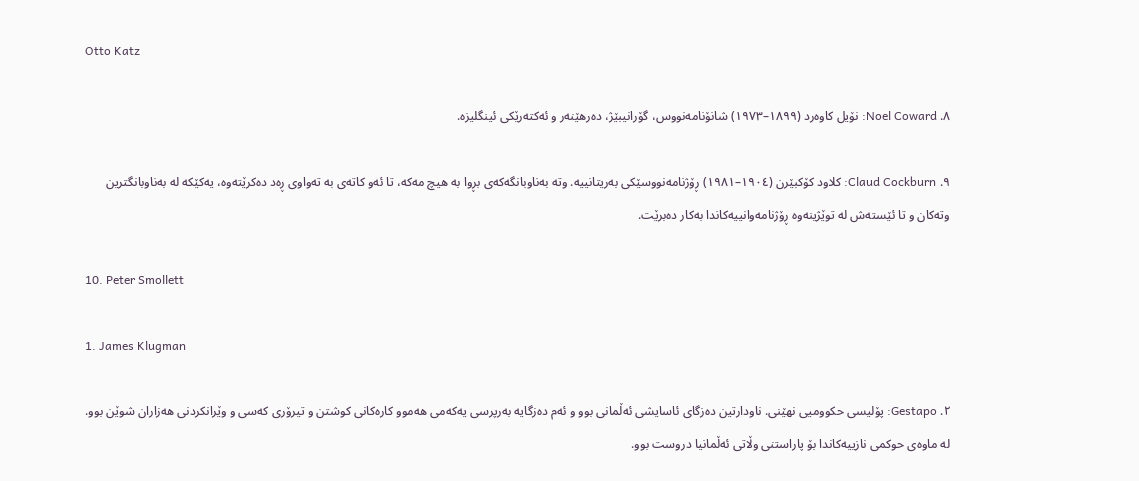Otto Katz

٨. Noel Coward: نۆیل کاوەرد (١٨٩٩–١٩٧٣) شانۆنامەنووس، گۆرانیبێژ، دەرهێنەر و ئەکتەرێکی ئینگلیزە.

٩. Claud Cockburn: کلاود کۆکبێرن (١٩٠٤–١٩٨١) ڕۆژنامەنووسێکی بەریتانییە. وتە بەناوبانگەکەى بڕوا بە هیچ مەکە، تا ئەو کاتەی بە تەواوی ڕەد دەکرێتەوە، یەکێکە لە بەناوبانگترین وتەکان و تا ئێستەش لە توێژینەوە ڕۆژنامەوانییەکاندا بەکار دەبرێت.

10. Peter Smollett

1. James Klugman

٢. Gestapo: پۆلیسی حکوومیی نھێنی. ناودارتین دەزگای ئاسایشی ئەڵمانی بوو و ئەم دەزگایە بەرپرسی یەکەمی ھەموو کارەکانی کوشتن و تیرۆری کەسی و وێرانکردنی ھەزاران شوێن بوو. لە ماوەی حوکمی نازییەکاندا بۆ پاراستنی وڵاتی ئەڵمانیا دروست بوو.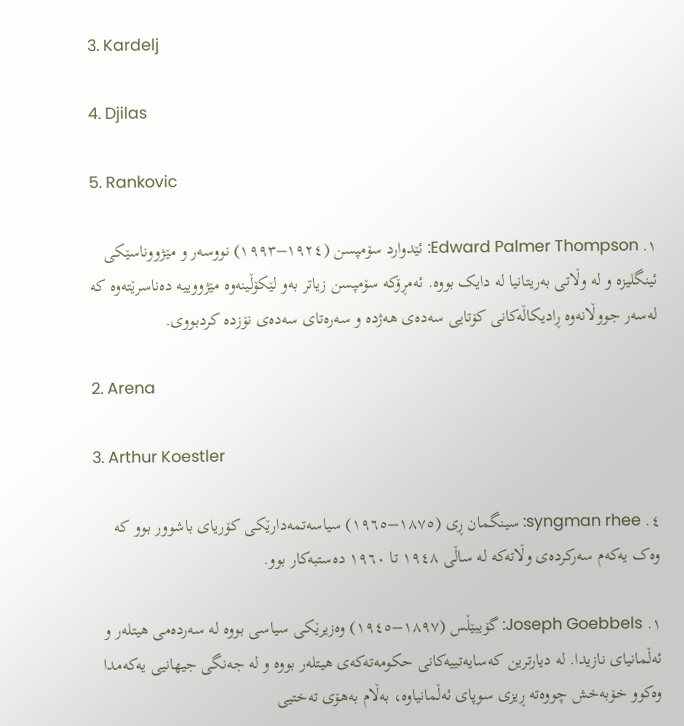3. Kardelj

4. Djilas

5. Rankovic

١. Edward Palmer Thompson: ئێدوارد سۆمپسن (١٩٢٤–١٩٩٣) نووسەر و مێژووناسێکی ئینگلیزە و لە وڵاتی بەریتانیا لە دایک بووە. ئەمڕۆکە سۆمپسن زیاتر بەو لێکۆڵینەوە مێژووییە دەناسرێتەوە کە لەسەر جووڵانەوە ڕادیکاڵەکانی کۆتایی سەدەی هەژدە و سەرەتای سەدەی نۆزدە کردبووی.

2. Arena

3. Arthur Koestler

٤. syngman rhee: سینگمان ڕی (١٨٧٥–١٩٦٥) سیاسەتمەدارێکی کۆریای باشوور بوو کە وەک یەکەم سەرکردەی وڵاتەکە لە ساڵی ١٩٤٨ تا ١٩٦٠ دەستبەکار بوو.

١. Joseph Goebbels: گۆیبێڵس (١٨٩٧–١٩٤٥) وەزیرێکی سیاسی بووە لە سەردەمی ھیتلەر و ئەڵمانیای نازیدا. لە دیارترین کەسایەتییەکانی حکومەتەکەی ھیتلەر بووە و لە جەنگی جیھانیی یەکەمدا وەکوو خۆبەخش چووەتە ڕیزی سوپای ئەڵمانیاوە، بەڵام بەهۆی تەختیی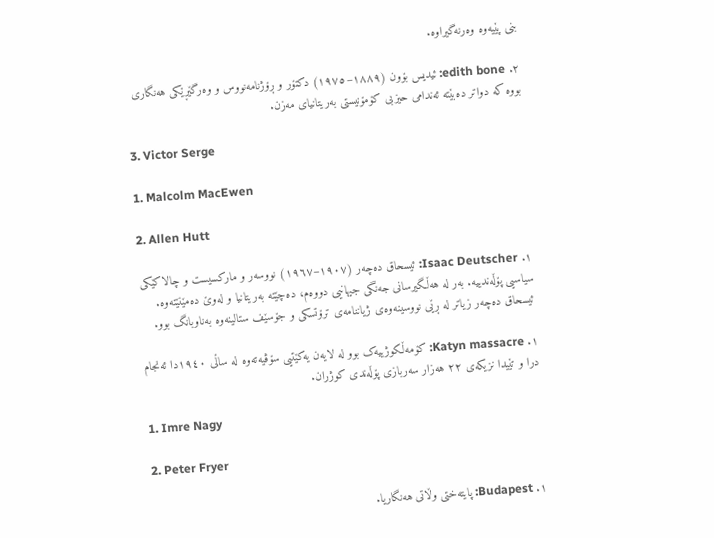بنی پێیەوە وەرنەگیراوە.

٢. edith bone: ئیدیس بۆون (١٨٨٩–١٩٧٥) دکتۆر و ڕۆژنامەنووس و وەرگێڕێکی هەنگاری بووە کە دواتر دەبێتە ئەندامی حیزبی کۆمۆنیستی بەریتانیای مەزن.

3. Victor Serge

1. Malcolm MacEwen

2. Allen Hutt

١. Isaac Deutscher: ئیسحاق دەچەر (١٩٠٧–١٩٦٧) نووسەر و مارکسیست و چالاکێکی سیاسیی پۆڵەندییە. بەر لە هەڵگیرسانی جەنگی جیهانیی دووەم، دەچێتە بەریتانیا و لەوێ دەمێنێتەوە. ئیسحاق دەچەر زیاتر لە ڕێی نووسینەوەی ژیاننامەی ترۆتسکی و جۆسێف ستالینەوە بەناوبانگ بوو.

١. Katyn massacre: کۆمەڵکوژییەک بوو لە لایەن یەکێتیی سۆڤیەتەوە لە ساڵی ١٩٤٠دا ئەنجام درا و تێیدا نزیکەی ٢٢ هەزار سەربازی پۆڵەندی کوژران.

1. Imre Nagy

2. Peter Fryer

١. Budapest: پایتەختی وڵاتی هەنگاریا.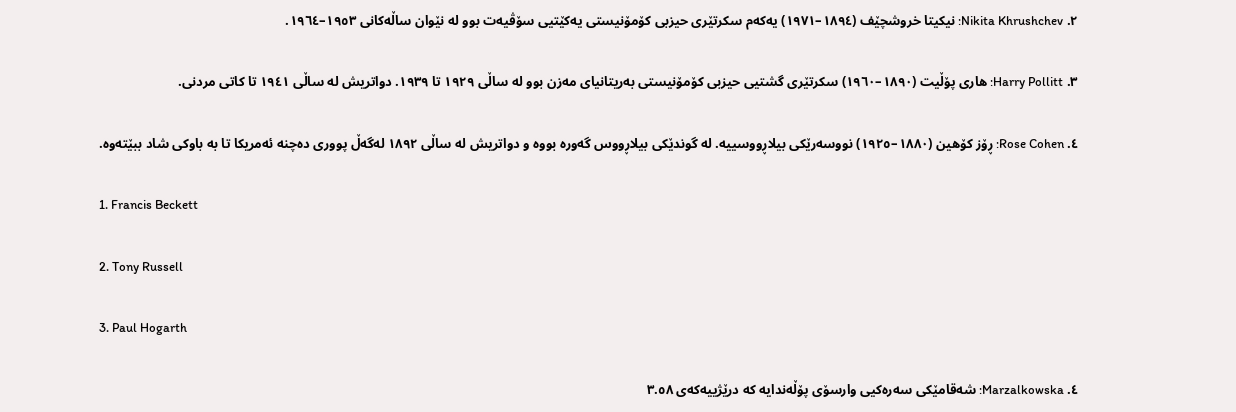٢. Nikita Khrushchev: نیکیتا خروشچێف (١٨٩٤–١٩٧١) یەکەم سکرتێری حیزبی کۆمۆنیستی یەکێتیی سۆڤیەت بوو لە نێوان ساڵەکانی ١٩٥٣–١٩٦٤.

٣. Harry Pollitt: هاری پۆڵیت (١٨٩٠–١٩٦٠) سکرتێری گشتیی حیزبی کۆمۆنیستی بەریتانیای مەزن بوو لە ساڵی ١٩٢٩ تا ١٩٣٩. دواتریش لە ساڵی ١٩٤١ تا کاتی مردنی.

٤. Rose Cohen: ڕۆز کۆهین (١٨٨٠–١٩٢٥) نووسەرێکی بیلاڕووسییە. لە گوندێکی بیلاڕووس گەورە بووە و دواتریش لە ساڵی ١٨٩٢ لەگەڵ پووری دەچنە ئەمریکا تا بە باوکی شاد ببێتەوە.

1. Francis Beckett

2. Tony Russell

3. Paul Hogarth

٤. Marzalkowska: شەقامێکی سەرەکیی وارسۆی پۆڵەندایە کە درێژییەکەی ٣.٥٨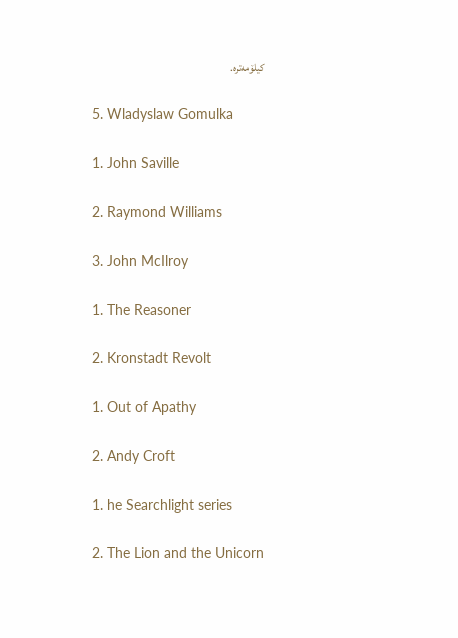کیلۆمەترە.

5. Wladyslaw Gomulka

1. John Saville

2. Raymond Williams

3. John McIlroy

1. The Reasoner

2. Kronstadt Revolt

1. Out of Apathy

2. Andy Croft

1. he Searchlight series

2. The Lion and the Unicorn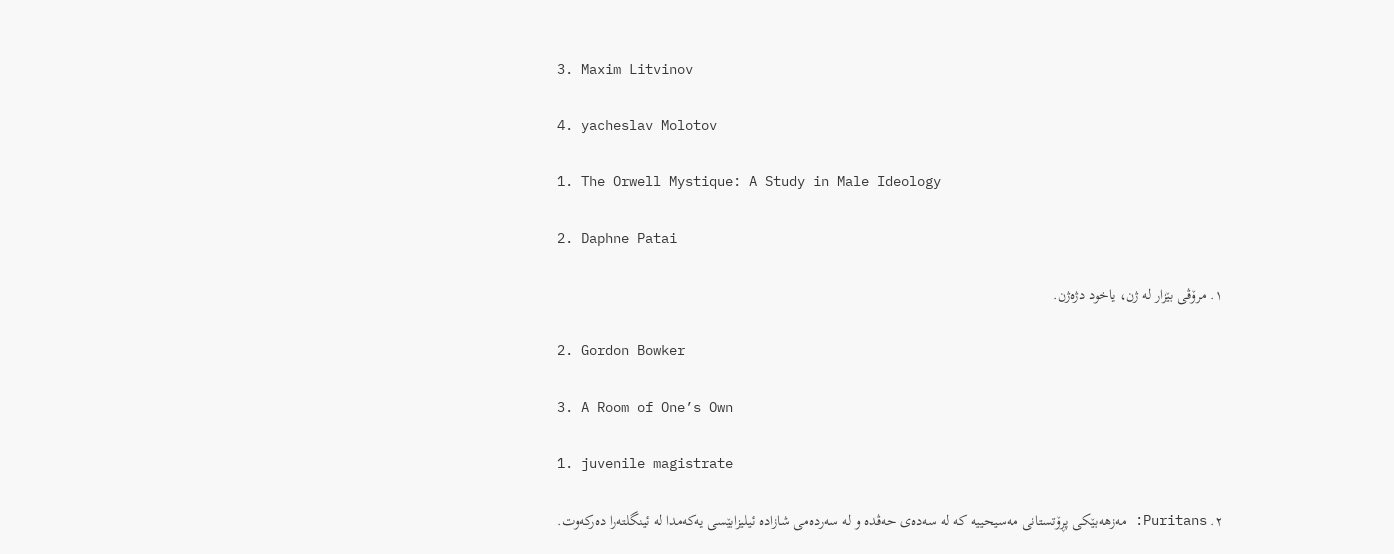3. Maxim Litvinov

4. yacheslav Molotov

1. The Orwell Mystique: A Study in Male Ideology

2. Daphne Patai

١. مرۆڤی بێزار لە ژن، یاخود دژەژن.

2. Gordon Bowker

3. A Room of One’s Own

1. juvenile magistrate

٢. Puritans: مەزهەبێکی پڕۆتستانی مەسیحییە کە لە سەدەی حەڤدە و لە سەردەمی شازادە ئیلیزابێسی یەکەمدا لە ئینگلتەرا دەرکەوت.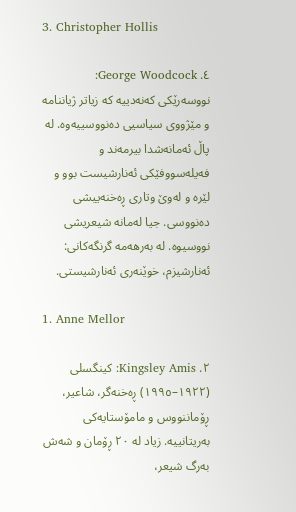3. Christopher Hollis

٤. George Woodcock: نووسەرێکی کەنەدییە کە زیاتر ژیاننامە و مێژووی سیاسیی دەنووسییەوە. لە پاڵ ئەمانەشدا بیرمەند و فەیلەسووفێکی ئەنارشیست بوو و لێرە و لەوێ وتاری ڕەخنەییشی دەنووسی. جیا لەمانە شیعریشی نووسیوە. لە بەرهەمە گرنگەکانی: ئەنارشیزم، خوێنەری ئەنارشیستی.

1. Anne Mellor

٢. Kingsley Amis: کینگسلی (١٩٢٢–١٩٩٥) ڕەخنەگر، شاعیر، ڕۆماننووس و مامۆستایەکی بەریتانییە. زیاد لە ٢٠ ڕۆمان و شەش بەرگ شیعر،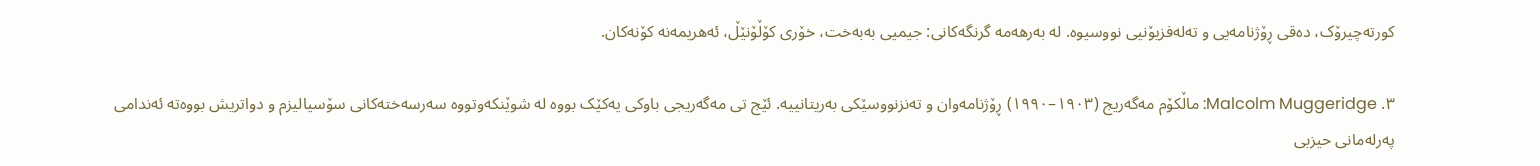کورتەچیرۆک، دەقی ڕۆژنامەیی و تەلەفزیۆنیی نووسیوە. لە بەرهەمە گرنگەکانی: جیمیی بەبەخت، خۆری کۆڵۆنێڵ، ئەهریمەنە کۆنەکان.

٣. Malcolm Muggeridge: ماڵکۆم مەگەریج (١٩٠٣–١٩٩٠) ڕۆژنامەوان و تەنزنووسێکی بەریتانییە. ئێج تی مەگەریجی باوکی یەکێک بووە لە شوێنکەوتووە سەرسەختەکانی سۆسیالیزم و دواتریش بووەتە ئەندامی پەرلەمانی حیزبی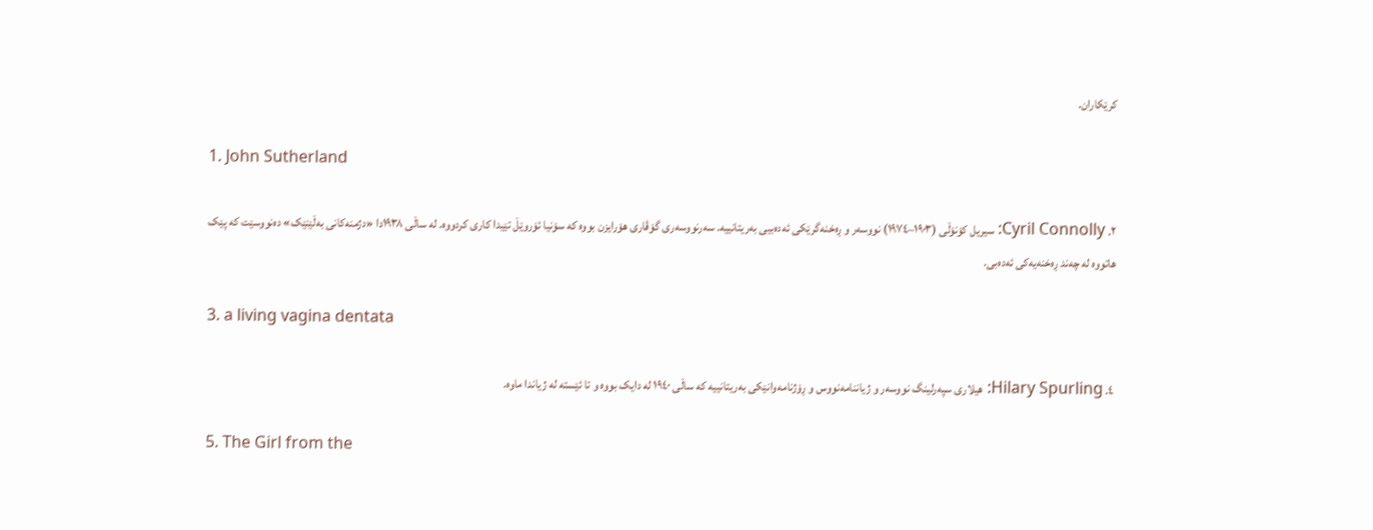کرێکاران.

1. John Sutherland

٢. Cyril Connolly: سیریل کۆنۆڵی (١٩٠٣–١٩٧٤) نووسەر و ڕەخنەگرێکی ئەدەبیی بەریتانییە. سەرنووسەری گۆڤاری هۆرایزن بووە کە سۆنیا ئۆروێڵ تێیدا کاری کردووە. لە ساڵی ١٩٣٨دا «دژمنەکانی بەڵێنێک» دەنووسێت کە پێک هاتووە لە چەند ڕەخنەیەکی ئەدەبی.

3. a living vagina dentata

٤. Hilary Spurling: هیلاری سپەرلینگ نووسەر و ژیاننامەنووس و ڕۆژنامەوانێکی بەریتانییە کە ساڵی ١٩٤٠ لە دایک بووە و تا ئێستە لە ژیاندا ماوە.

5. The Girl from the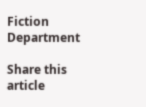Fiction Department

Share this article